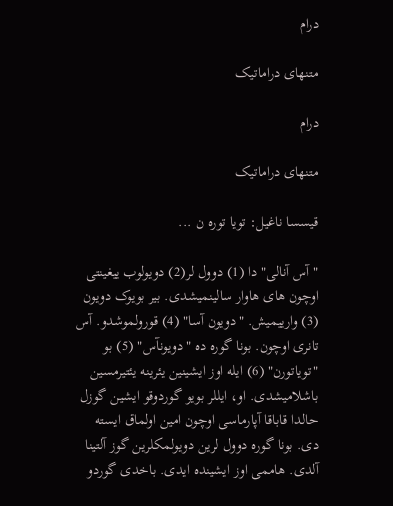درام

متنهای دراماتیک

درام

متنهای دراماتیک

قیسسا ناغیل: تویا توره ن ...

"آس آنالی" دا (1) دوول لر(2) دویولوب ییغینتی اوچون های هاوار سالینمیشدی. بیر بویوک دویون (3) وارییمیش. "دویون آسا" (4) قورولموشدو. آس تانری اوچون. بونا گوره ده "دویونآس" (5) بو "تویاتورن" (6) ایله اوز ایشینین یئرینه یئتیرمسین باشلامیشدی. او، ایللر بویو گوردوقو ایشین گوزل حالدا قاباقا آپارماسی اوچون امین اولماق ایسته دی. بونا گوره دوول لرین دویولمکلرین گوز آلتینا آلدی. هاممی اوز ایشینده ایدی. باخدی گوردو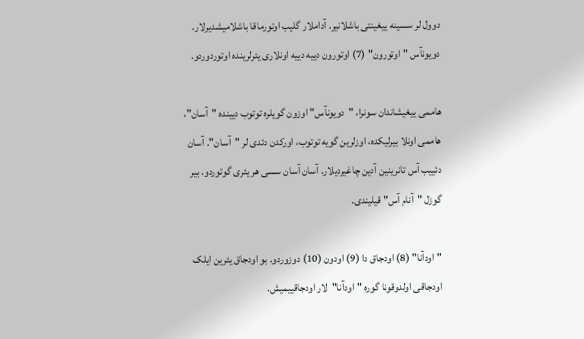دوول لر سسینه ییغینتی باشلانیر. آداملار گلیب اوتورماقا باشلامیشدیرلار. دویونآس "اوتورون" (7) اوتورون دییه دییه اونلاری یئرلرینده اوتوردوردو.

هاممی ییغیشاندان سونرا، "دویونآس" اوزون گویلره توتوب دیینده "آسان"، هاممی اونلا بیرلیکده، اوزلرین گویه توتوب، اورکدن دئدی لر "آسان". آسان دئییب آس تانرینین آدین چاغیردیلار. آسان آسان سسی هر یئری گوتوردو. بیر گوزل "آنام آس" قیلیندی.

"اودآنا" (8) اودجاق دا (9) اودون (10) دوزوردو. بو اودجاق یئرین ایلک اودجاقی اولدوقونا گوره "اودآنا"لار اودجاقییمیش.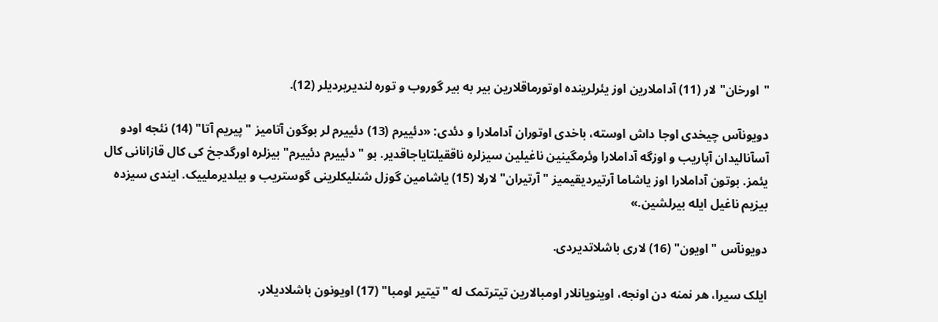"اورخان" لار (11) آداملارین اوز یئرلرینده اوتورماقلارین بیر به بیر گوروب و توره لندیریردیلر (12).

دویونآس چیخدی اوجا داش اوسته، باخدی اوتوران آداملارا و دئدی: «دئییرم (13) دئییرم لر بوگون آتامیز "پیریم آتا" (14) نئجه اودو آسآنالیدان آپاریب و اوزگه آداملارا وئرمگینین ناغیلین سیزلره ناققیلتایاجاقدیر. بو "دئییرم دئییرم" بیزلره اورگدجخ کی کال قازانانی کال یئمز. بوتون آداملارا اوز یاشاما آرتیردیقیمیز "آرتیران" لارلا (15) یاشامین گوزل شنلیکلرینی گوستریب و بیلدیرملییک. ایندی سیزده بیزیم ناغیل ایله بیرلشین.»

دویونآس "اویون" (16) لاری باشلاتدیردی.

ایلک سیرا، هر نمنه دن اونجه، اوینویانلار اومبالارین تیترتمک له "تیتیر اومبا" (17) اویونون باشلادیلار.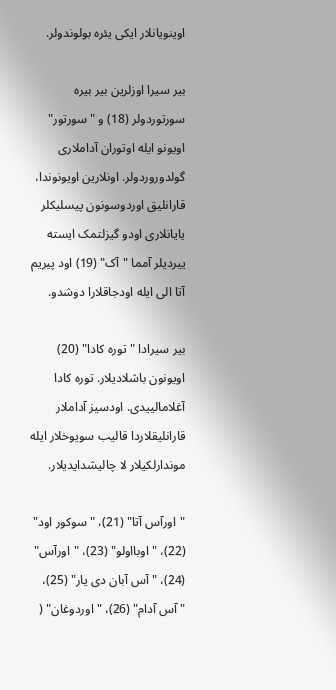اوینویانلار ایکی یئره بولوندولر.

بیر سیرا اوزلرین بیر بیره سورتوردولر (18) و "سورتور" اویونو ایله اوتوران آداملاری گولدوروردولر. اونلارین اویونوندا، قارانلیق اوردوسونون پیسلیکلر یایانلاری اودو گیزلتمک ایسته ییردیلر آمما "آک" (19) اود پیریم آتا الی ایله اودجاقلارا دوشدو.

بیر سیرادا "توره کادا" (20) اویونون باشلادیلار. توره کادا آغلامالییدی. اودسیز آداملار قارانلیقلاردا قالیب سویوخلار ایله موندارلکیلار لا چالیشدایدیلار.

"اورآس آتا" (21)، "سوکور اود" (22)، "اوبااولو" (23)، "اورآس" (24)، "آس آبان دی یار" (25)، "آس آدام" (26)، "اوردوغان" (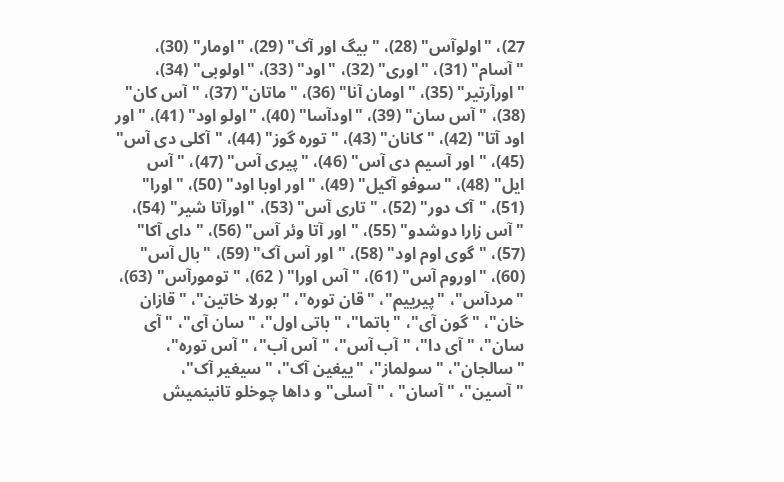27)، "اولوآس" (28)، "بیگ اور آک" (29)، "اومار" (30)، "آسام" (31)، "اوری" (32)، "اود" (33)، "اولوبی" (34)، "اورآرتیر" (35)، "اومان آنا" (36)، "ماتان" (37)، "آس کان" (38)، "آس سان" (39)، "اودآسا" (40)، "اولو اود" (41)، "اور اود آتا" (42)، "کانان" (43)، "توره گوز" (44)، "آکلی دی آس" (45)، "اور آسیم دی آس" (46)، "پیری آس" (47)، "آس ایل" (48)، "سوفو آکیل" (49)، "اور اوبا اود" (50)، "اورا" (51)، "آک دور" (52)، "تاری آس" (53)، "اورآتا شیر" (54)، "آس زارا دوشدو" (55)، "اور آتا وئر آس" (56)، "دای آکا" (57)، "گوی اوم اود" (58)، "اور آس آک" (59)، "بال آس" (60)، "اوروم آس" (61)، "آس اورا" ( 62)، "تومورآس" (63)، "مردآس"، "پیرییم"، "قان توره"، "بورلا خاتین"، "قازان خان"، "گون آی"، "باتما"، "باتی اول"، "سان آی"، "آی سان"، "آی دا"، "آب آس"، "آس آب"، "آس توره"، "سالجان"، "سولماز"، "ییغین آک"، "سیغیر آک"، "آسین"، "آسان" ، "آسلی" و داها چوخلو تانینمیش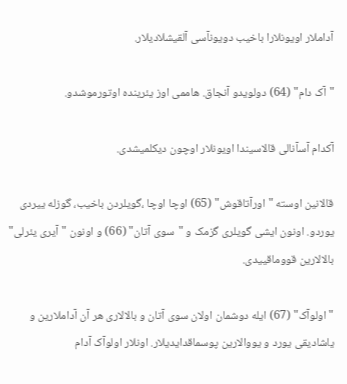آداملار اویونلارا باخیب دویونآسی آلقیشلادیلار.

"آک دام" (64) دولویدو آنجاق. هاممی اوز یئرینده اوتورموشدو.

آکدام آسآنالی قالاسیندا اویونلار اوچون دیکلمیشدی.

قالانین اوسته "اورآتاقوش" (65) اوچا اوچا ،گویلردن باخیب، گوزله ییردی یوردو. اونون ایشی گویلری گزمک و "سوی آتان" (66) و اونون "آیری یئرلی" بالالارین قووماقییدی.

"اولوآک" (67) ایله دوشمان اولان سوی آتان و بالالاری هر آن آداملارین و یاشادیقی یورد و یووالارین پوسماقدایدیلار. اونلار اولوآک آدام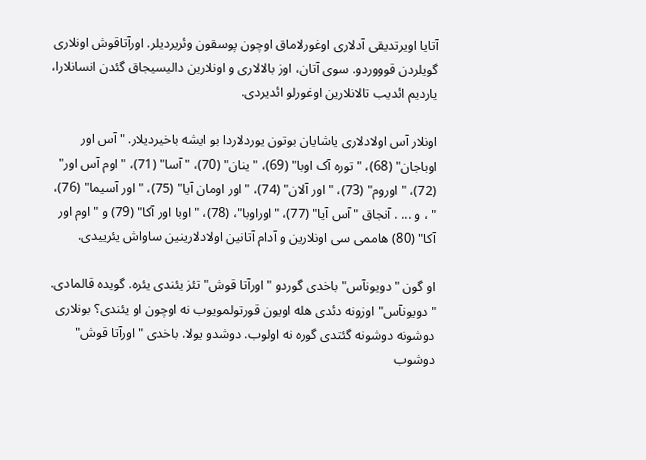آتایا اویرتدیقی آدلاری اوغورلاماق اوچون پوسقون وئریردیلر. اورآتاقوش اونلاری گویلردن قوووردو. سوی آتان، اوز بالالاری و اونلارین دالیسیجاق گئدن انسانلارا، یاردیم ائدیب تالانلارین اوغورلو ائدیردی.

اونلار آس اولادلاری یاشایان بوتون یوردلاردا بو ایشه باخیردیلار. "آس اور اوباجان" (68)، "توره آک اوبا" (69)، "ینان" (70)، "آسا" (71)، "اوم آس اور" (72)، "اوروم" (73)، "اور آلان" (74)، "اور اومان آیا" (75)، "اور آسیما" (76)، " ، و ... . آنجاق "آس آیا" (77)، "اوراوبا"، (78)، "اوبا اور آکا" (79) و "اوم اور آکا" (80) هاممی سی اونلارین و آدام آتانین اولادلارینین ساواش یئرییدی.

او گون "دویونآس" باخدی گوردو "اورآتا قوش" تئز یئندی یئره. گویده قالمادی. "دویونآس" اوزونه دئدی هله اویون قورتولمویوب نه اوچون او یئندی؟ بونلاری دوشونه دوشونه گئتدی گوره نه اولوب. دوشدو یولا. باخدی "اورآتا قوش" دوشوب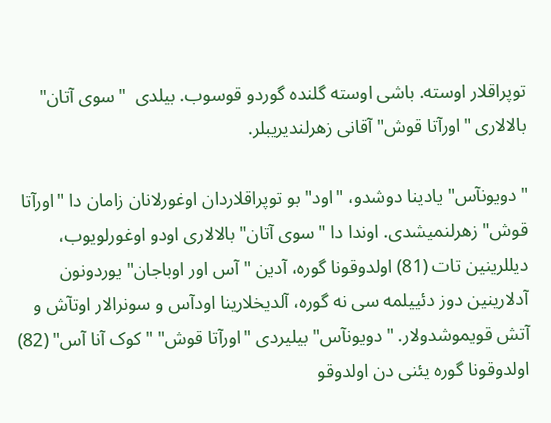توپراقلار اوسته. باشی اوسته گلنده گوردو قوسوب. بیلدی  "سوی آتان" بالالاری "اورآتا قوش" آقانی زهرلندیریبلر.

"دویونآس" یادینا دوشدو، "اود" بو توپراقلاردان اوغورلانان زامان دا "اورآتا قوش" زهرلنمیشدی. اوندا دا "سوی آتان" بالالاری اودو اوغورلویوب، دیللرینین تات (81) اولدوقونا گوره، آدین "آس اور اوباجان" یوردونون آدلارینین دوز دئییلمه سی نه گوره، آلدیخلارینا اودآس و سونرالار اوتآش و آتش قویموشدولار. "دویونآس" بیلیردی "اورآتا قوش" " کوک آنا آس" (82) اولدوقونا گوره یئنی دن اولدوقو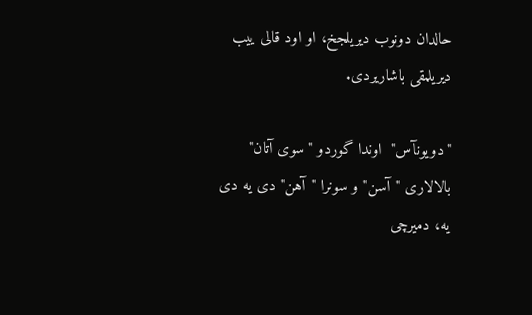حالدان دونوب دیریلجخ، او اود قالی ییب دیریلمقی باشاریردی.

"دویونآس"  اوندا گوردو "سوی آتان" بالالاری "آسن" و سونرا "آهن" دی یه دی یه، دمیرچی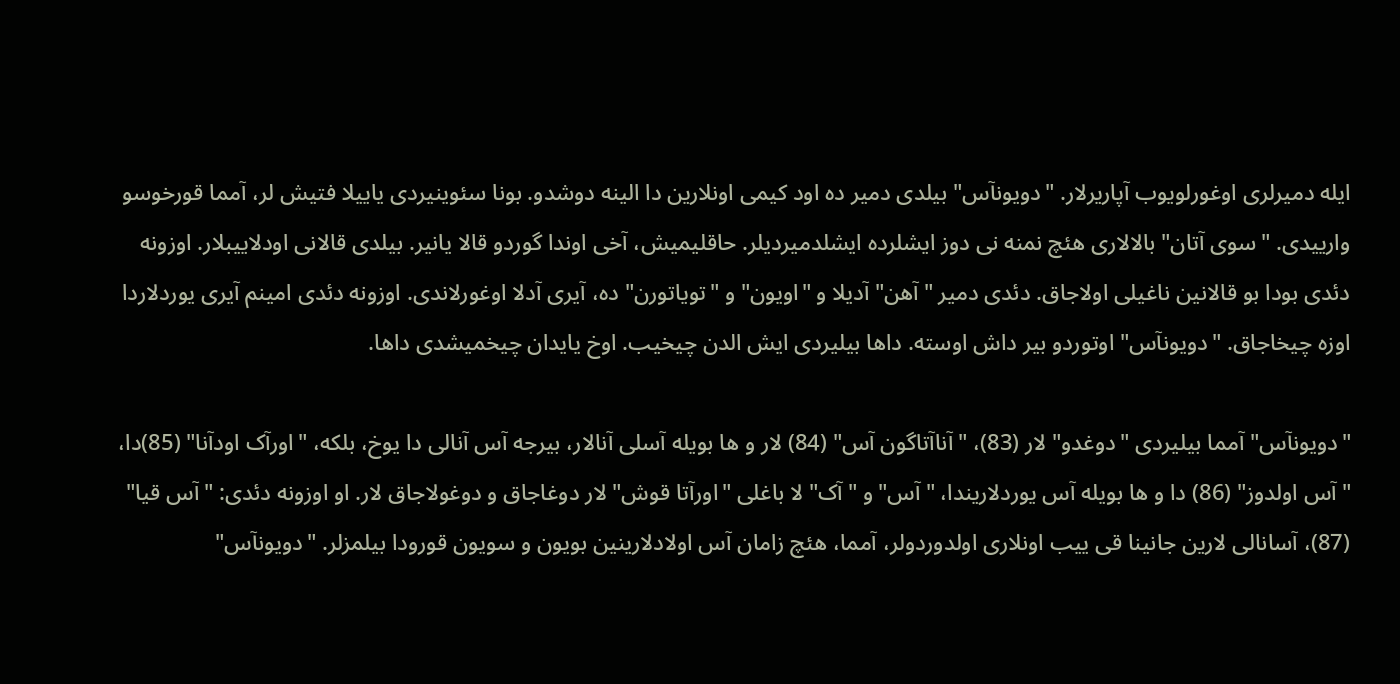ایله دمیرلری اوغورلویوب آپاریرلار. "دویونآس" بیلدی دمیر ده اود کیمی اونلارین دا الینه دوشدو. بونا سئوینیردی یاییلا فتیش لر، آمما قورخوسو وارییدی. "سوی آتان" بالالاری هئچ نمنه نی دوز ایشلرده ایشلدمیردیلر. حاقلیمیش، آخی اوندا گوردو قالا یانیر. بیلدی قالانی اودلاییبلار. اوزونه دئدی بودا بو قالانین ناغیلی اولاجاق. دئدی دمیر "آهن" آدیلا و "اویون" و "تویاتورن" ده، آیری آدلا اوغورلاندی. اوزونه دئدی امینم آیری یوردلاردا اوزه چیخاجاق. "دویونآس" اوتوردو بیر داش اوسته. داها بیلیردی ایش الدن چیخیب. اوخ یایدان چیخمیشدی داها.

"دویونآس" آمما بیلیردی "دوغدو" لار (83)، "آناآتاگون آس" (84) لار و ها بویله آسلی آنالار، بیرجه آس آنالی دا یوخ، بلکه، "اورآک اودآنا" (85)دا، "آس اولدوز" (86) دا و ها بویله آس یوردلاریندا، "آس" و "آک" لا باغلی "اورآتا قوش" لار دوغاجاق و دوغولاجاق لار. او اوزونه دئدی: "آس قیا" (87)، آسانالی لارین جانینا قی ییب اونلاری اولدوردولر، آمما، هئچ زامان آس اولادلارینین بویون و سویون قورودا بیلمزلر. "دویونآس"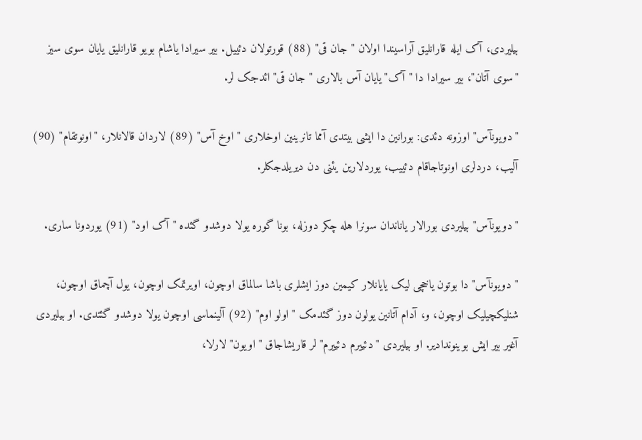بیلیردی، آک ایله قارانلیق آراسیندا اولان "جان قی" (88) قورتولان دئییل. بیر سیرادا یاشام بویو قارانلیق یایان سوی سیز "سوی آتان"، بیر سیرادا دا "آک" یایان آس بالاری "جان قی" ائدجک لر.

"دویونآس" اوزونه دئدی: بورانین دا ایشی بیتدی آمما تانرینین اوخلاری " اوخ آس" (89) لاردان قالانلار، "اونوتقام" (90) آلیب، دردلری اونوتاجاقام دئییب، یوردلارین یئنی دن دیریلدجکلر.

"دویونآس" بیلیردی بورالار یاناندان سونرا هله چکر دوزله، بونا گوره یولا دوشدو گئده "آک اود" (91) یوردونا ساری.

"دویونآس" دا بوتون یاخچی لیک یایانلار کیمین دوز ایشلری باشا سالماق اوچون، اویرتمک اوچون، یول آچماق اوچون، شنلیکچیلیک اوچون، و، آدام آتانین یولون دوز گئدمک "اولو اوم" (92) آلینماسی اوچون یولا دوشدو گئتدی. او بیلیردی آغیر بیر ایش بوینوندادیر. او بیلیردی "دئییرم دئییرم" لر قاریشاجاق "اویون" لارلا،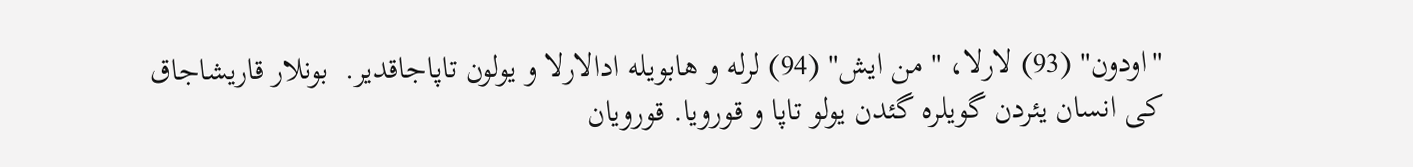"اودون" (93) لارلا، " من ایش" (94) لرله و هابویله ادالارلا و یولون تاپاجاقدیر.  بونلار قاریشاجاق کی انسان یئردن گویلره گئدن یولو تاپا و قورویا. قورویان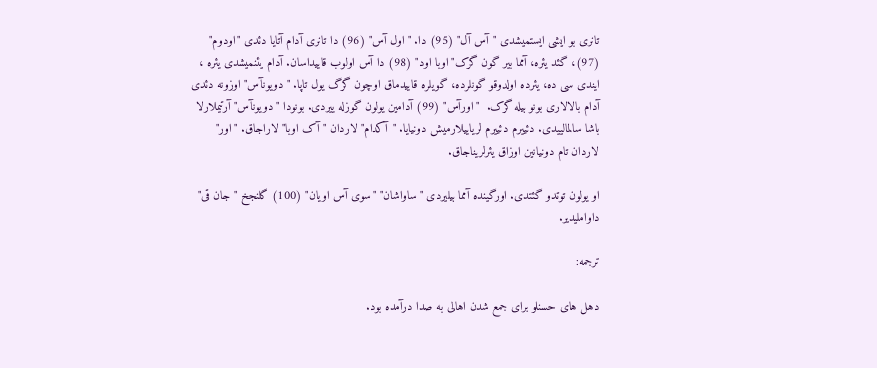تانری بو ایشی ایستمیشدی "آس آل" (95) دا. "اول آس" (96) دا تانری آدام آتایا دئدی "اودوم" (97)، گئد یئره، آمما بیر گون گرک"اوبا اود" (98) دا آس اولوب قاییداسان. آدام یئنمیشدی یئره ، ایندی سی ده، یئرده اولدوقو گونلرده، گویلره قاییدماق اوچون گرگ یول تاپا. "دویونآس" اوزونه دئدی آدام بالالاری بونو بیله گرک.  "اورآس" (99) آدامین یولون گوزله ییردی. بونودا "دویونآس" آرتیملارلا باشا سالمالییدی. دئییرم دئییرم لریاییلارمیش دونیایا. "آکدام" لاردان "آک اوبا" لاراجاق. "اور" لاردان تام دونیانین اوزاق یئرلریناجاق.

او یولون توتدو گئتدی. اورگینده آمما بیلیردی "ساواشان" "سوی آس اویان" (100) گلنجخ "جان قی" داواملیدیر.

ترجمه:

دهل های حسنلو برای جمع شدن اهالی به صدا درآمده بود.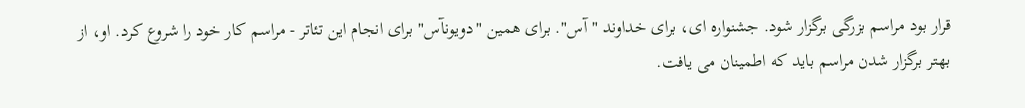قرار بود مراسم بزرگی برگزار شود. جشنواره ای، برای خداوند "آس". برای همین "دویونآس" برای انجام این تئاتر - مراسم کار خود را شروع کرد. او، از بهتر برگزار شدن مراسم باید که اطمینان می یافت.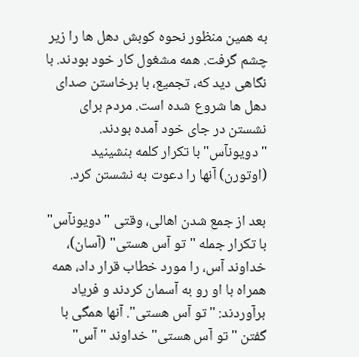به همین منظور نحوه کوبش دهل ها را زیر چشم گرفت. همه مشغول کار خود بودند. با نگاهی دید که، تجمیع، با برخاستن صدای دهل ها شروع شده است. مردم برای نشستن در جای خود آمده بودند. "دویونآس" با تکرار کلمه بنشینید (اوتورن) آنها را دعوت به نشستن کرد.

بعد از جمع شدن اهالی، وقتی "دویونآس" با تکرار جمله " تو آس هستی" (آسان)، خداوند آس، را مورد خطاب قرار داد، همه همراه با او رو به آسمان کردند و فریاد برآوردند: "تو آس هستی". آنها همگی با گفتن "تو آس هستی" خداوند "آس"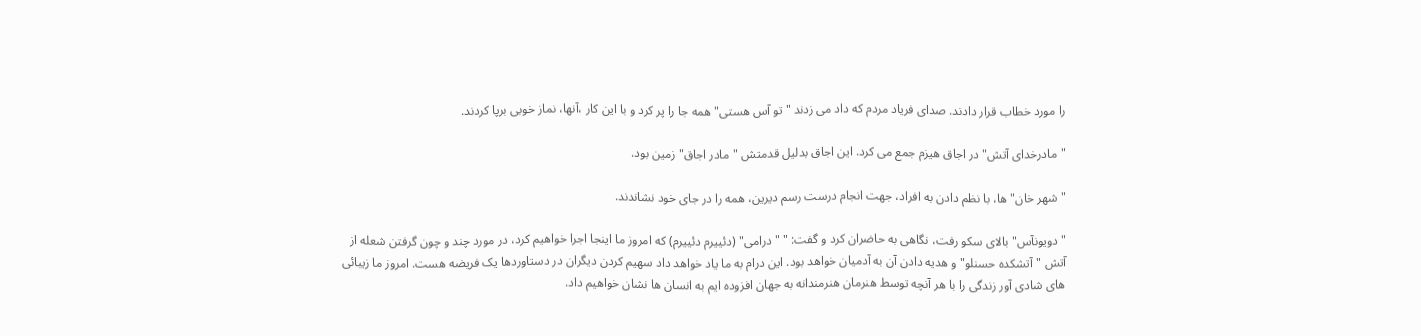را مورد خطاب قرار دادند. صدای فریاد مردم که داد می زدند "تو آس هستی" همه جا را پر کرد و با این کار ،آنها، نماز خوبی برپا کردند.

"مادرخدای آتش" در اجاق هیزم جمع می کرد. این اجاق بدلیل قدمتش "مادر اجاق" زمین بود.

"شهر خان" ها، با نظم دادن به افراد، جهت انجام درست رسم دیرین، همه را در جای خود نشاندند.

"دویونآس" بالای سکو رفت، نگاهی به حاضران کرد و گفت: " "درامی" (دئییرم دئییرم) که امروز ما اینجا اجرا خواهیم کرد، در مورد چند و چون گرفتن شعله از آتش "آتشکده حسنلو" و هدیه دادن آن به آدمیان خواهد بود. این درام به ما یاد خواهد داد سهیم کردن دیگران در دستاوردها یک فریضه هست. امروز ما زیبائی های شادی آور زندگی را با هر آنچه توسط هنرمان هنرمندانه به جهان افزوده ایم به انسان ها نشان خواهیم داد.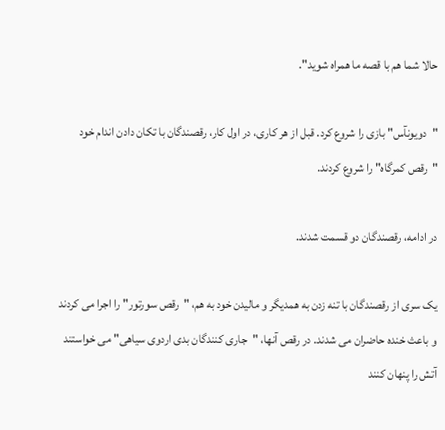حالا شما هم با قصه ما همراه شوید".

"دویونآس" بازی را شروع کرد. قبل از هر کاری، در اول کار، رقصندگان با تکان دادن اندام خود "رقص کمرگاه" را شروع کردند.

در ادامه، رقصندگان دو قسمت شدند.

یک سری از رقصندگان با تنه زدن به همدیگر و مالیدن خود به هم، "رقص سورتور" را اجرا می کردند و باعث خنده حاضران می شدند. در رقص آنها، "جاری کنندگان بدی اردوی سیاهی" می خواستند آتش را پنهان کنند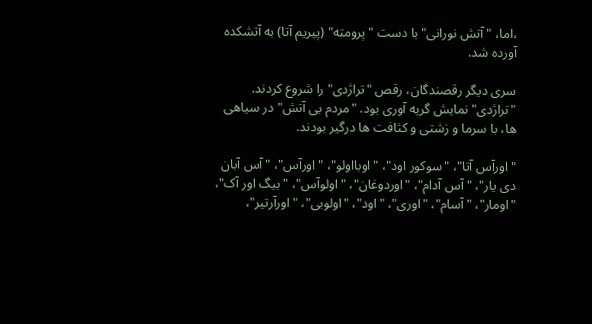،اما، "آتش نورانی" با دست "پرومته" (پیریم آتا) به آتشکده آورده شد.

سری دیگر رقصندگان، رقص "تراژدی" را شروع کردند. "تراژدی" نمایش گریه آوری بود. "مردم بی آتش" در سیاهی ها، با سرما و زشتی و کثافت ها درگیر بودند.

"اورآس آتا"، "سوکور اود"، "اوبااولو"، "اورآس"، "آس آبان دی یار"، "آس آدام"، "اوردوغان"، "اولوآس"، "بیگ اور آک"، "اومار"، "آسام"، "اوری"، "اود"، "اولوبی"، "اورآرتیر"،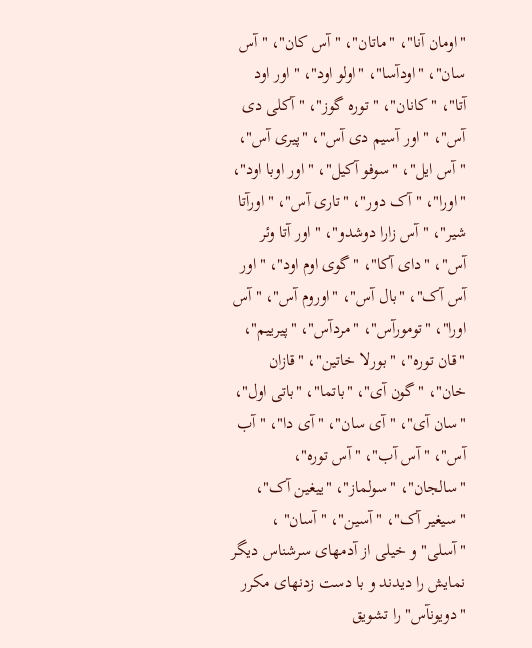"اومان آنا"، "ماتان"، "آس کان"، "آس سان"، "اودآسا"، "اولو اود"، "اور اود آتا"، "کانان"، "توره گوز"، "آکلی دی آس"، "اور آسیم دی آس"، "پیری آس"، "آس ایل"، "سوفو آکیل"، "اور اوبا اود"، "اورا"، "آک دور"، "تاری آس"، "اورآتا شیر"، "آس زارا دوشدو"، "اور آتا وئر آس"، "دای آکا"، "گوی اوم اود"، "اور آس آک"، "بال آس"، "اوروم آس"، "آس اورا"، "تومورآس"، "مردآس"، "پیرییم"، "قان توره"، "بورلا خاتین"، "قازان خان"، "گون آی"، "باتما"، "باتی اول"، "سان آی"، "آی سان"، "آی دا"، "آب آس"، "آس آب"، "آس توره"، "سالجان"، "سولماز"، "ییغین آک"، "سیغیر آک"، "آسین"، "آسان" ، "آسلی" و خیلی از آدمهای سرشناس دیگر نمایش را دیدند و با دست زدنهای مکرر "دویونآس" را تشویق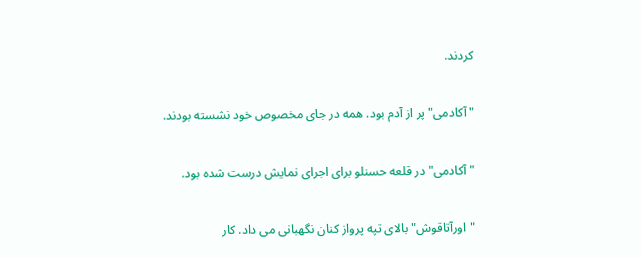کردند.

"آکادمی" پر از آدم بود. همه در جای مخصوص خود نشسته بودند.

"آکادمی" در قلعه حسنلو برای اجرای نمایش درست شده بود.

"اورآتاقوش" بالای تپه پرواز کنان نگهبانی می داد. کار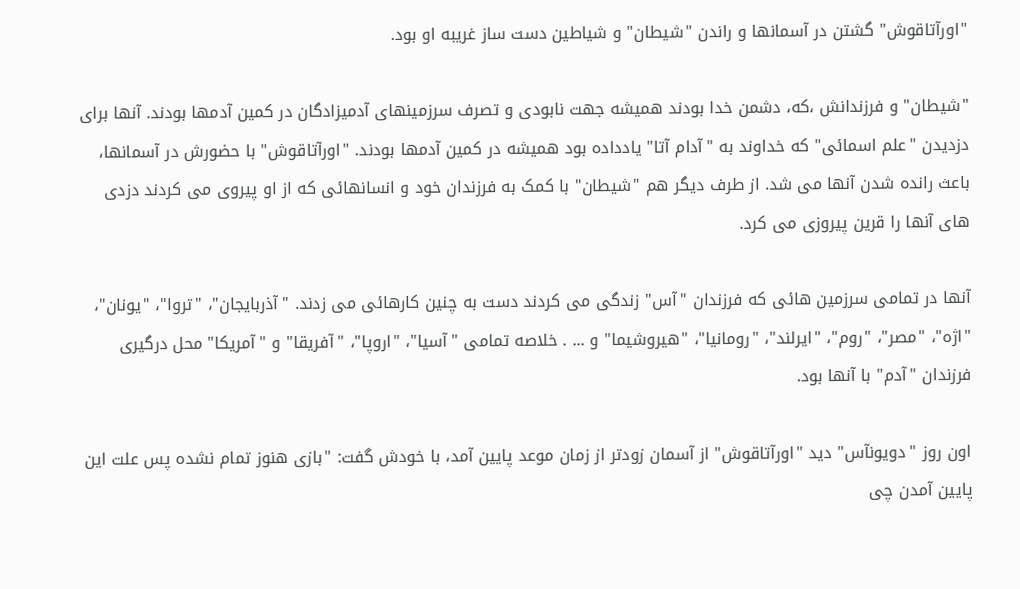"اورآتاقوش" گشتن در آسمانها و راندن "شیطان" و شیاطین دست ساز غریبه او بود.

"شیطان" و فرزندانش ،که، دشمن خدا بودند همیشه جهت نابودی و تصرف سرزمینهای آدمیزادگان در کمین آدمها بودند. آنها برای دزدیدن "علم اسمائی" که خداوند به "آدام آتا" یادداده بود همیشه در کمین آدمها بودند. "اورآتاقوش" با حضورش در آسمانها، باعث رانده شدن آنها می شد. از طرف دیگر هم "شیطان" با کمک به فرزندان خود و انسانهائی که از او پیروی می کردند دزدی های آنها را قرین پیروزی می کرد.

آنها در تمامی سرزمین هائی که فرزندان "آس" زندگی می کردند دست به چنین کارهائی می زدند. "آذربایجان"، "تروا"، "یونان"، "اژه"، "مصر"، "روم"، "ایرلند"، "رومانیا"، "هیروشیما" و ... . خلاصه تمامی "آسیا"، "اروپا"، "آفریقا" و "آمریکا" محل درگیری فرزندان "آدم" با آنها بود.

اون روز "دویونآس" دید "اورآتاقوش" از آسمان زودتر از زمان موعد پایین آمد، با خودش گفت: "بازی هنوز تمام نشده پس علت این پایین آمدن چی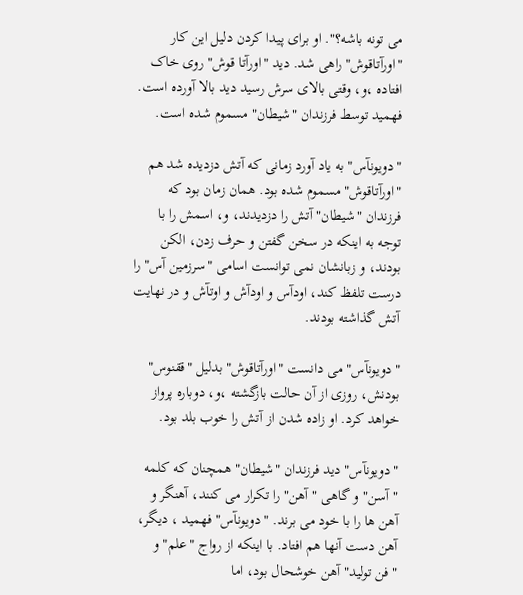می تونه باشه؟". او برای پیدا کردن دلیل این کار "اورآتاقوش" راهی شد. دید "اورآتا قوش" روی خاک افتاده ،و، وقتی بالای سرش رسید دید بالا آورده است. فهمید توسط فرزندان "شیطان" مسموم شده است.

"دویونآس" به یاد آورد زمانی که آتش دزدیده شد هم "اورآتاقوش" مسموم شده بود. همان زمان بود که فرزندان "شیطان" آتش را دزدیدند، و، اسمش را با توجه به اینکه در سخن گفتن و حرف زدن، الکن بودند، و زبانشان نمی توانست اسامی "سرزمین آس" را درست تلفظ کند، اودآس و اودآش و اوتآش و در نهایت آتش گذاشته بودند.

"دویونآس" می دانست "اورآتاقوش" بدلیل "ققنوس" بودنش، روزی از آن حالت بازگشته ،و، دوباره پرواز خواهد کرد. او زاده شدن از آتش را خوب بلد بود.

"دویونآس" دید فرزندان "شیطان" همچنان که کلمه "آسن" و گاهی "آهن" را تکرار می کنند، آهنگر و آهن ها را با خود می برند. "دویونآس" فهمید ، دیگر، آهن دست آنها هم افتاد. با اینکه از رواج "علم" و "فن تولید" آهن خوشحال بود، اما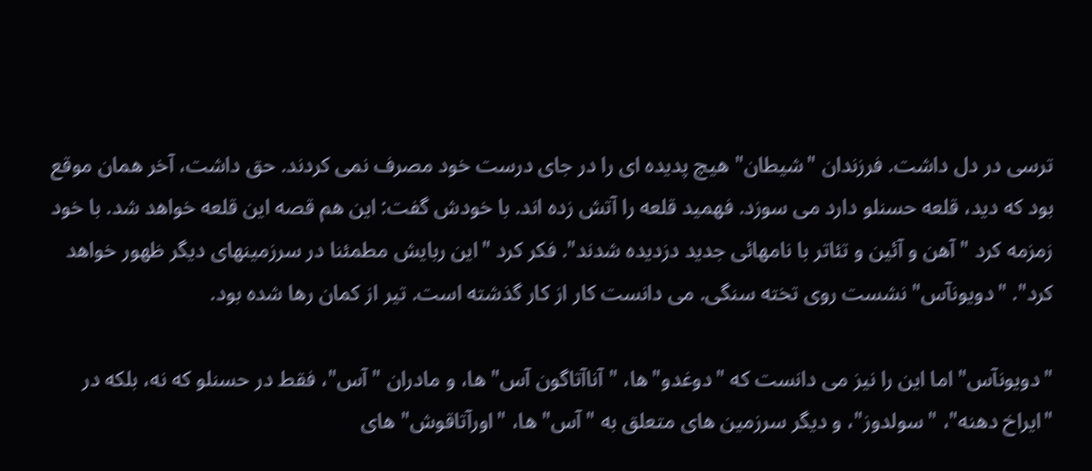ترسی در دل داشت. فرزندان "شیطان" هیچ پدیده ای را در جای درست خود مصرف نمی کردند. حق داشت، آخر همان موقع بود که دید، قلعه حسنلو دارد می سوزد. فهمید قلعه را آتش زده اند. با خودش گفت: این هم قصه این قلعه خواهد شد. با خود زمزمه کرد "آهن و آئین و تئاتر با نامهائی جدید دزدیده شدند". فکر کرد "این ربایش مطمئنا در سرزمینهای دیگر ظهور خواهد کرد". "دویونآس" نشست روی تخته سنگی. می دانست کار از کار گذشته است. تیر از کمان رها شده بود.

"دویونآس" اما این را نیز می دانست که "دوغدو"ها، "آناآتاگون آس" ها، و مادران "آس"، فقط در حسنلو که نه، بلکه در "ایراخ دهنه"، "سولدوز"، و دیگر سرزمین های متعلق به "آس" ها، "اورآتاقوش" های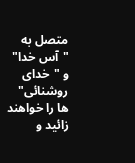متصل به "آس خدا" و "خدای روشنائی" ها را خواهند زائید و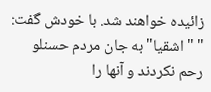زائیده خواهند شد. با خودش گفت: " "اشقیا" به جان مردم حسنلو رحم نکردند و آنها را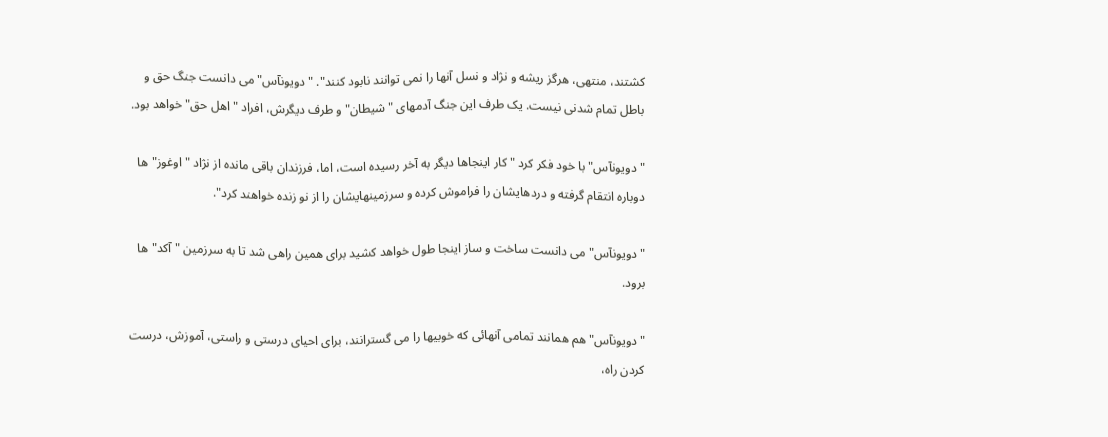کشتند، منتهی، هرگز ریشه و نژاد و نسل آنها را نمی توانند نابود کنند". "دویونآس" می دانست جنگ حق و باطل تمام شدنی نیست. یک طرف این جنگ آدمهای "شیطان" و طرف دیگرش، افراد "اهل حق" خواهد بود.

"دویونآس" با خود فکر کرد "کار اینجاها دیگر به آخر رسیده است، اما، فرزندان باقی مانده از نژاد "اوغوز"ها دوباره انتقام گرفته و دردهایشان را فراموش کرده و سرزمینهایشان را از نو زنده خواهند کرد".

"دویونآس" می دانست ساخت و ساز اینجا طول خواهد کشید برای همین راهی شد تا به سرزمین "آکد"ها برود.

"دویونآس" هم همانند تمامی آنهائی که خوبیها را می گسترانند، برای احیای درستی و راستی، آموزش، درست کردن راه،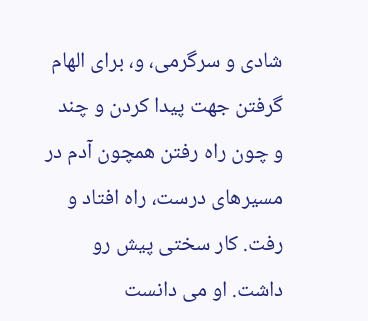شادی و سرگرمی، و، برای الهام گرفتن جهت پیدا کردن و چند و چون راه رفتن همچون آدم در مسیرهای درست، راه افتاد و رفت. کار سختی پیش رو داشت. او می دانست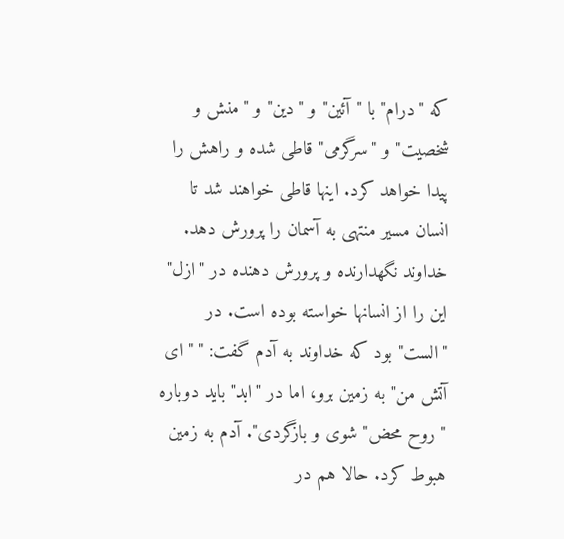که "درام" با "آئین" و "دین" و "منش و شخصیت" و "سرگرمی" قاطی شده و راهش را پیدا خواهد کرد. اینها قاطی خواهند شد تا انسان مسیر منتهی به آسمان را پرورش دهد. خداوند نگهدارنده و پرورش دهنده در "ازل" این را از انسانها خواسته بوده است. در "الست" بود که خداوند به آدم گفت: " "ای آتش من" به زمین برو، اما در "ابد" باید دوباره "روح محض" شوی و بازگردی". آدم به زمین هبوط کرد. حالا هم در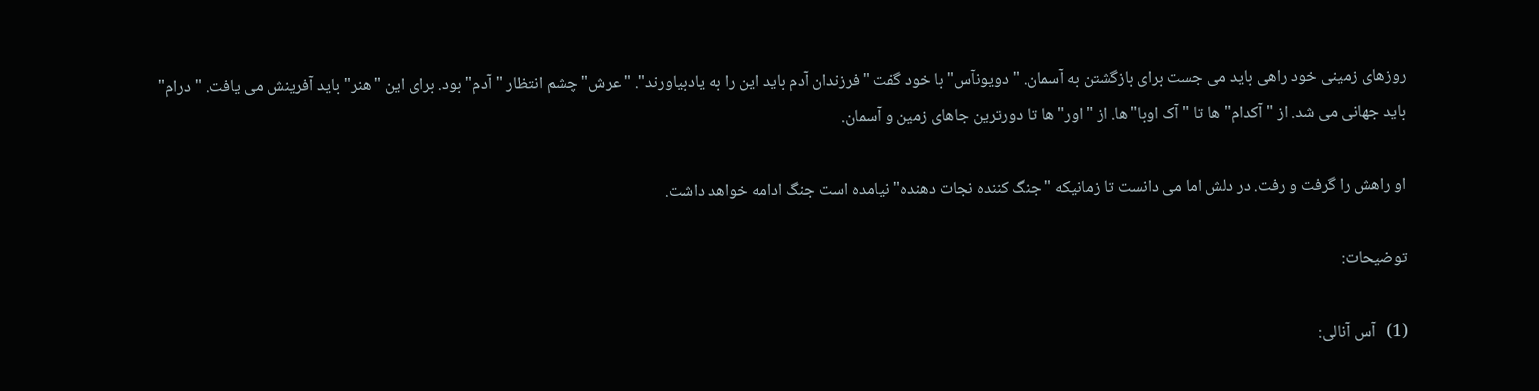روزهای زمینی خود راهی باید می جست برای بازگشتن به آسمان. "دویونآس" با خود گفت "فرزندان آدم باید این را به یادبیاورند". "عرش" چشم انتظار "آدم" بود. برای این "هنر" باید آفرینش می یافت. "درام" باید جهانی می شد. از "آکدام" ها تا "آک اوبا"ها. از "اور" ها تا دورترین جاهای زمین و آسمان.

او راهش را گرفت و رفت. در دلش اما می دانست تا زمانیکه "جنگ کننده نجات دهنده" نیامده است جنگ ادامه خواهد داشت.

توضیحات:

(1)   آس آنالی: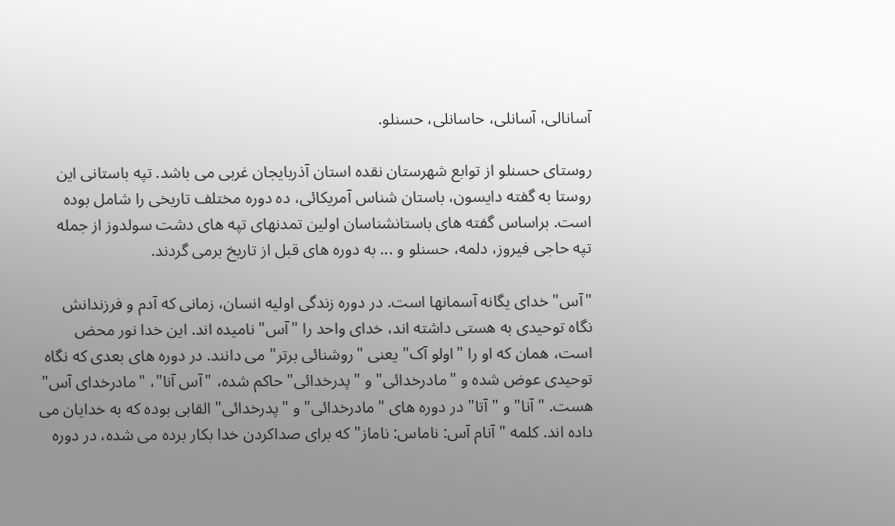آسانالی، آسانلی، حاسانلی، حسنلو.

روستای حسنلو از توابع شهرستان نقده استان آذربایجان غربی می باشد. تپه باستانی این روستا به گفته دایسون، باستان شناس آمریکائی، ده دوره مختلف تاریخی را شامل بوده است. براساس گفته های باستانشناسان اولین تمدنهای تپه های دشت سولدوز از جمله تپه حاجی فیروز، دلمه، حسنلو و ... به دوره های قبل از تاریخ برمی گردند.

"آس" خدای یگانه آسمانها است. در دوره زندگی اولیه انسان، زمانی که آدم و فرزندانش نگاه توحیدی به هستی داشته اند، خدای واحد را "آس" نامیده اند. این خدا نور محض است، همان که او را "اولو آک" یعنی "روشنائی برتر" می دانند. در دوره های بعدی که نگاه توحیدی عوض شده و "مادرخدائی" و "پدرخدائی" حاکم شده، "آس آنا"، "مادرخدای آس" هست. "آنا" و "آتا" در دوره های "مادرخدائی" و "پدرخدائی" القابی بوده که به خدایان می داده اند. کلمه "آنام آس: ناماس: ناماز" که برای صداکردن خدا بکار برده می شده، در دوره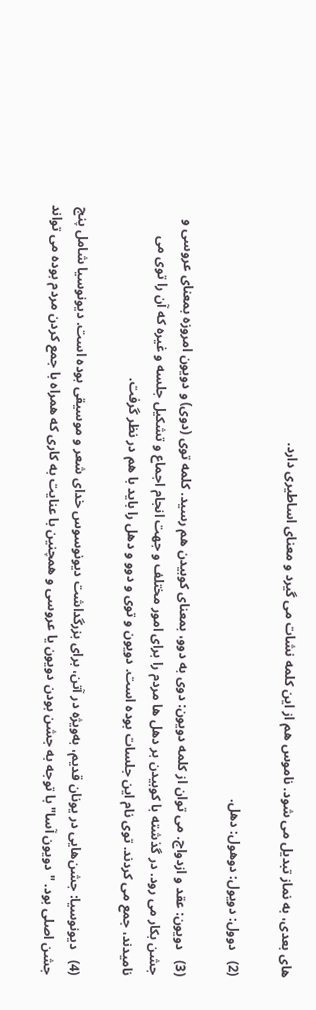های بعدی، به نماز تبدیل می شود. ناموس هم از این کلمه نشات می گیرد و معنای اساطیری دارد.

(2)   دوول: دویول: دوهول: دهل.

(3)   دویون: عقد و ازدواج. می توان از کلمه دویون: دوی به دوو، بمعنای کوبیدن هم رسید. کلمه توی (دوی) و دویون امروزه بمعنای عروسی و جشن بکار می رود. در گذشته با کوبیدن بر دهل ها مردم را برای امور مختلف و جهت انجام اجماع و تشکیل جلسه و غیره که آن را توی می نامیدند، جمع می کردند. توی نام این جلسات بوده است. دویون و توی و دوو و دهل را باید با هم در نظر گرفت.

(4)   دیونوسیا: جشن‌هایی در یونان قدیم، به‌ویژه در آتن، برای بزرگداشت دیونوسوس خدای شعر و موسیقی بوده است. دیونوسیا شامل پنج جشن اصلی بود. "دویون آسا" با توجه به جشن بودن دویون یا عروسی و همچنین با عنایت به کاری که همراه با جمع کردن مردم بوده می تواند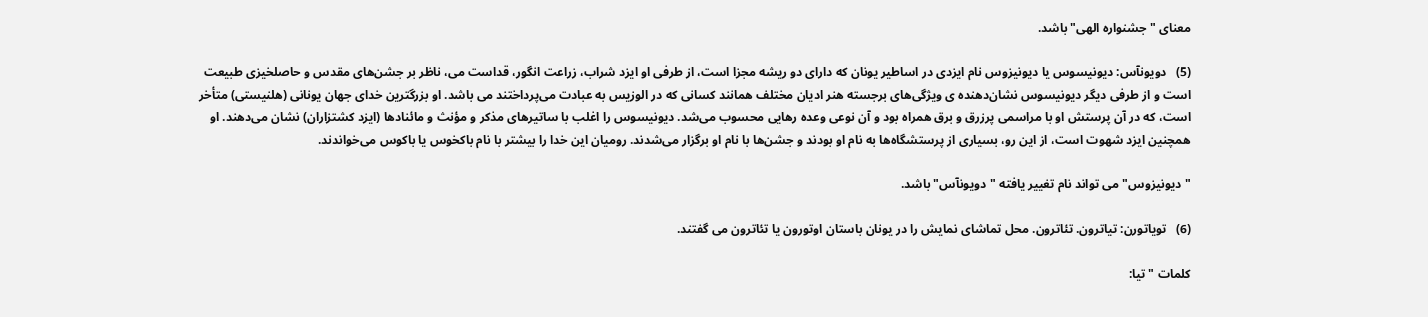معنای "جشنواره الهی" باشد.

(5)   دویونآس: دیونیسوس یا دیونیزوس نام ایزدی در اساطیر یونان که دارای دو ریشه مجزا است، از طرفی او ایزد شراب، زراعت انگور، قداست می، ناظر بر جشن‌های مقدس و حاصلخیزی طبیعت است و از طرفی دیگر دیونیسوس نشان‌دهنده ی ویژگی‌های برجسته هنر ادیان مختلف همانند کسانی که در الوزیس به عبادت می‌پرداختند می باشد. او بزرگترین خدای جهان یونانی (هلنیستی) متأخر است، که در آن پرستش او با مراسمی پرزرق و برق همراه بود و آن نوعی وعده رهایی محسوب می‌شد. دیونیسوس را اغلب با ساتیرهای مذکر و مؤنث و مائنادها (ایزد کشتزاران) نشان می‌دهند. او همچنین ایزد شهوت است، از این رو، بسیاری از پرستشگاه‌ها به نام او بودند و جشن‌ها با نام او برگزار می‌شدند. رومیان این خدا را بیشتر با نام باکخوس یا باکوس می‌خواندند.

"دیونیزوس" می تواند نام تغییر یافته "دویونآس" باشد.

(6)   تویاتورن: تیاترون. تئاترون. محل تماشای نمایش را در یونان باستان اوتورون یا تئاترون می گفتند.

کلمات "تیا: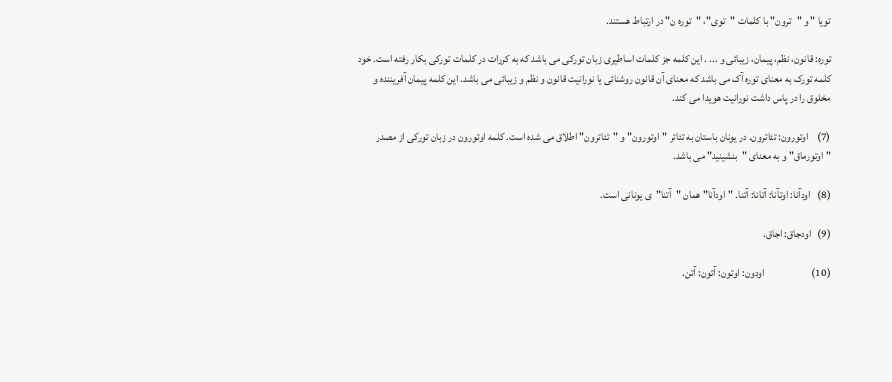تویا " و "ترون" با کلمات "توی"، "توره ن" در ارتباط هستند.

توره: قانون، نظم، پیمان، زیبائی و ... . این کلمه جز کلمات اساطیری زبان تورکی می باشد که به کررات در کلمات تورکی بکار رفته است. خود کلمه تورک به معنای توره آک می باشد که معنای آن قانون روشنائی یا نورانیت قانون و نظم و زیبائی می باشد. این کلمه پیمان آفریننده و مخلوق را در پاس داشت نورانیت هویدا می کند.

(7)    اوتورون: تئاترون. در یونان باستان به تئاتر "اوتورون" و "تئاترون" اطلاق می شده است. کلمه اوتورون در زبان تورکی از مصدر "اوتورماق" و به معنای "بنشینید" می باشد.

(8)   اودآنا: اوتآنا: آتانا: آتنا. "اودآنا" همان "آتنا"ی یونانی است.

(9)   اودجاق: اجاق.

(10)                      اودون: اوتون: آتون: آتن.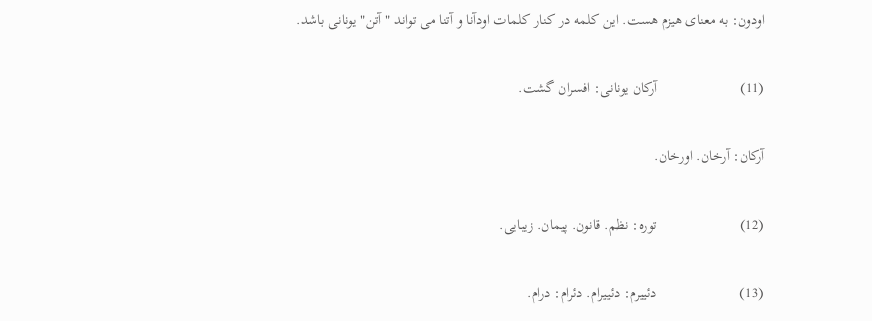اودون: به معنای هیزم هست. این کلمه در کنار کلمات اودآنا و آتنا می تواند "آتن" یونانی باشد.

(11)                      آرکان یونانی: افسران گشت.

آرکان: آرخان. اورخان.

(12)                      توره: نظم. قانون. پیمان. زیبایی.

(13)                      دئییرم: دئییرام. دئرام: درام.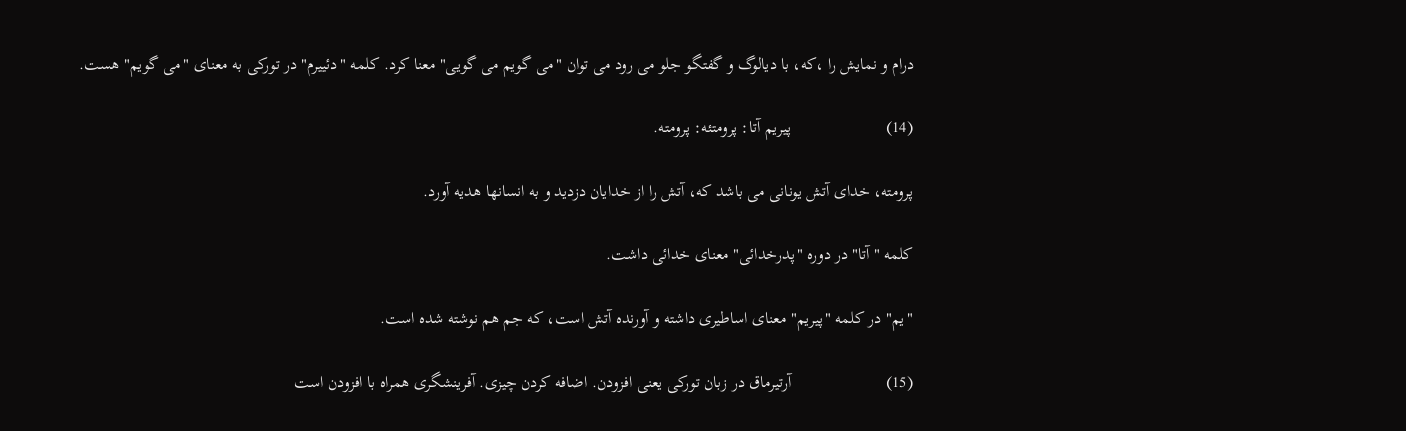درام و نمایش را ،که، با دیالوگ و گفتگو جلو می رود می توان "می گویم می گویی" معنا کرد. کلمه "دئییرم" در تورکی به معنای "می گویم" هست.

(14)                      پیریم آتا: پرومتئه: پرومته.

پرومته، خدای آتش یونانی می باشد که، آتش را از خدایان دزدید و به انسانها هدیه آورد.

کلمه "آتا" در دوره "پدرخدائی" معنای خدائی داشت.

"یم" در کلمه "پیریم" معنای اساطیری داشته و آورنده آتش است، که جم هم نوشته شده است.

(15)                      آرتیرماق در زبان تورکی یعنی افزودن. اضافه کردن چیزی. آفرینشگری همراه با افزودن است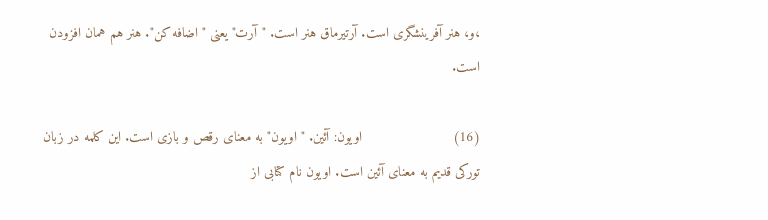،و، هنر آفرینشگری است. آرتیرماق هنر است. "آرت" یعنی "اضافه کن". هنر هم همان افزودن است.

(16)                      اویون: آئین. "اویون" به معنای رقص و بازی است. این کلمه در زبان تورکی قدیم به معنای آئین است. اویون نام کتابی از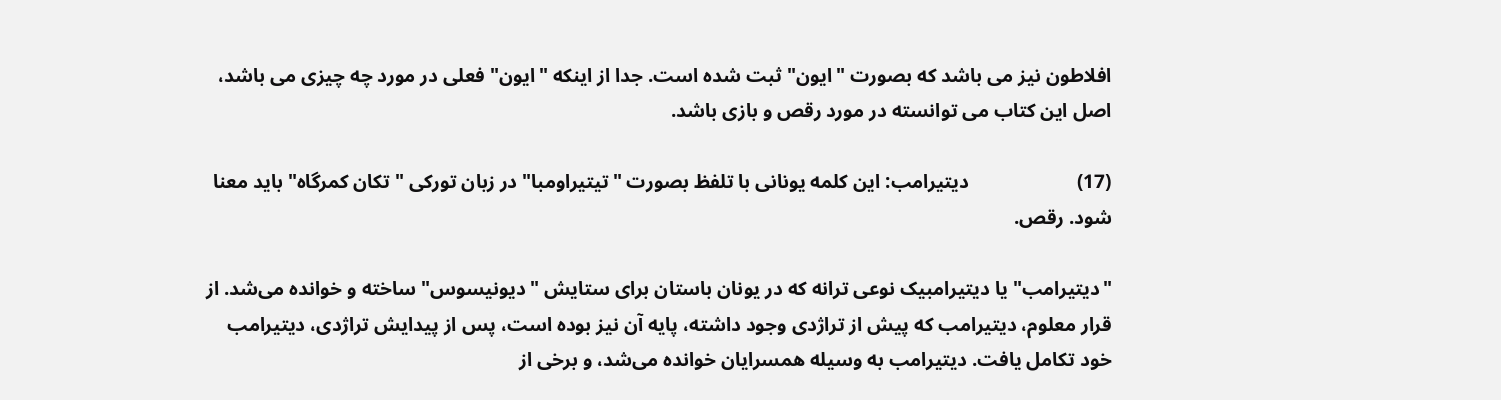افلاطون نیز می باشد که بصورت "ایون" ثبت شده است. جدا از اینکه "ایون" فعلی در مورد چه چیزی می باشد، اصل این کتاب می توانسته در مورد رقص و بازی باشد.

(17)                      دیتیرامب: این کلمه یونانی با تلفظ بصورت "تیتیراومبا" در زبان تورکی "تکان کمرگاه" باید معنا شود. رقص.

"دیتیرامب" یا دیتیرامبیک نوعی ترانه که در یونان باستان برای ستایش "دیونیسوس" ساخته و خوانده می‌شد. از قرار معلوم، دیتیرامب که پیش از تراژدی وجود داشته، پایه آن نیز بوده است، پس از پیدایش تراژدی، دیتیرامب خود تکامل یافت. دیتیرامب به وسیله همسرایان خوانده می‌شد، و برخی از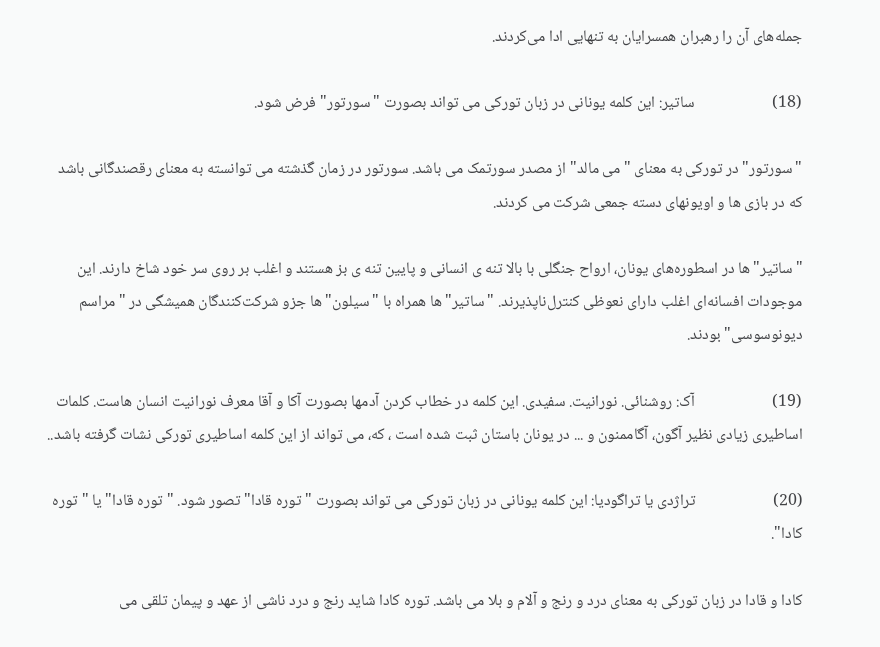جمله‌های آن را رهبران همسرایان به تنهایی ادا می‌کردند.

(18)                      ساتیر: این کلمه یونانی در زبان تورکی می تواند بصورت "سورتور" فرض شود.

"سورتور" در تورکی به معنای "می مالد" از مصدر سورتمک می باشد. سورتور در زمان گذشته می توانسته به معنای رقصندگانی باشد که در بازی ها و اویونهای دسته جمعی شرکت می کردند.

"ساتیر"ها در اسطوره‌های یونان، ارواح جنگلی با بالا تنه ی انسانی و پایین تنه ی بز هستند و اغلب بر روی سر خود شاخ دارند. این موجودات افسانه‌ای اغلب دارای نعوظی کنترل‌ناپذیرند. "ساتیر"ها همراه با "سیلون"ها جزو شرکت‌کنندگان همیشگی در "مراسم دیونوسوسی" بودند.

(19)                      آک: روشنائی. نورانیت. سفیدی. این کلمه در خطاب کردن آدمها بصورت آکا و آقا معرف نورانیت انسان هاست. کلمات اساطیری زیادی نظیر آگون، آگاممنون و ... در یونان باستان ثبت شده است ، که، می تواند از این کلمه اساطیری تورکی نشات گرفته باشد..

(20)                      تراژدی یا تراگودیا: این کلمه یونانی در زبان تورکی می تواند بصورت "توره قادا" تصور شود. "توره قادا" یا "توره کادا".

کادا و قادا در زبان تورکی به معنای درد و رنج و آلام و بلا می باشد. توره کادا شاید رنج و درد ناشی از عهد و پیمان تلقی می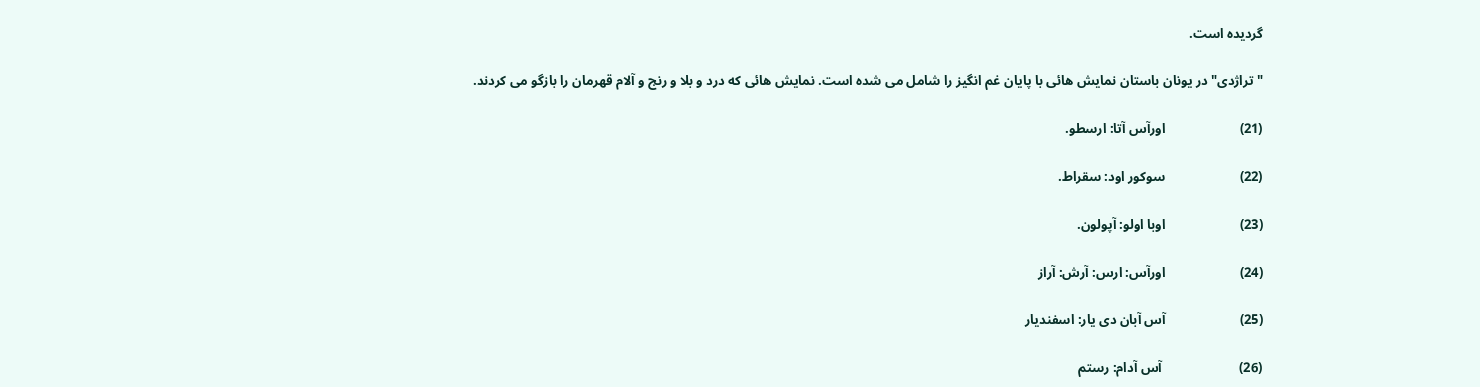گردیده است.

"تراژدی" در یونان باستان نمایش هائی با پایان غم انگیز را شامل می شده است. نمایش هائی که درد و بلا و رنج و آلام قهرمان را بازگو می کردند.

(21)                      اورآس آتا: ارسطو.

(22)                      سوکور اود: سقراط.

(23)                      اوبا اولو: آپولون.

(24)                      اورآس: ارس: آرش: آراز

(25)                      آس آبان دی یار: اسفندیار

(26)                       آس آدام: رستم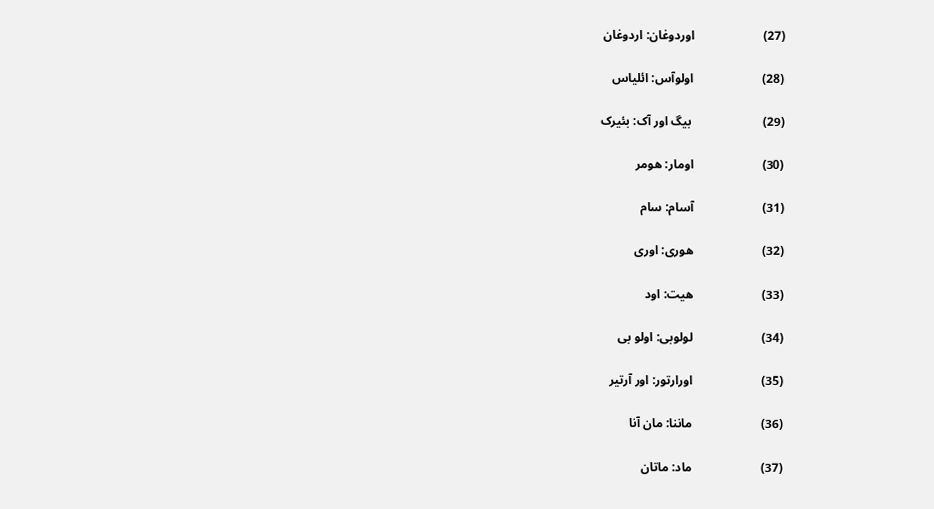(27)                      اوردوغان: اردوغان

(28)                      اولوآس: ائلیاس

(29)                       بیگ اور آک: بئیرک

(30)                      اومار: هومر

(31)                      آسام: سام

(32)                      هوری: اوری

(33)                      هیت: اود

(34)                      لولوبی: اولو بی

(35)                      اورارتور: اور آرتیر

(36)                      ماننا: مان آنا

(37)                      ماد: ماتان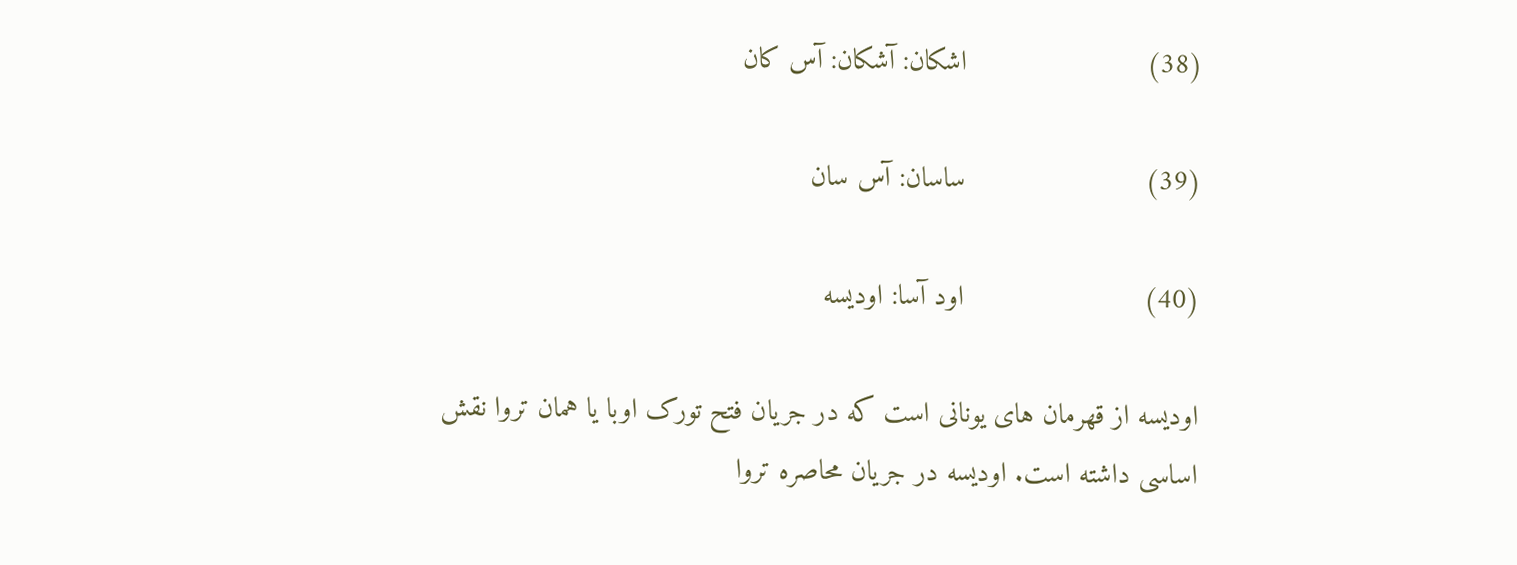(38)                      اشکان: آشکان: آس کان

(39)                      ساسان: آس سان

(40)                      اود آسا: اودیسه

اودیسه از قهرمان های یونانی است که در جریان فتح تورک اوبا یا همان تروا نقش اساسی داشته است. اودیسه در جریان محاصره تروا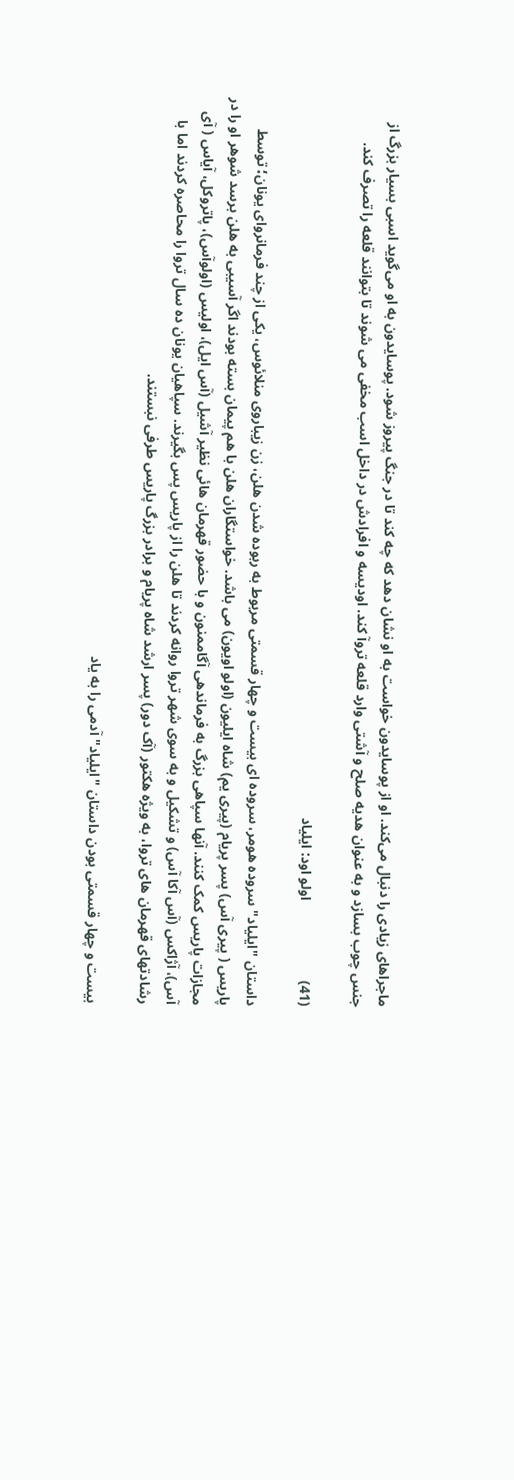ماجراهای زیادی را دنبال می‌کند. او از پوسایدون خواست به او نشان دهد که چه کند تا در جنگ پیروز شود. پوسایدون به او می‌گوید اسبی بسیار بزرگ از جنس چوب بسازد و به عنوان هدیه صلح و آشتی وارد قلعه تروآ کند. اودیسه و افرادش در داخل اسب مخفی می شوند تا بتوانند قلعه را تصرف کند.

(41)                      اولو اود: ایلیاد

داستان "ایلیاد" سروده هومر، سروده ای بیست و چهار قسمتی مربوط به ربوده ‌شدن هلن، زن زیباروی منلائوس، یکی از چند فرمانروای یونان؛ توسط پاریس ( پیری آس) پسر پریام (پیری یم) شاه ایلیون (اولو اویون) می باشد. خواستگاران هلن با هم پیمان بسته بودند اگر آسیبی به هلن برسد شوهر او را در مجازات پاریس کمک کنند. آنها سپاهی بزرگ به فرماندهی آگاممنون و با حضور قهرمان هائی نظیر آشیل (آس ایل)، اولیس (اولوآس)، پاتروکل، آیاس ( آی آس)، آژاکس (آس آکا آس) و تشکیل و به سوی شهر تروا روانه کردند تا هلن را از پاریس پس بگیرند. سپاهیان یونان ده سال تروا را محاصره کردند اما با رشادتهای قهرمان های تروا، به ویژه هکتور (آک دور) پسر ارشد شاه پریام و برادر بزرگ پاریس طرفی نبستند.

بیست و چهار قسمتی بودن داستان "ایلیاد" آدمی را به یاد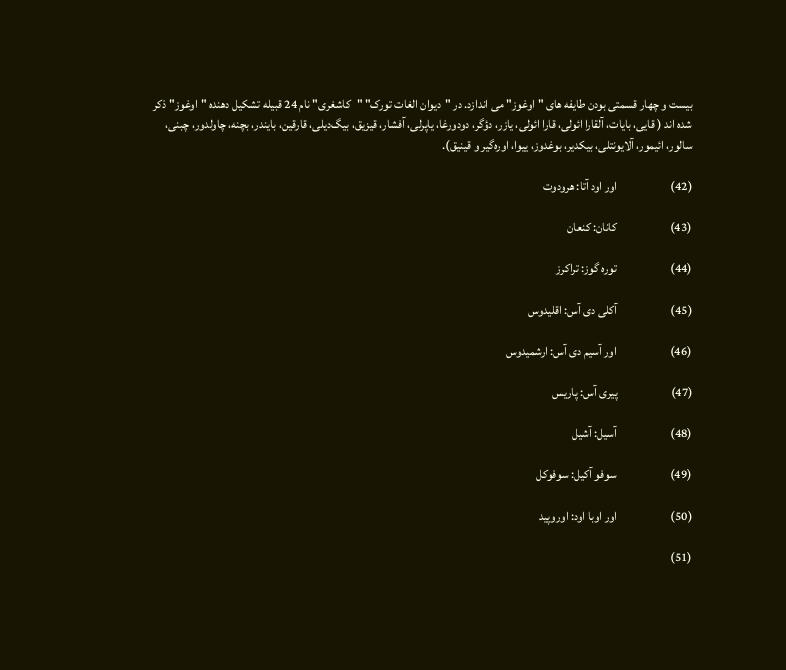بیست و چهار قسمتی بودن طایفه های "اوغوز" می اندازد. در "دیوان الغات تورک" "کاشغری" نام 24 قبیله تشکیل دهنده "اوغوز" ذکر شده اند ( قایی، بایات، آلقارا‌ ائولی‌، قارا‌ ائولی، یازر، دؤگر‌، دودورغا‌‌‌‌‌‌‌‌‌‌‌‌‌‌‌، یاپرلی، آفشار‌، قیزیق، بیگ‌دیلی‌، قارقین‌، بایندر‌، بچنه‌، چاولدور‌، چبنی‌، سالور‌، ائیمور‌، آلایونتلی، بیکدیر‌، بوغدوز، ییوا‌، اوره‌گیر‌ و قینیق).

(42)                      اور اود آتا: هرودوت

(43)                      کانان: کنعان

(44)                      توره گوز: تراکرز

(45)                      آکلی دی آس: اقلیدوس

(46)                      اور آسیم دی آس: ارشمیدوس

(47)                      پیری آس: پاریس

(48)                      آسیل: آشیل

(49)                      سوفو آکیل: سوفوکل

(50)                      اور اوبا اود: اوروپید

(51)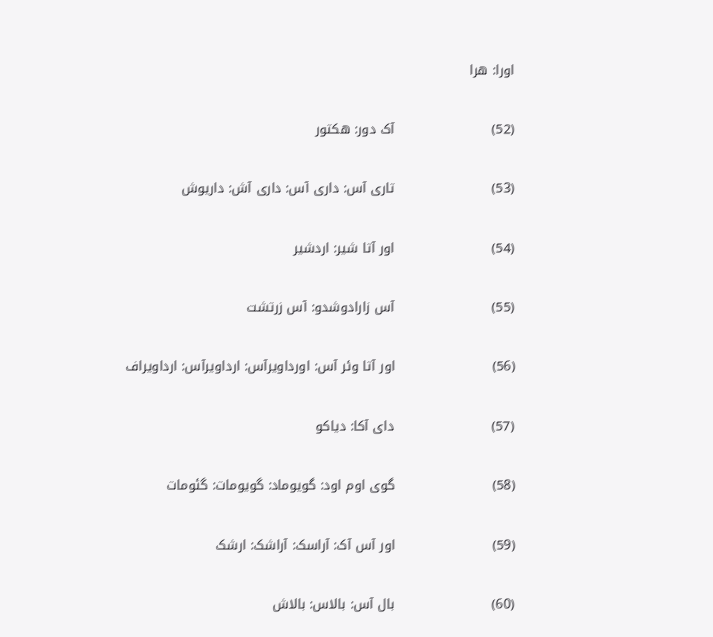اورا: هرا

(52)                      آک دور: هکتور

(53)                      تاری آس: داری آس: داری آش: داریوش

(54)                      اور آتا شیر: اردشیر

(55)                      آس زارادوشدو: آس زرتشت

(56)                      اور آتا وئر آس: اورداویرآس: ارداویرآس: ارداویراف

(57)                      دای آکا: دیاکو

(58)                      گوی اوم اود: گویوماد: گویومات: گئومات

(59)                      اور آس آک: آراسک: آراشک: ارشک

(60)                      بال آس: بالاس: بالاش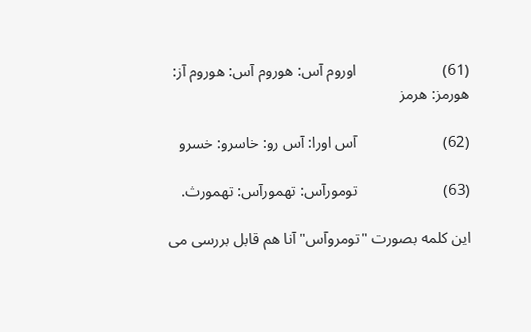(61)                      اوروم آس: هوروم آس: هوروم آز: هورمز: هرمز

(62)                      آس اورا: آس رو: خاسرو: خسرو

(63)                      تومورآس: تهمورآس: تهمورث.

این کلمه بصورت "تومروآس" آنا هم قابل بررسی می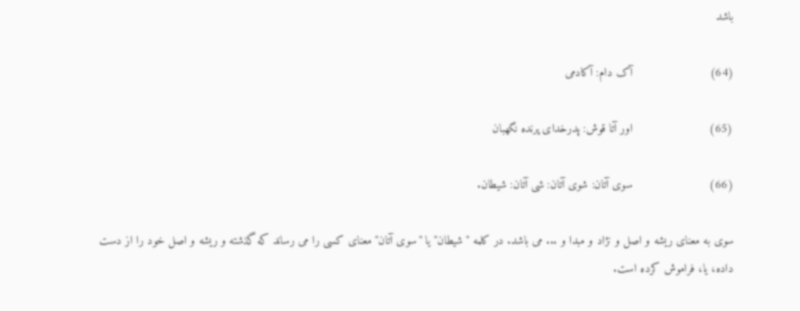باشد

(64)                      آک دام: آکادمی

(65)                      اور آتا قوش: پدرخدای پرنده نگهبان

(66)                      سوی آتان: شوی آتان: شی آتان: شیطان.

سوی به معنای ریشه و اصل و نژاد و مبدا و ... می باشد. در کلمه "شیطان" یا "سوی آتان" معنای کسی را می رساند که گذشته و ریشه و اصل خود را از دست داده، یا، فراموش کرده است.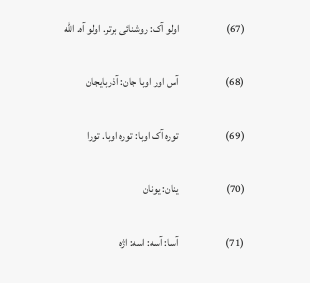(67)                      اولو آک: روشنائی برتر. اولو آه. الله

(68)                      آس اور اوبا جان: آذربایجان

(69)                      توره آک اوبا: توره اوبا. تورا

(70)                      ینان: یونان

(71)                      آسا: آسه: اسه: اژه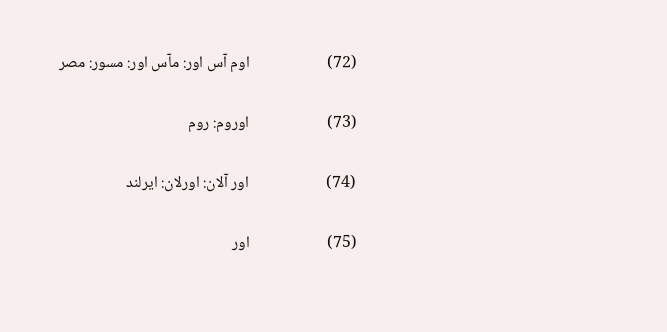(72)                      اوم آس اور: مآس اور: مسور: مصر

(73)                      اوروم: روم

(74)                      اور آلان: اورلان: ایرلند

(75)                      اور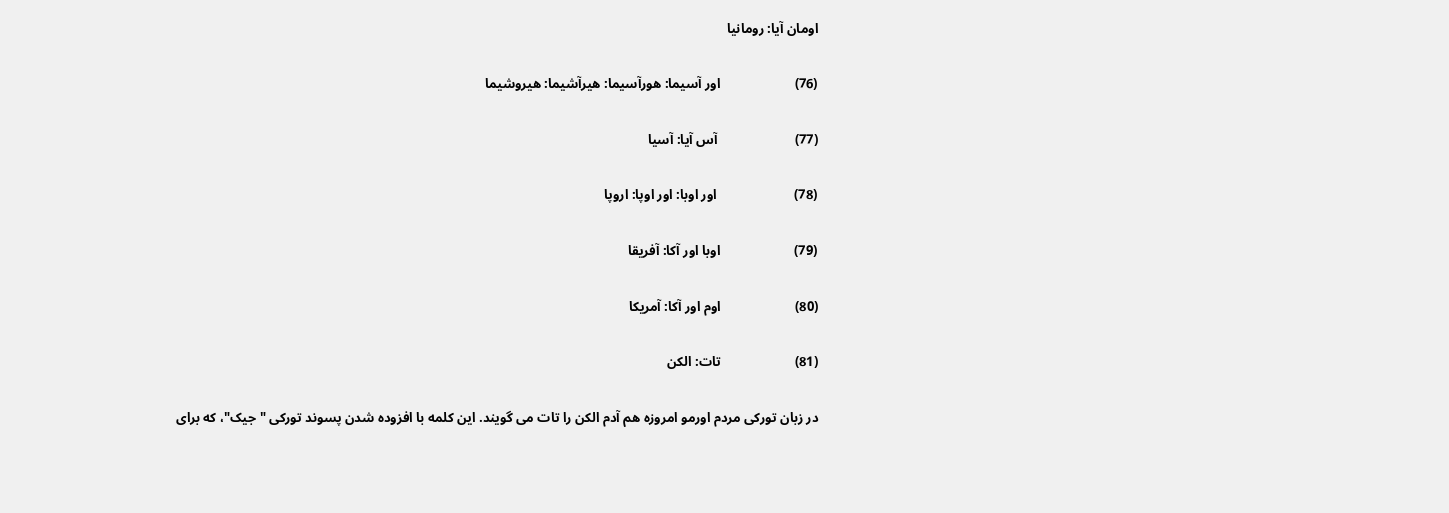اومان آیا: رومانیا

(76)                      اور آسیما: هورآسیما: هیرآشیما: هیروشیما

(77)                       آس آیا: آسیا

(78)                       اور اوبا: اور اوپا: اروپا

(79)                      اوبا اور آکا: آفریقا

(80)                      اوم اور آکا: آمریکا

(81)                      تات: الکن

در زبان تورکی مردم اورمو امروزه هم آدم الکن را تات می گویند. این کلمه با افزوده شدن پسوند تورکی "جیک"، که برای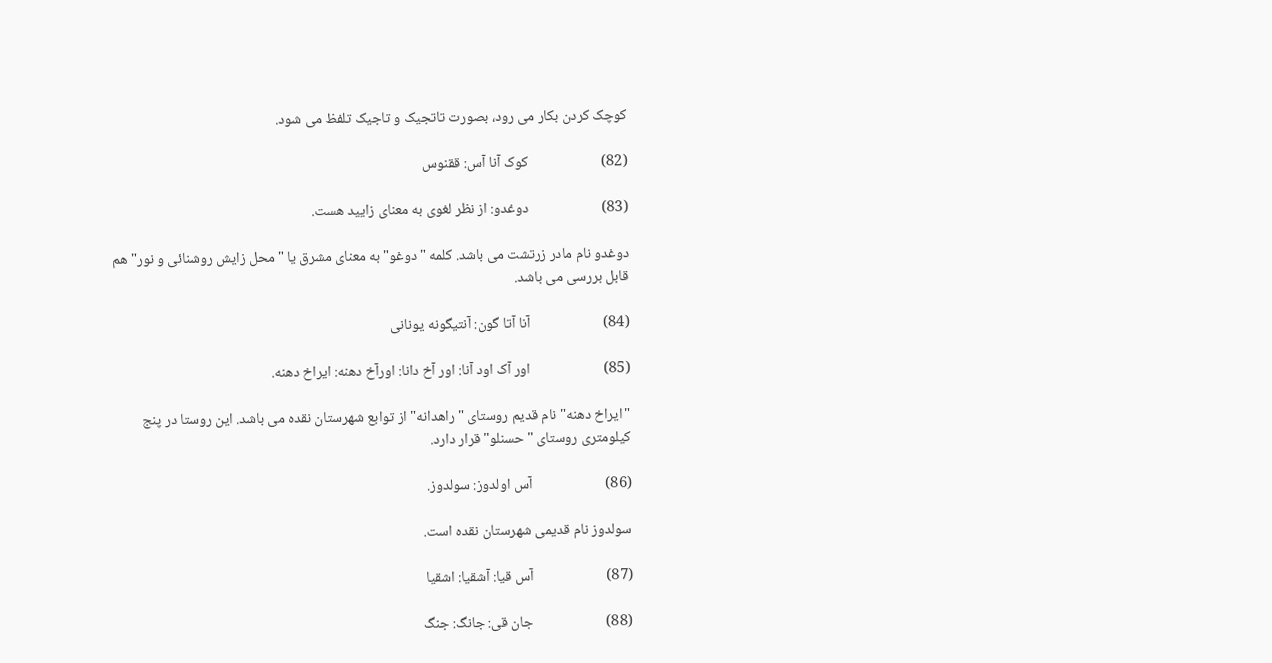کوچک کردن بکار می رود، بصورت تاتجیک و تاجیک تلفظ می شود.

(82)                      کوک آنا آس: ققنوس

(83)                      دوغدو: از نظر لغوی به معنای زایید هست.

دوغدو نام مادر زرتشت می باشد. کلمه "دوغو" به معنای مشرق یا "محل زایش روشنائی و نور" هم قابل بررسی می باشد.

(84)                      آنا آتا گون: آنتیگونه یونانی

(85)                      اور آک اود آنا: اور آخ دانا: اورآخ دهنه: ایراخ دهنه.

"ایراخ دهنه" نام قدیم روستای "راهدانه" از توابع شهرستان نقده می باشد. این روستا در پنج کیلومتری روستای "حسنلو" قرار دارد.

(86)                      آس اولدوز: سولدوز.

سولدوز نام قدیمی شهرستان نقده است.

(87)                      آس قیا: آشقیا: اشقیا

(88)                      جان قی: جانگ: جنگ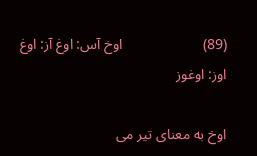(89)                      اوخ آس: اوغ آز: اوغ اوز: اوغوز

اوخ به معنای تیر می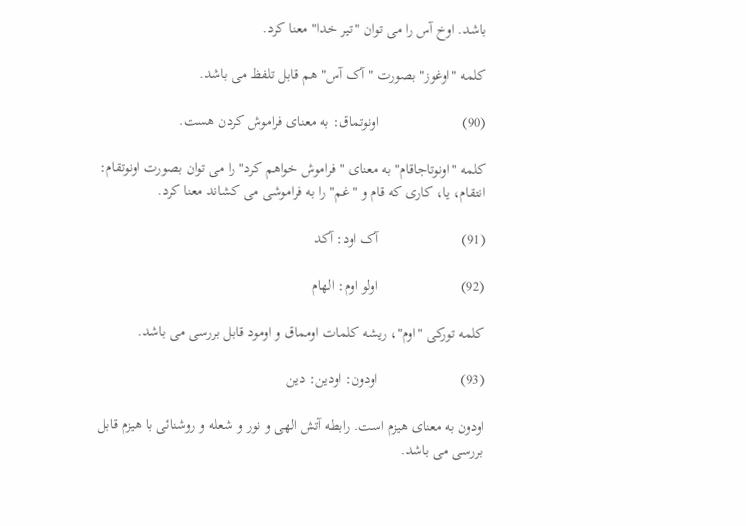باشد. اوخ آس را می توان "تیر خدا" معنا کرد.

کلمه "اوغوز" بصورت "آک آس" هم قابل تلفظ می باشد.

(90)                      اونوتماق: به معنای فراموش کردن هست.

کلمه "اونوتاجاقام" به معنای " فراموش خواهم کرد" را می توان بصورت اونوتقام: انتقام، یا، کاری که قام و "غم" را به فراموشی می کشاند معنا کرد.

(91)                      آک اود: آکد

(92)                      اولو اوم: الهام

کلمه تورکی "اوم"، ریشه کلمات اومماق و اومود قابل بررسی می باشد.

(93)                      اودون: اودین: دین

اودون به معنای هیزم است. رابطه آتش الهی و نور و شعله و روشنائی با هیزم قابل بررسی می باشد.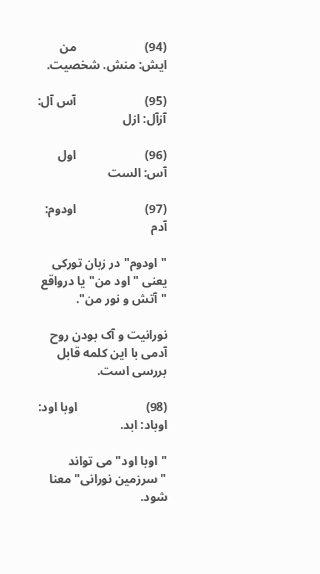(94)                      من ایش: منش. شخصیت.

(95)                      آس آل: آزآل: ازل

(96)                      اول آس: الست

(97)                      اودوم: آدم

"اودوم" در زبان تورکی یعنی "اود من" یا درواقع "آتش و نور من".

نورانیت و آک بودن روح آدمی با این کلمه قابل بررسی است.

(98)                      اوبا اود: اوباد: ابد.

"اوبا اود" می تواند "سرزمین نورانی" معنا شود.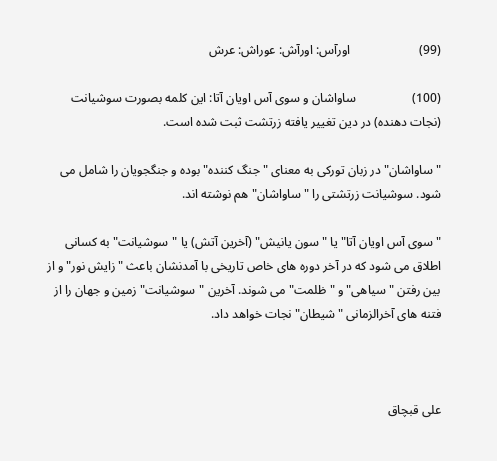(99)                      اورآس: اورآش: عوراش: عرش

(100)                  ساواشان و سوی آس اویان آتا: این کلمه بصورت سوشیانت (نجات دهنده) در دین تغییر یافته زرتشت ثبت شده است.

"ساواشان" در زبان تورکی به معنای "جنگ کننده" بوده و جنگجویان را شامل می شود. سوشیانت زرتشتی را "ساواشان" هم نوشته اند.

"سوی آس اویان آتا" یا "سون یانیش" (آخرین آتش) یا "سوشیانت" به کسانی اطلاق می شود که در آخر دوره های خاص تاریخی با آمدنشان باعث "زایش نور" و از بین رفتن "سیاهی" و "ظلمت" می شوند. آخرین "سوشیانت" زمین و جهان را از فتنه های آخرالزمانی "شیطان" نجات خواهد داد.



علی قبچاق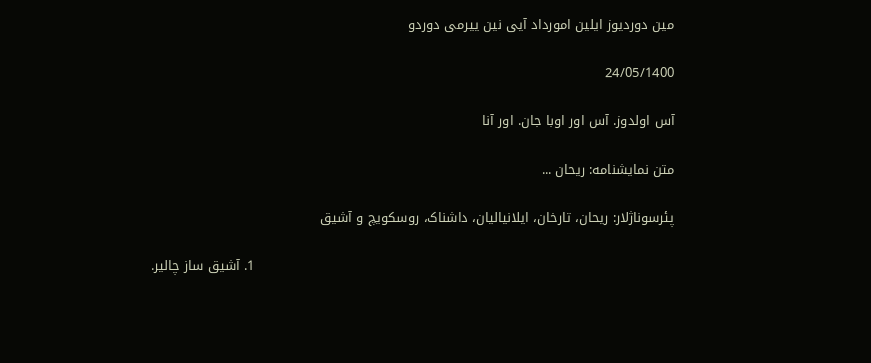مین دوردیوز ایلین امورداد آیی نین ییرمی دوردو

24/05/1400

آس اولدوز. آس اور اوبا جان. اور آنا

متن نمایشنامه: ریحان ...

پئرسوناژلار: ریحان، تارخان، ایلانیالیان، داشناک، روسکویچ و آشیق

                                                                                               1. آشیق ساز چالیر.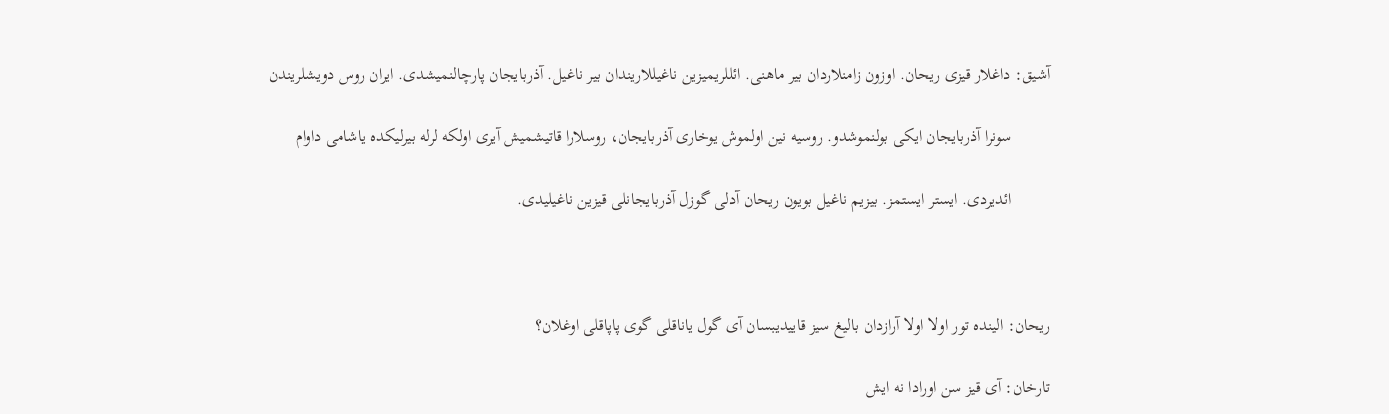آشیق: داغلار قیزی ریحان. اوزون زامنلاردان بیر ماهنی. ائللریمیزین ناغیللاریندان بیر ناغیل. آذربایجان پارچالنمیشدی. ایران روس دویشلریندن

         سونرا آذربایجان ایکی بولنموشدو. روسیه نین اولموش یوخاری آذربایجان، روسلارا قاتیشمیش آیری اولکه لرله بیرلیکده یاشامی داوام

         ائدیردی. ایستر ایستمز. بیزیم ناغیل بویون ریحان آدلی گوزل آذربایجانلی قیزین ناغیلیدی.



ریحان: الینده تور اولا اولا آرازدان بالیغ سیز قاییدیبسان آی گول یاناقلی گوی پاپاقلی اوغلان؟

تارخان: آی قیز سن اورادا نه ایش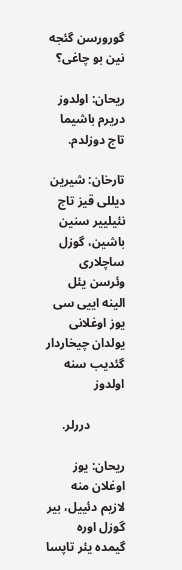گورورسن گئجه نین بو چاغی؟

ریحان: اولدوز دریرم باشیما تاج دوزلدم.

تارخان: شیرین دیللی قیز تاج نئیلییر سنین باشین، گوزل ساچلاری وئرسن یئل الینه اییی سی یوز اوغلانی یولدان چیخاردار گئدیب سنه اولدوز

           دررلر.

ریحان: یوز اوغلان منه لازیم دئییل، بیر گوزل اوره گیمده یئر تاپسا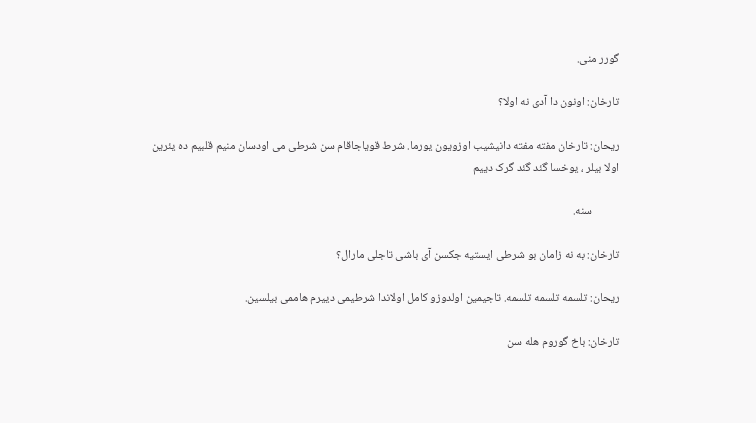گورر منی.

تارخان: اونون دا آدی نه اولا؟

ریحان: تارخان مفته مفته دانیشیب اوزویون یورما. شرط قویاجاقام سن شرطی می اودسان منیم قلبیم ده یئرین اولا بیلر ، یوخسا گئد گئد گرک دییم

          سنه.

تارخان: به نه زامان بو شرطی ایستیه جکسن آی باشی تاجلی مارال؟

ریحان: تلسمه تلسمه تلسمه. تاجیمین اولدوزو کامل اولاندا شرطیمی دییرم هاممی بیلسین.

تارخان: باخ گوروم هله سن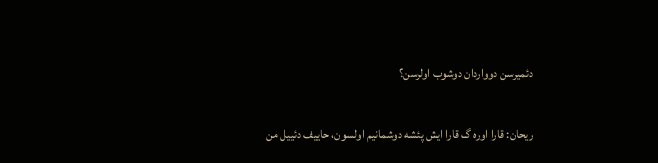دئمیرسن دوواردان دوشوب اولرسن؟

ریحان: قارا اوره گ قارا ایش پئشه دوشمانیم اولسون، حاییف دئییل من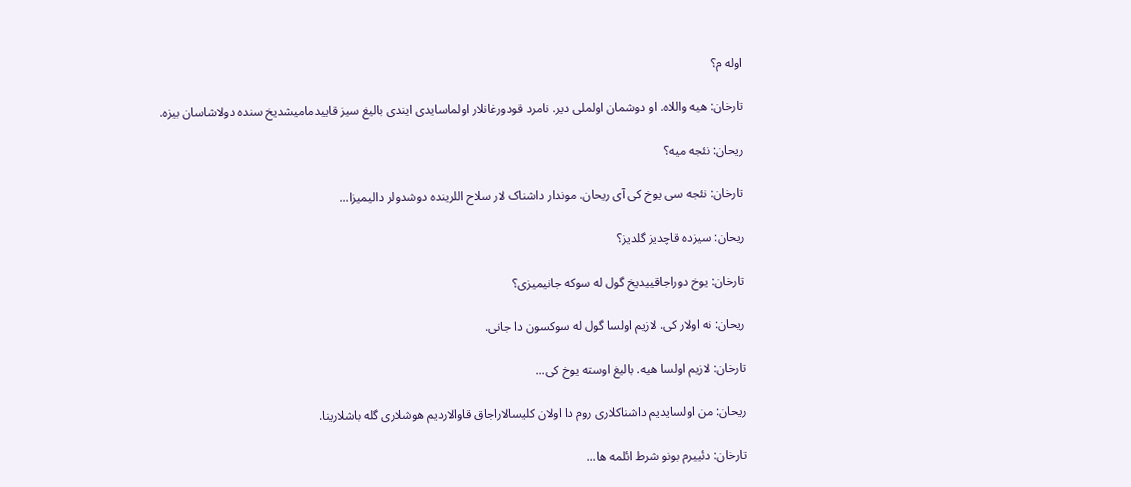اوله م؟

تارخان: هیه واللاه. او دوشمان اولملی دیر. نامرد قودورغانلار اولماسایدی ایندی بالیغ سیز قاییدمامیشدیخ سنده دولاشاسان بیزه.

ریحان: نئجه میه؟

تارخان: نئجه سی یوخ کی آی ریحان. موندار داشناک لار سلاح اللرینده دوشدولر دالیمیزا...

ریحان: سیزده قاچدیز گلدیز؟

تارخان: یوخ دوراجاقییدیخ گول له سوکه جانیمیزی؟

ریحان: نه اولار کی. لازیم اولسا گول له سوکسون دا جانی.

تارخان: لازیم اولسا هیه. بالیغ اوسته یوخ کی...

ریحان: من اولسایدیم داشناکلاری روم دا اولان کلیسالاراجاق قاوالاردیم هوشلاری گله باشلارینا.

تارخان: دئییرم بونو شرط ائلمه ها...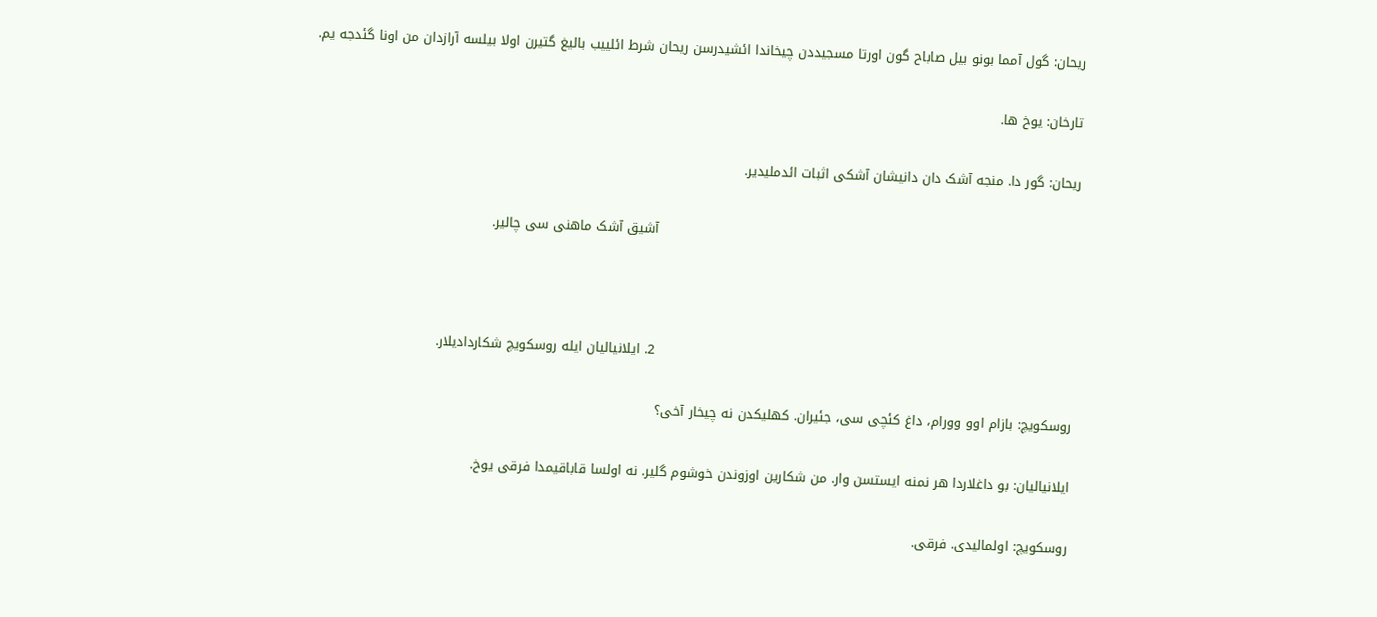ریحان: گول آمما بونو بیل صاباح گون اورتا مسجیددن چیخاندا ائشیدرسن ریحان شرط ائلییب بالیغ گتیرن اولا بیلسه آرازدان من اونا گئدجه یم.

تارخان: یوخ ها.

ریحان: گور دا. منجه آشک دان دانیشان آشکی اثبات ائدملیدیر.

                                                                                               آشیق آشک ماهنی سی چالیر.



                                                                                               2. ایلانیالیان ایله روسکویچ شکاردادیلار.

روسکویچ: بازام اوو وورام، داغ کئچی سی، جئیران. کهلیکدن نه چیخار آخی؟

ایلانیالیان: بو داغلاردا هر نمنه ایستسن وار. من شکارین اوزوندن خوشوم گلیر. نه اولسا قاباقیمدا فرقی یوخ.

روسکویچ: اولمالیدی. فرقی.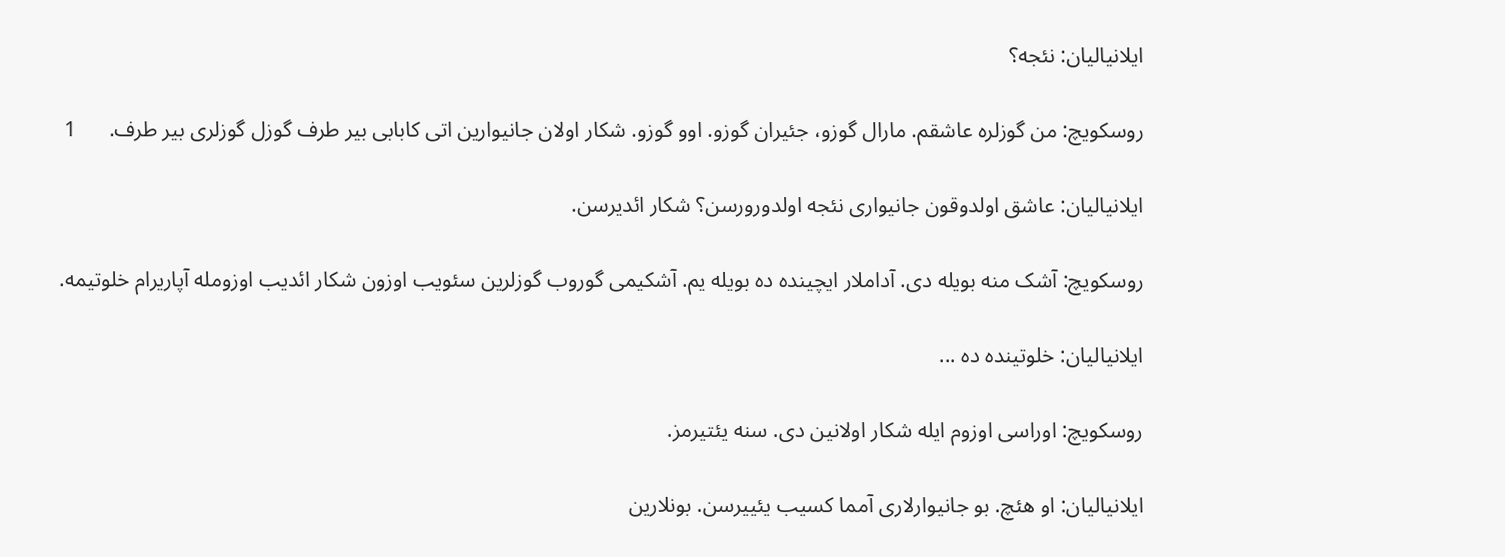ایلانیالیان: نئجه؟

روسکویچ: من گوزلره عاشقم. مارال گوزو، جئیران گوزو. اوو گوزو. شکار اولان جانیوارین اتی کابابی بیر طرف گوزل گوزلری بیر طرف.      1

ایلانیالیان: عاشق اولدوقون جانیواری نئجه اولدورورسن؟ شکار ائدیرسن.

روسکویچ: آشک منه بویله دی. آداملار ایچینده ده بویله یم. آشکیمی گوروب گوزلرین سئویب اوزون شکار ائدیب اوزومله آپاریرام خلوتیمه.

ایلانیالیان: خلوتینده ده ...

روسکویچ: اوراسی اوزوم ایله شکار اولانین دی. سنه یئتیرمز.

ایلانیالیان: او هئچ. بو جانیوارلاری آمما کسیب یئییرسن. بونلارین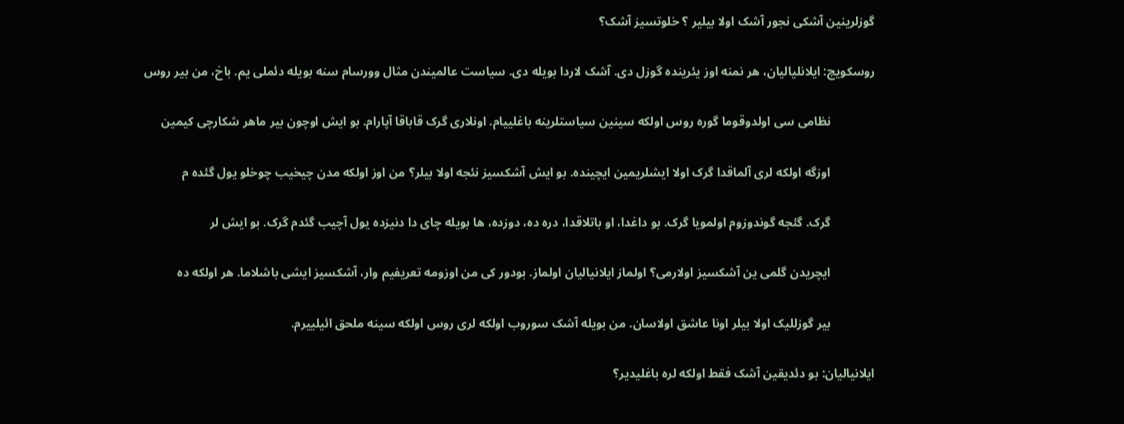گوزلرینین آشکی نجور آشک اولا بیلیر ؟ خلوتسیز آشک؟

روسکویچ: ایلانلیالیان، هر نمنه اوز یئرینده گوزل دی. آشک لاردا بویله دی. سیاست عالمیندن مثال وورسام سنه بویله دئملی یم. باخ، من بیر روس

              نظامی سی اولدوقوما گوره روس اولکه سینین سیاستلرینه باغلییام. اونلاری گرک قاباقا آپارام. بو ایش اوچون بیر ماهر شکارچی کیمین

              اوزگه اولکه لری آلماقدا گرک اولا ایشلریمین ایچینده. بو ایش آشکسیز نئجه اولا بیلر؟ من اوز اولکه مدن چیخیب چوخلو یول گئده م

              گرک. گئجه گوندوزوم اولمویا گرک. بو داغدا، او باتلاقدا، دره ده، دوزده، ها بویله چای دا دنیزده یول آچیب گئدم گرک. بو ایش لر

              ایچریدن گلمی ین آشکسیز اولارمی؟ اولماز ایلانیالیان اولماز. بودور کی من اوزومه تعریفیم وار، آشکسیز ایشی باشلاما. هر اولکه ده

              بیر گوزللیک اولا بیلر اونا عاشق اولاسان. من بویله آشک سوروب اولکه لری روس اولکه سینه ملحق ائیلییرم.

ایلانیالیان: بو دئدیقین آشک فقط اولکه لره باغلیدیر؟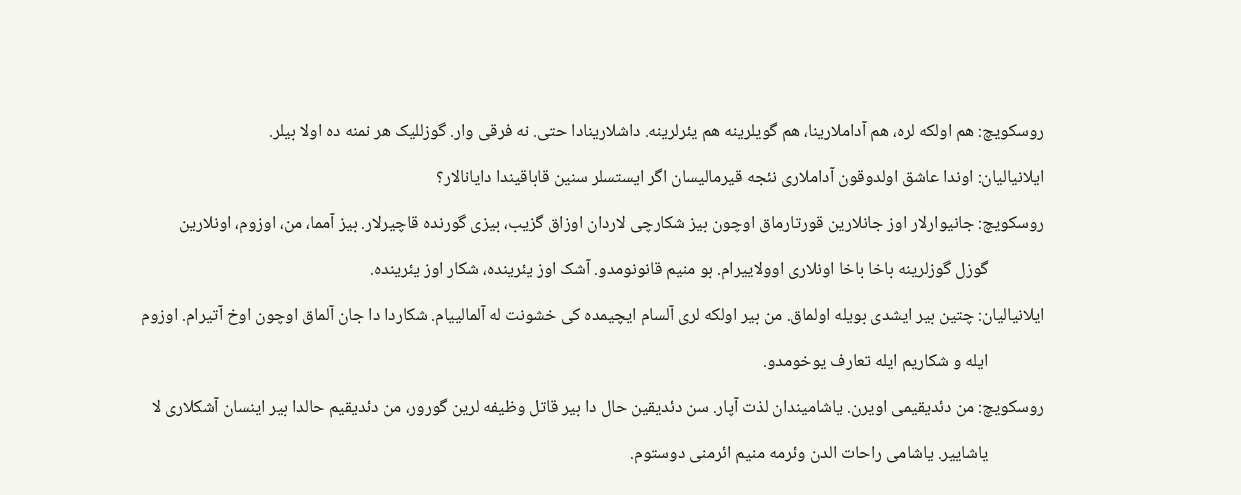روسکویچ: هم اولکه لره، هم آداملارینا، هم گویلرینه هم یئرلرینه. داشلارینادا حتی. نه فرقی وار. گوزللیک هر نمنه ده اولا بیلر.

ایلانیالیان: اوندا عاشق اولدوقون آداملاری نئجه قیرمالیسان اگر ایستسلر سنین قاباقیندا دایانالار؟

روسکویچ: جانیوارلار اوز جانلارین قورتارماق اوچون بیز شکارچی لاردان اوزاق گزیب، بیزی گورنده قاچیرلار. بیز آمما، من، اوزوم، اونلارین

              گوزل گوزلرینه باخا باخا اونلاری اوولاییرام. بو منیم قانونومدو. آشک اوز یئرینده، شکار اوز یئرینده.

ایلانیالیان: چتین بیر ایشدی بویله اولماق. من بیر اولکه لری آلسام ایچیمده کی خشونت له آلمالییام. شکاردا دا جان آلماق اوچون اوخ آتیرام. اوزوم

              ایله و شکاریم ایله تعارف یوخومدو.

روسکویچ: من دئدیقیمی اویرن. یاشامیندان لذت آپار. سن دئدیقین حال دا بیر قاتل وظیفه لرین گورور، من دئدیقیم حالدا بیر اینسان آشکلاری لا

              یاشاییر. یاشامی راحات الدن وئرمه منیم ائرمنی دوستوم.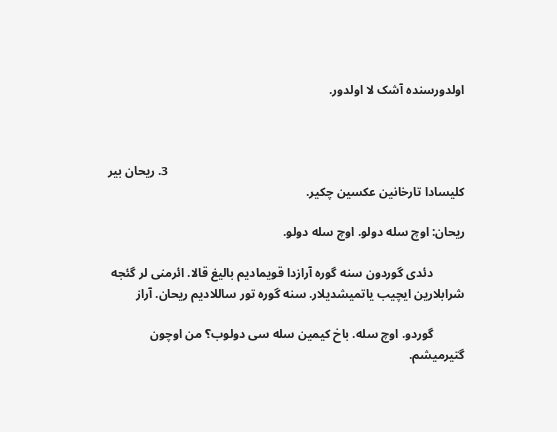اولدورسنده آشک لا اولدور.



                                                                                               3. ریحان بیر کلیسادا تارخانین عکسین چکیر.

ریحان: اوچ سله دولو. اوچ سله دولو.

          دئدی گوردون سنه گوره آرازدا قویمادیم بالیغ قالا. ائرمنی لر گئجه شرابلارین ایچیب یاتمیشدیلار. سنه گوره تور ساللادیم ریحان. آراز

          گوردو. اوچ سله. باخ کیمین سله سی دولوب؟ من اوچون گتیرمیشم.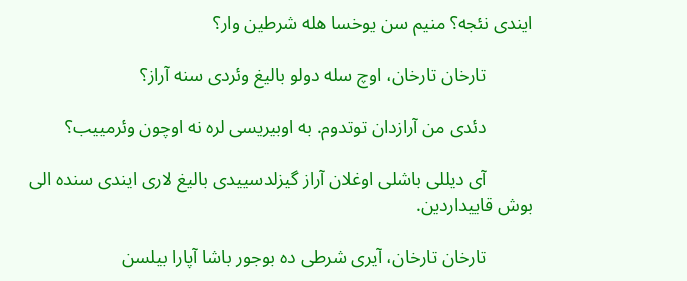ایندی نئجه؟ منیم سن یوخسا هله شرطین وار؟

          تارخان تارخان، اوچ سله دولو بالیغ وئردی سنه آراز؟

          دئدی من آرازدان توتدوم. به اوبیریسی لره نه اوچون وئرمییب؟

          آی دیللی باشلی اوغلان آراز گیزلدسییدی بالیغ لاری ایندی سنده الی بوش قاییداردین.

          تارخان تارخان، آیری شرطی ده بوجور باشا آپارا بیلسن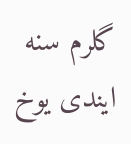گلرم سنه ایندی یوخ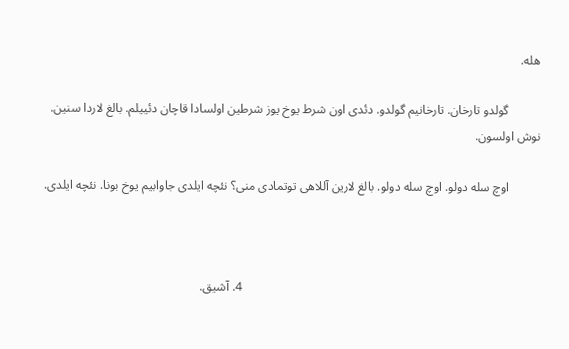هله.

          گولدو تارخان. تارخانیم گولدو. دئدی اون شرط یوخ یوز شرطین اولسادا قاچان دئییلم. بالغ لاردا سنین. نوش اولسون.

          اوچ سله دولو. اوچ سله دولو. بالغ لارین آللاهی توتمادی منی؟ نئچه ایلدی جاوابیم یوخ بونا. نئچه ایلدی.



                                                                                               4. آشیق.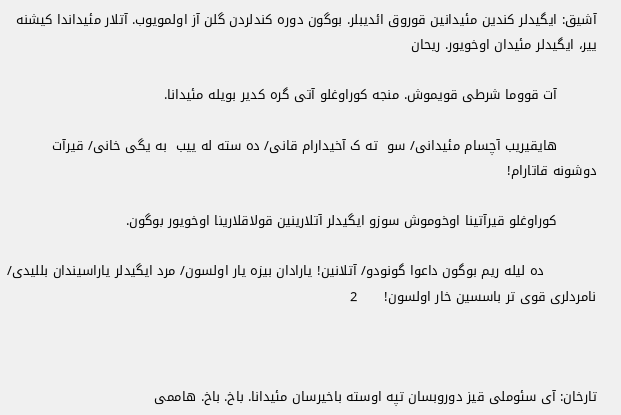آشیق: ایگیدلر کندین مئیدانین قوروق ائدیبلر. بوگون دوره کندلردن گلن آز اولمویوب. آتلار مئیداندا کیشنه ییر، ایگیدلر مئیدان اوخویور. ریحان

         آت قووما شرطی قویموش. منجه کوراوغلو آتی گره کدیر بویله مئیدانا.

         هایقیریب آچسام مئیدانی/ سو  ته ک آخیدارام قانی/ ده سته له ییب  به یگی خانی/ قیرآت دوشونه قاتارام!

         کوراوغلو قیرآتینا اوخوموش سوزو ایگیدلر آتلارینین قولاقلارینا اوخویور بوگون.

            ده لیله ریم بوگون داعوا گونودو/ آتلانین! یارادان بیزه یار اولسون/ مرد ایگیدلر یاراسیندان بللیدی/ نامردلری قوی تر باسسین خار اولسون!      2



تارخان: آی سئوملی قیز دوروبسان تپه اوسته باخیرسان مئیدانا. باخ. باخ. هاممی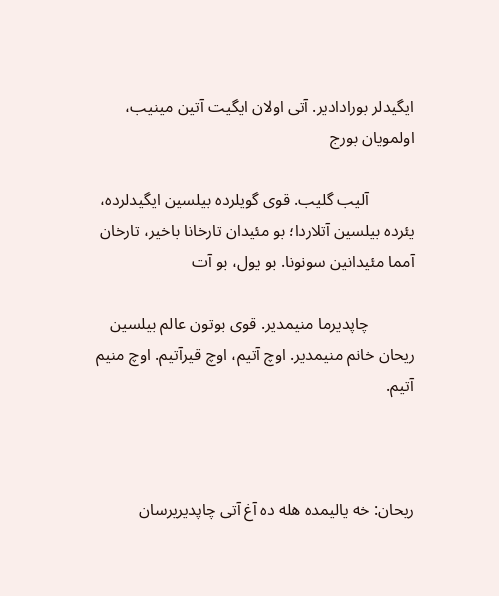ایگیدلر بورادادیر. آتی اولان ایگیت آتین مینیب، اولمویان بورج

           آلیب گلیب. قوی گویلرده بیلسین ایگیدلرده، یئرده بیلسین آتلاردا؛ بو مئیدان تارخانا باخیر، تارخان آمما مئیدانین سونونا. بو یول، بو آت

           چاپدیرما منیمدیر. قوی بوتون عالم بیلسین ریحان خانم منیمدیر. اوچ آتیم، اوچ قیرآتیم. اوچ منیم آتیم.



ریحان: خه یالیمده هله ده آغ آتی چاپدیریرسان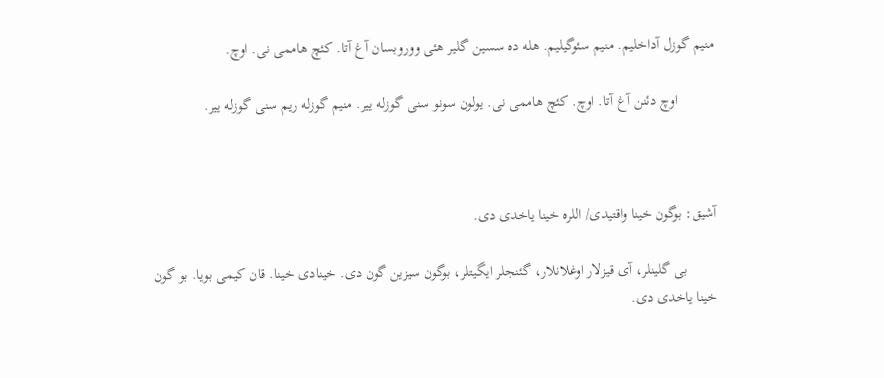منیم گوزل آداخلیم. منیم سئوگیلیم. هله ده سسین گلیر هئی ووروبسان آغ آتا. کئچ هاممی نی. اوچ.

          اوچ دئنن آغ آتا. اوچ. کئچ هاممی نی. یولون سونو سنی گوزله ییر. منیم گوزله ریم سنی گوزله ییر.



آشیق: بوگون خینا واقتیدی/ اللره خینا یاخدی دی.

        بی گلینلر، آی قیزلار اوغلانلار، گئنجلر ایگیتلر، بوگون سیزین گون دی. خینادی خینا. قان کیمی بویا. بو گون خینا یاخدی دی.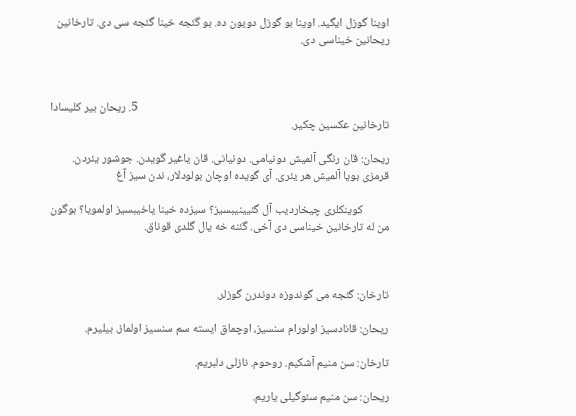اوینا گوزل ایگید. اوینا بو گوزل دویون ده. بو گئجه خینا گئجه سی دی. تارخانین ریحانین خیناسی دی.



                                                                                               5. ریحان بیر کلیسادا تارخانین عکسین چکیر.

ریحان: قان رنگی آلمیش دونیامی. دونیانی. قان یاغیر گویدن. جوشور یئردن. قرمزی بویا آلمیش هر یئری. آی گویده اوچان بولودلار، ندن سیز آغ

          کوینکلری چیخاردیب آل گئیینیبسیز؟ سیزده خینا یاخیبسیز اولمویا؟ بوگون من له تارخانین خیناسی دی آخی. گئنه خه یال گلدی قوناق.



تارخان: گئجه می گوندوزه دوندرن گوزلر.

ریحان: قانادسیز اولورام سنسیز، اوچماق ایسته سم سنسیز اولماز. بیلیرم.

تارخان: سن منیم آشکیم. روحوم. نازلی دلبریم.

ریحان: سن منیم سئوگیلی یاریم.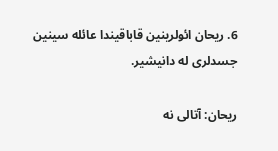6. ریحان ائولرینین قاباقیندا عائله سینین جسدلری له دانیشیر.

ریحان: آتالی نه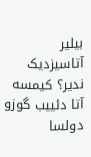بیلیر آتاسیزدیک ندیر؟ کیمسه آتا دئییب گوزو دولسا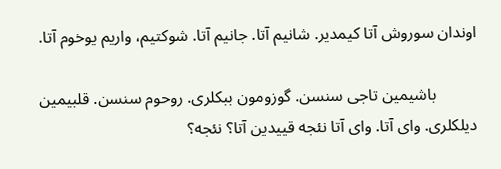اوندان سوروش آتا کیمدیر. شانیم آتا. جانیم آتا. شوکتیم، واریم یوخوم آتا.

          باشیمین تاجی سنسن. گوزومون ببکلری. روحوم سنسن. قلبیمین دیلکلری. وای آتا. وای آتا نئجه قییدین آتا؟ نئجه؟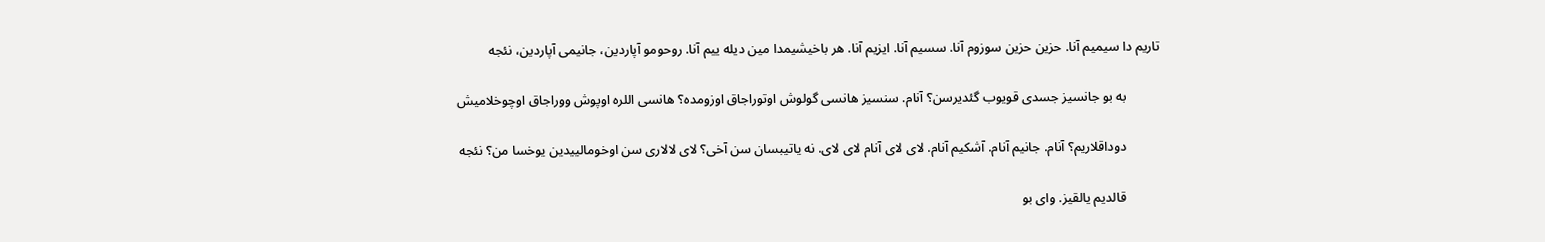تاریم دا سیمیم آنا. حزین حزین سوزوم آنا. سسیم آنا. ایزیم آنا. هر باخیشیمدا مین دیله ییم آنا. روحومو آپاردین، جانیمی آپاردین، نئجه

          به بو جانسیز جسدی قویوب گئدیرسن؟ آنام. سنسیز هانسی گولوش اوتوراجاق اوزومده؟ هانسی اللره اوپوش ووراجاق اوچوخلامیش

          دوداقلاریم؟ آنام. جانیم آنام. آشکیم آنام. لای لای آنام لای لای. نه یاتیبسان سن آخی؟ لای لالاری سن اوخومالییدین یوخسا من؟ نئجه

          قالدیم یالقیز. وای بو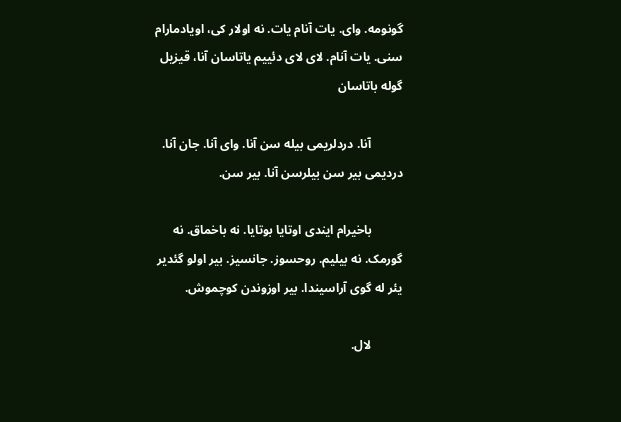گونومه. وای. یات آنام یات. نه اولار کی، اویادمارام سنی. یات آنام. لای لای دئییم یاتاسان آنا، قیزیل گوله باتاسان

          آنا. دردلریمی بیله سن آنا. وای آنا. جان آنا. دردیمی بیر سن بیلرسن آنا. بیر سن.

          باخیرام ایندی اوتایا بوتایا. نه باخماق. نه گورمک. نه بیلیم. روحسوز. جانسیز. بیر اولو گئدیر یئر له گوی آراسیندا. بیر اوزوندن کوچموش.

          لال.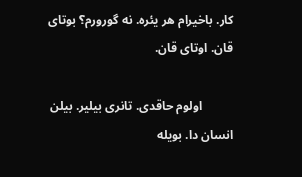کار. باخیرام هر یئره. نه گورورم؟ بوتای قان. اوتای قان.

          اولوم حاقدی. تانری بیلیر. بیلن انسان دا. بویله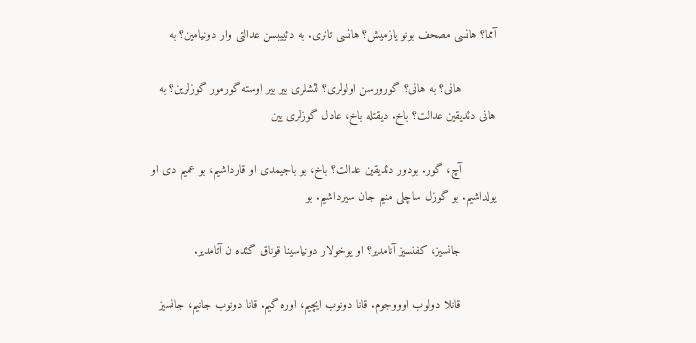آمما؟ هانسی مصحف بونو یازمیش؟ هانسی تانری. به دئییبسن عدالتی وار دونیامین؟ به

          هانی؟ به هانی؟ گورورسن اولولری؟ لئشلری بیر بیر اوسته گورمور گوزلرین؟ به هانی دئدیقین عدالت؟ باخ. دیقتله باخ، عادل گوزلری یین

          آچ، گور. بودور دئدیقین عدالت؟ باخ، بو باجیمدی او قارداشیم، بو عمیم دی او یولداشیم. بو گوزل ساچلی منیم جان سیرداشیم. بو

          جانسیز، کفنسیز آنامدیر؟ او یوخولار دونیاسینا قوناق گئده ن آتامدیر.

          قانلا دولوب اوووجوم. قانا دونوب ایچیم، اوره گیم. قانا دونوب جانیم، جانسیز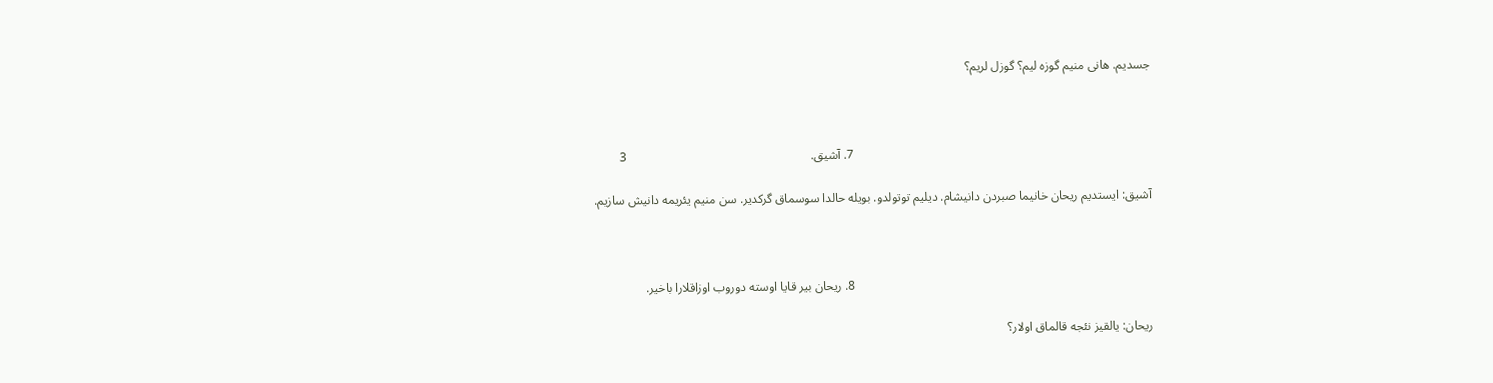جسدیم. هانی منیم گوزه لیم؟ گوزل لریم؟



                                                                                               7. آشیق.                                                           3

آشیق: ایستدیم ریحان خانیما صبردن دانیشام. دیلیم توتولدو. بویله حالدا سوسماق گرکدیر. سن منیم یئریمه دانیش سازیم.



                                                                                               8. ریحان بیر قایا اوسته دوروب اوزاقلارا باخیر.

ریحان: یالقیز نئجه قالماق اولار؟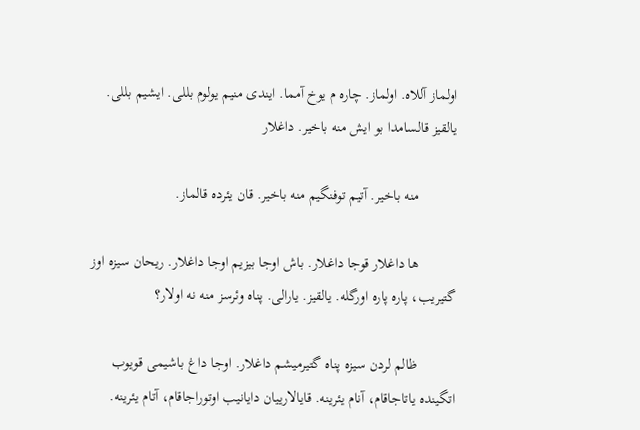اولماز آللاه. اولماز. چاره م یوخ آمما. ایندی منیم یولوم بللی. ایشیم بللی. یالقیز قالسامدا بو ایش منه باخیر. داغلار

          منه باخیر. آتیم توفنگیم منه باخیر. قان یئرده قالماز.

          ها داغلار قوجا داغلار. باش اوجا بیزیم اوجا داغلار. ریحان سیزه اوز گتیریب، پاره پاره اورگله. یالقیز. یارالی. پناه وئرسز منه نه اولار؟

          ظالم لردن سیزه پناه گتیرمیشم داغلار. اوجا داغ باشیمی قویوب اتگینده یاتاجاقام، آنام یئرینه. قایالارییان دایانیب اوتوراجاقام، آتام یئرینه.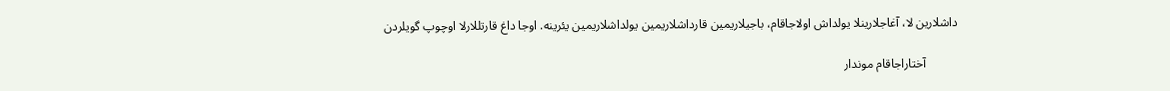داشلارین لا، آغاجلارینلا یولداش اولاجاقام، باجیلاریمین قارداشلاریمین یولداشلاریمین یئرینه. اوجا داغ قارتللارلا اوچوپ گویلردن

          آختاراجاقام موندار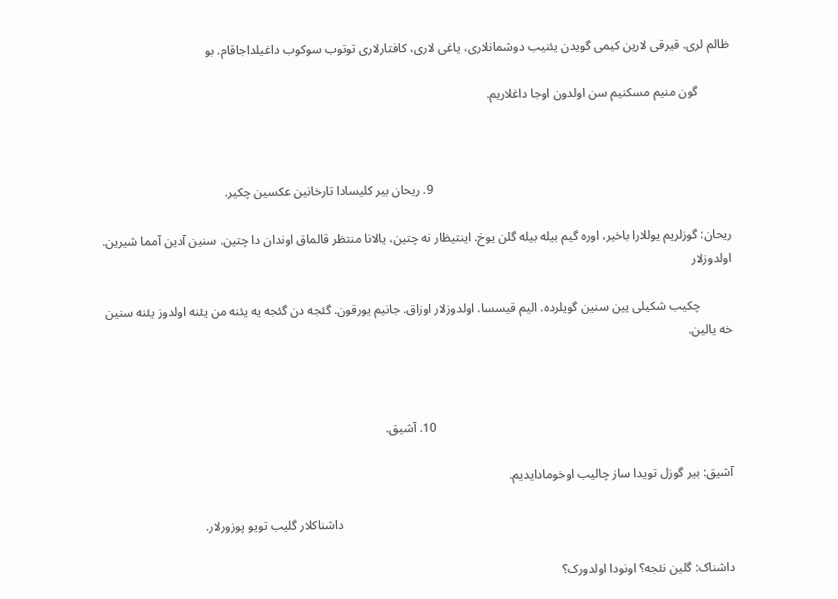ظالم لری. قیرقی لارین کیمی گویدن یئنیب دوشمانلاری، یاغی لاری، کافتارلاری توتوب سوکوب داغیلداجاقام. بو

          گون منیم مسکنیم سن اولدون اوجا داغلاریم.



                                                                                               9. ریحان بیر کلیسادا تارخانین عکسین چکیر.

ریحان: گوزلریم یوللارا باخیر، اوره گیم بیله بیله گلن یوخ. اینتیظار نه چتین، یالانا منتظر قالماق اوندان دا چتین. سنین آدین آمما شیرین. اولدوزلار

          چکیب شکیلی یین سنین گویلرده. الیم قیسسا. اولدوزلار اوزاق. جانیم یورقون. گئجه دن گئجه یه یئنه من یئنه اولدوز یئنه سنین خه یالین.



                                                                                               10. آشیق.

آشیق: بیر گوزل تویدا ساز چالیب اوخومادایدیم.

                                                                                                                             داشناکلار گلیب تویو پوزورلار.

داشناک: گلین نئجه؟ اونودا اولدورک؟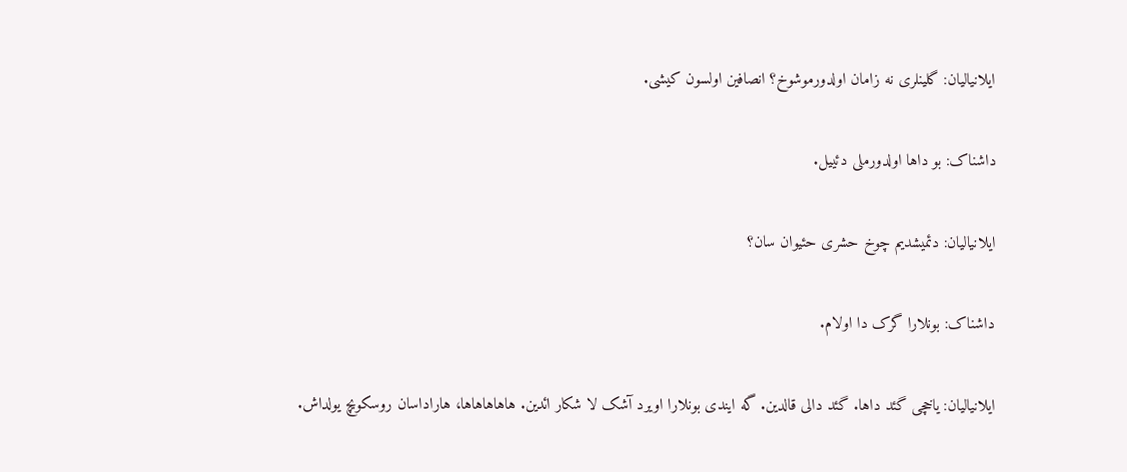ایلانیالیان: گلینلری نه زامان اولدورموشوخ؟ انصافین اولسون کیشی.

داشناک: بو داها اولدورملی دئییل.

ایلانیالیان: دئمیشدیم چوخ حشری حئیوان سان؟

داشناک: بونلارا گرک دا اولام.

ایلانیالیان: یاخچی گئد داها. گئد دالی قالدین. گه ایندی بونلارا اویرد آشک لا شکار ائدین. هاهاهاهاها، هاراداسان روسکویچ یولداش.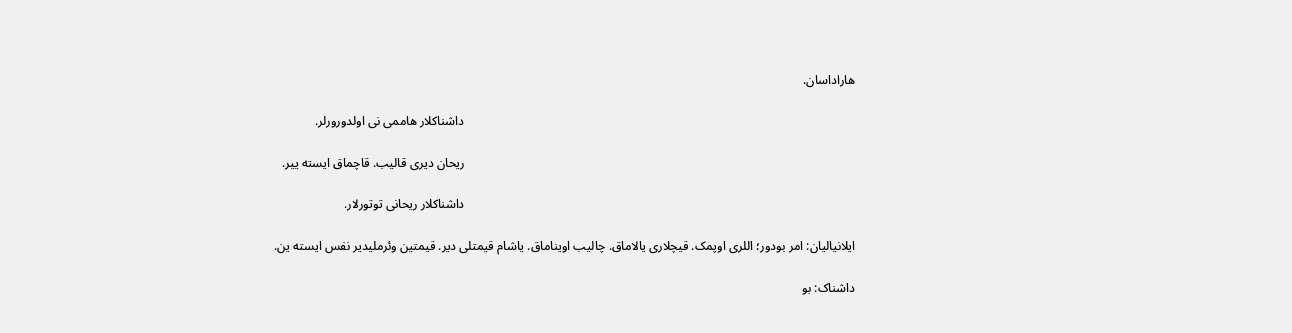هاراداسان.

                                                                                                                             داشناکلار هاممی نی اولدورورلر.

                                                                                                                             ریحان دیری قالیب. قاچماق ایسته ییر.

                                                                                                                             داشناکلار ریحانی توتورلار.

ایلانیالیان: امر بودور؛ اللری اوپمک. قیچلاری یالاماق. چالیب اویناماق. یاشام قیمتلی دیر. قیمتین وئرملیدیر نفس ایسته ین.

داشناک: بو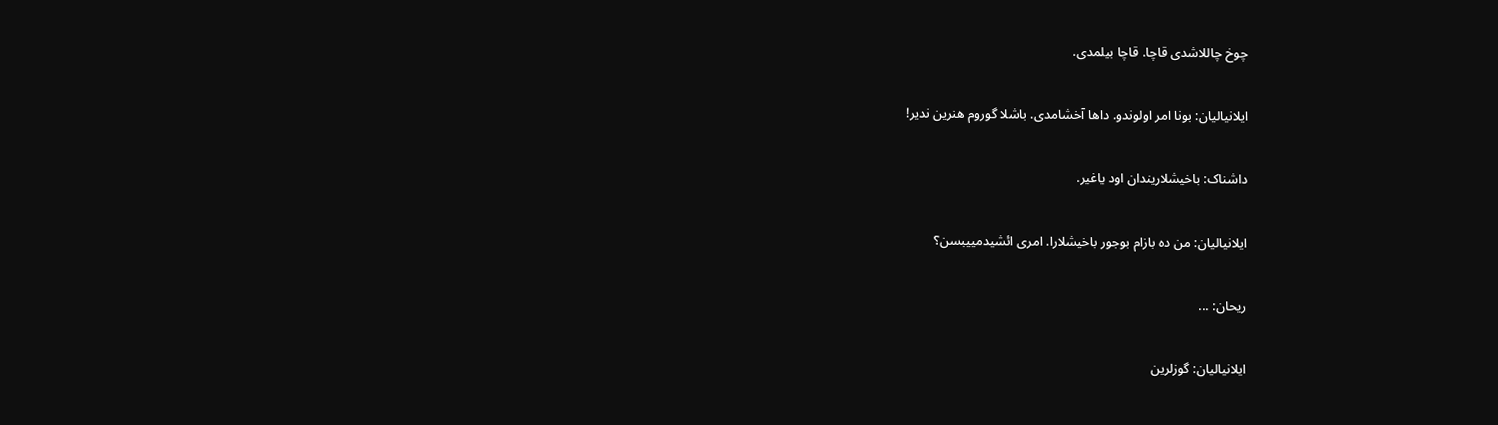چوخ چاللاشدی قاچا. قاچا بیلمدی.

ایلانیالیان: بونا امر اولوندو. داها آخشامدی. باشلا گوروم هنرین ندیر!

داشناک: باخیشلاریندان اود یاغیر.

ایلانیالیان: من ده بازام بوجور باخیشلارا. امری ائشیدمییبسن؟

ریحان: ...

ایلانیالیان: گوزلرین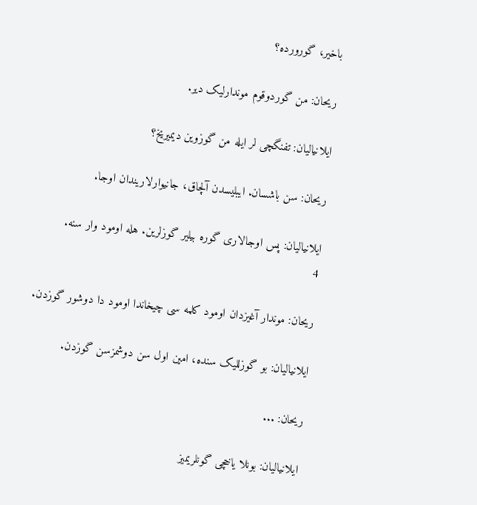باخیر، گورورده؟

ریحان: من گوردوقوم موندارلیک دیر.

ایلانیالیان: تفنگچی لر ایله من گوزوین دیمیریخ؟

ریحان: سن باشسان. ایبلیسدن آلچاق، جانیوارلاریندان اوجا.

ایلانیالیان: پس اوجالاری گوره بیلیر گوزلرین. هله اومود وار سنه.                                                                                             4

ریحان: موندار آغیزدان اومود کلمه سی چیخاندا اومود دا دوشور گوزدن.

ایلانیالیان: بو گوزللیک سنده، امین اول سن دوشمزسن گوزدن.

ریحان: ...

ایلانیالیان: بونلا یاخچی گونلریمیز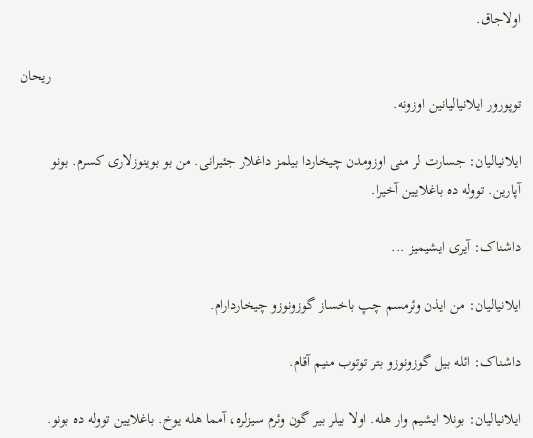اولاجاق.

                                                                                                                             ریحان توپورور ایلانیالیانین اوزونه.

ایلانیالیان: جسارت لر منی اوزومدن چیخاردا بیلمز داغلار جئیرانی. من بو بوینوزلاری کسرم. بونو آپارین. تووله ده باغلایین آخیرا.

داشناک: آیری ایشیمیز ...

ایلانیالیان: من ایذن وئرمسم چپ باخساز گوزونوزو چیخاردارام.

داشناک: ائله بیل گوزونوزو بتر توتوب منیم آقام.

ایلانیالیان: بونلا ایشیم وار هله. اولا بیلر بیر گون وئرم سیزلره، آمما هله یوخ. باغلایین تووله ده بونو.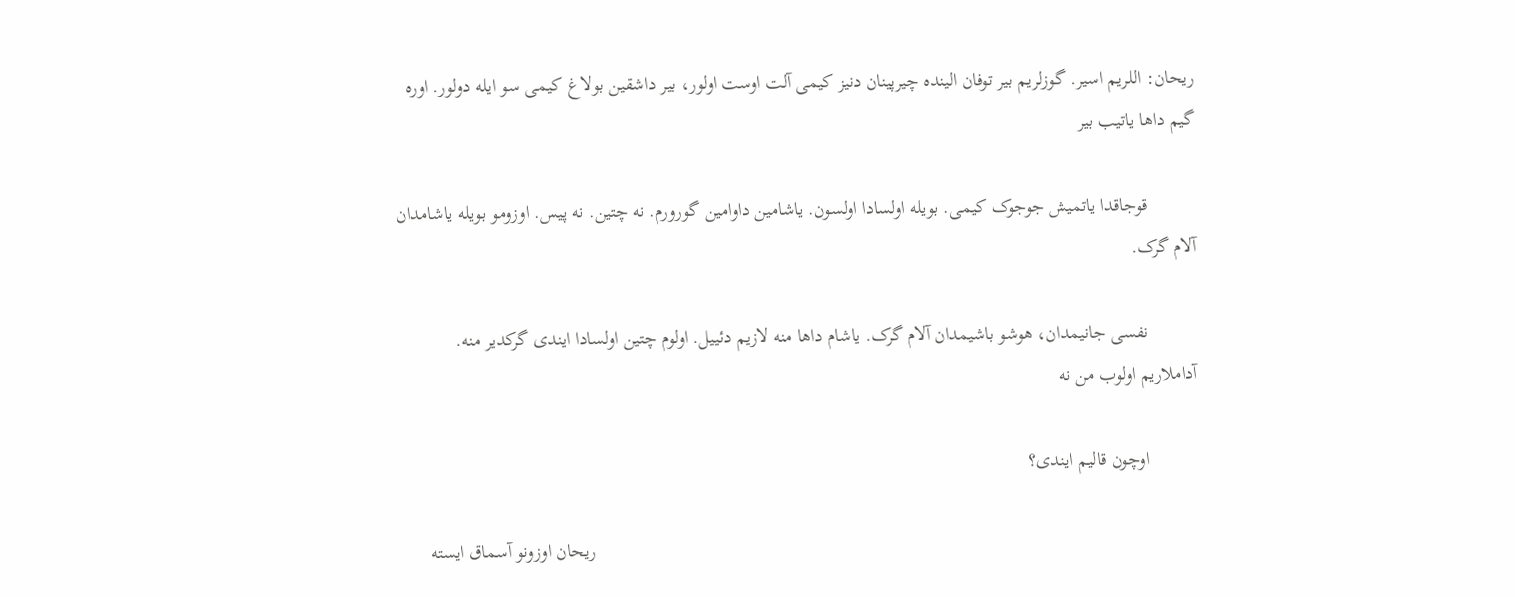ریحان: اللریم اسیر. گوزلریم بیر توفان الینده چیرپینان دنیز کیمی آلت اوست اولور، بیر داشقین بولاغ کیمی سو ایله دولور. اوره گیم داها یاتیب بیر

          قوجاقدا یاتمیش جوجوک کیمی. بویله اولسادا اولسون. یاشامین داوامین گورورم. نه چتین. نه پیس. اوزومو بویله یاشامدان آلام گرک.

          نفسی جانیمدان، هوشو باشیمدان آلام گرک. یاشام داها منه لازیم دئییل. اولوم چتین اولسادا ایندی گرکدیر منه. آداملاریم اولوب من نه

          اوچون قالیم ایندی؟

                                                                                                                             ریحان اوزونو آسماق ایسته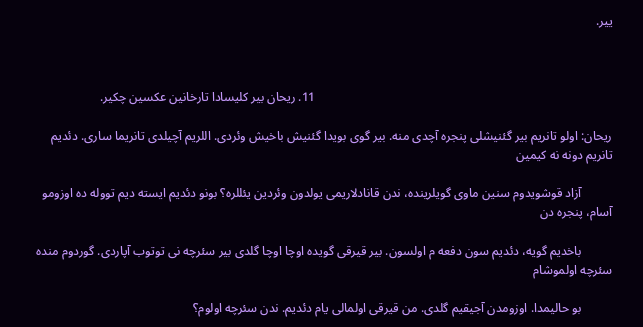ییر.



                                                                                               11. ریحان بیر کلیسادا تارخانین عکسین چکیر.

ریحان: اولو تانریم بیر گئنیشلی پنجره آچدی منه. بیر گوی بویدا گئنیش باخیش وئردی. اللریم آچیلدی تانریما ساری. دئدیم تانریم دونه نه کیمین

          آزاد قوشویدوم سنین ماوی گویلرینده، ندن قانادلاریمی یولدون وئردین یئللره؟ بونو دئدیم ایسته دیم تووله ده اوزومو آسام، پنجره دن

          باخدیم گویه، دئدیم سون دفعه م اولسون. بیر قیرقی گویده اوچا اوچا گلدی بیر سئرچه نی توتوب آپاردی. گوردوم منده سئرچه اولموشام

          بو حالیمدا. اوزومدن آجیقیم گلدی. من قیرقی اولمالی یام دئدیم. ندن سئرچه اولوم؟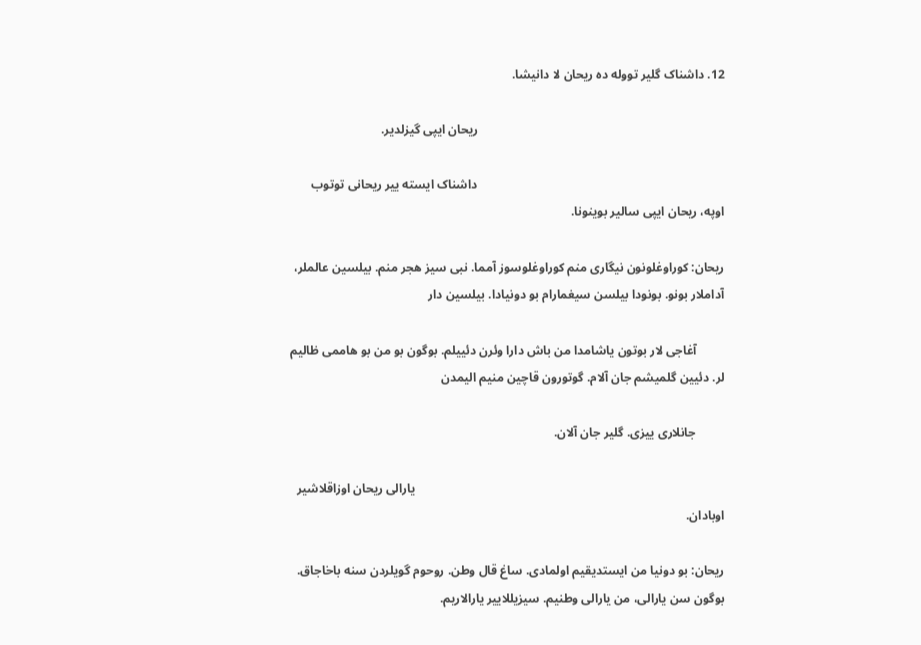12. داشناک گلیر تووله ده ریحان لا دانیشا.

                                                                               ریحان ایپی گیزلدیر.

                                                                               داشناک ایسته ییر ریحانی توتوب اوپه، ریحان ایپی سالیر بوینونا.

ریحان: کوراوغلونون نیگاری منم کوراوغلوسوز آمما. نبی سیز هجر منم. بیلسین عالملر، آداملار بونو. بونودا بیلسن سیغمارام بو دونیادا. بیلسین دار

         آغاجی لار بوتون یاشامدا من باش دارا وئرن دئییلم. بوگون بو من بو هاممی ظالیم لر. دئیین گلمیشم جان آلام. گوتورون قاچین منیم الیمدن

         جانلاری ییزی. گلیر جان آلان.

                                                                                                   یارالی ریحان اوزاقلاشیر اوبادان.

ریحان: بو دونیا من ایستدیقیم اولمادی. ساغ قال وطن. روحوم گویلردن سنه باخاجاق. بوگون سن یارالی، من یارالی وطنیم. سیزیللاییر یارالاریم.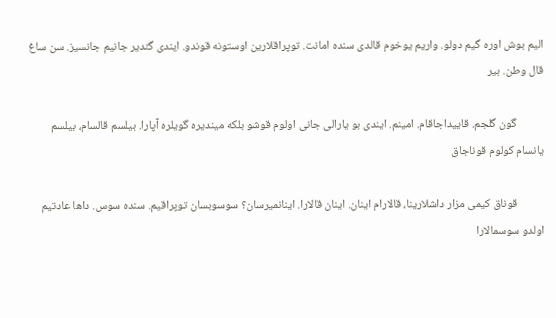الیم بوش اوره گیم دولو. واریم یوخوم قالدی سنده امانت. توپراقلارین اوستونه قوندو. ایندی گئدیر جانیم جانسیز. سن ساغ قال وطن. بیر

          گون گلجم. قاییداجاقام. امینم. ایندی بو یارالی جانی اولوم قوشو بلکه میندیره گویلره آپارا. بیلسم قالسام، بیلسم یانسام کولوم قوناجاق

          قوناق کیمی مزار داشلارینا، قالارام اینان. اینان قالارا. اینانمیرسان؟ سوسوبسان توپراقیم. سنده سوس. داها عادتیم اولدو سوسمالارا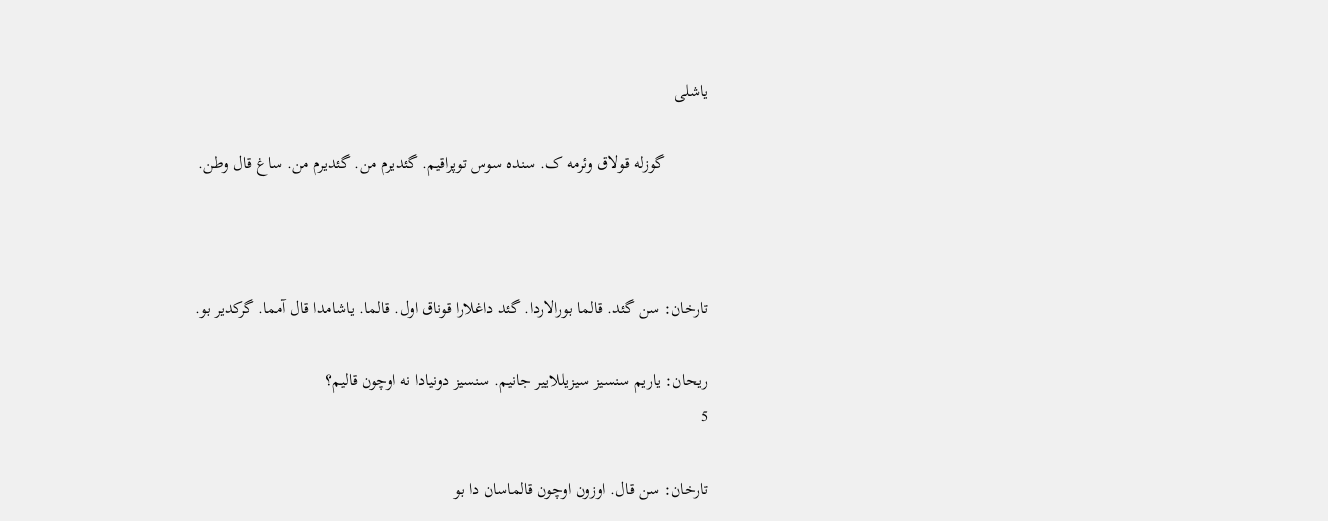یاشلی

          گوزله قولاق وئرمه ک. سنده سوس توپراقیم. گئدیرم من. گئدیرم من. ساغ قال وطن.



تارخان: سن گئد. قالما بورالاردا. گئد داغلارا قوناق اول. قالما. یاشامدا قال آمما. گرکدیر بو.

ریحان: یاریم سنسیز سیزیللاییر جانیم. سنسیز دونیادا نه اوچون قالیم؟                                                                                       5

تارخان: سن قال. اوزون اوچون قالماسان دا بو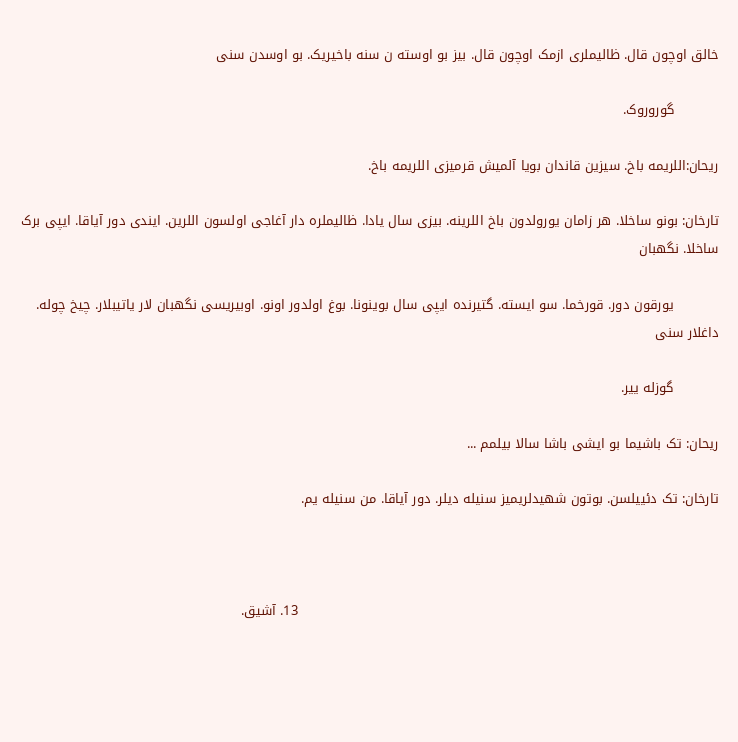خالق اوچون قال. ظالیملری ازمک اوچون قال. بیز بو اوسته ن سنه باخیریک. بو اوسدن سنی

          گوروروک.

ریحان:اللریمه باخ. سیزین قاندان بویا آلمیش قرمیزی اللریمه باخ.

تارخان: بونو ساخلا. هر زامان یورولدون باخ اللرینه. بیزی سال یادا. ظالیملره دار آغاجی اولسون اللرین. ایندی دور آیاقا. ایپی برک ساخلا. نگهبان

          یورقون دور. قورخما. سو ایسته. گتیرنده ایپی سال بوینونا. بوغ اولدور اونو. اوبیریسی نگهبان لار یاتیبلار. چیخ چوله. داغلار سنی

          گوزله ییر.

ریحان: تک باشیما بو ایشی باشا سالا بیلمم ...

تارخان: تک دئییلسن. بوتون شهیدلریمیز سنیله دیلر. دور آیاقا. من سنیله یم.



                                                                                               13. آشیق.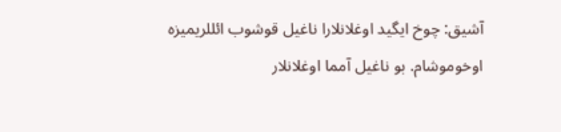آشیق: چوخ ایگید اوغلانلارا ناغیل قوشوب ائللریمیزه اوخوموشام. بو ناغیل آمما اوغلانلار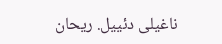ناغیلی دئییل. ریحان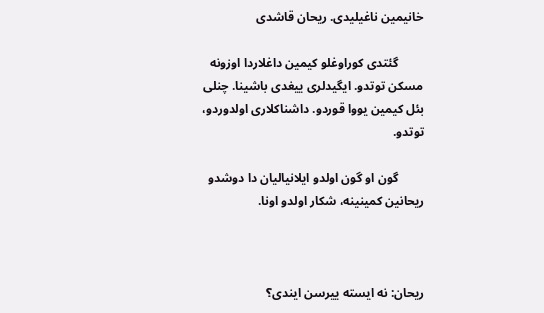خانیمین ناغیلیدی. ریحان قاشدی

        گئتدی کوراوغلو کیمین داغلاردا اوزونه مسکن توتدو. ایگیدلری ییغدی باشینا. چنلی بئل کیمین یووا قوردو. داشناکلاری اولدوردو، توتدو.

        گون او گون اولدو ایلانیالیان دا دوشدو ریحانین کمینینه، شکار اولدو اونا.



ریحان: نه ایسته ییرسن ایندی؟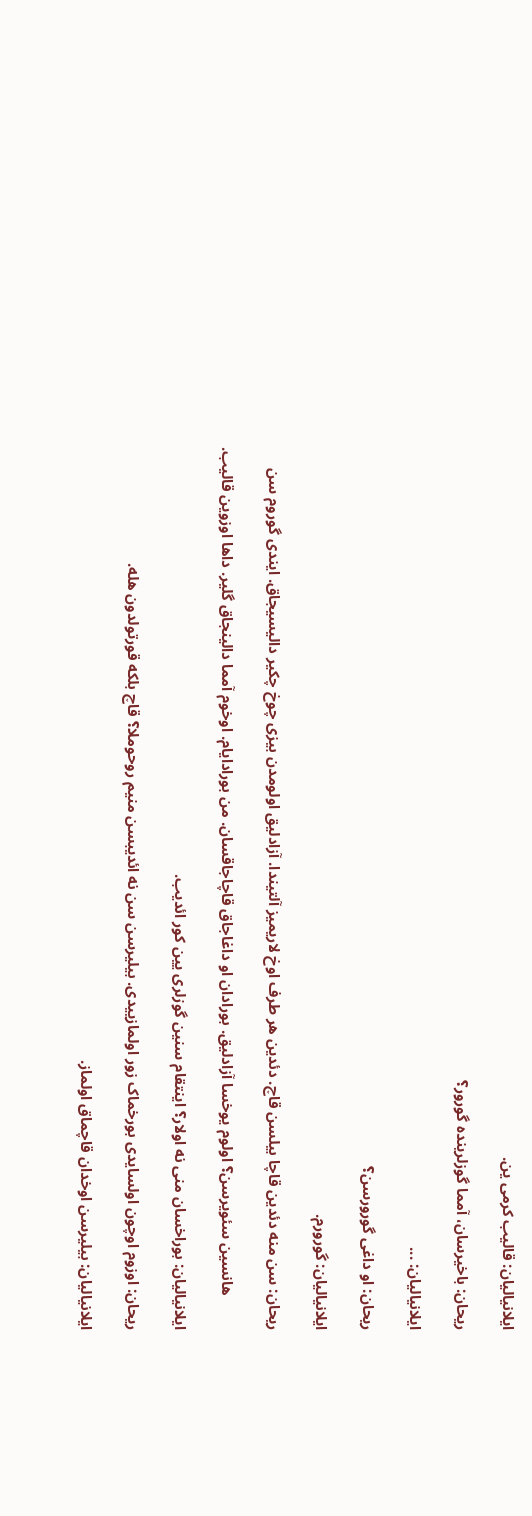ایلانیالیان: قالیب کرمی ین.

ریحان: باخیرسان، آمما گوزلرینده گورور؟

ایلانیالیان: ...

ریحان: او داغی گورورسن؟

ایلانیالیان: گورورم.

ریحان: سن منه دئدین قاچا بیلسن قاچ. دئدین هر طرف اوخ لاریمیز آلتیندا. آزادلیق اولومدن بیزی چوخ چکیر دالیسیجاق. ایندی گوروم سن

         هانسین سئویرسن؟ اولوم یوخسا آزادلیق. بورادان او داغاجاق قاچاجاقسان. من بورادایام. اوخوم آمما دالینجاق گلیر. داها اوزوین قالیب.

ایلانیالیان: بوراخسان منی نه اولار؟ اینتقام سنین گوزلری یین کور ائدیب.

ریحان: اوزوم اوچون اولسایدی بورخماک زور اولمازییدی. بیلیرسن سن نه ائدیبسن منیم روحوملا؟ قاچ بلکه قورتولدون هله.

ایلانیالیان: بیلیرسن اوخدان قاچماق اولماز.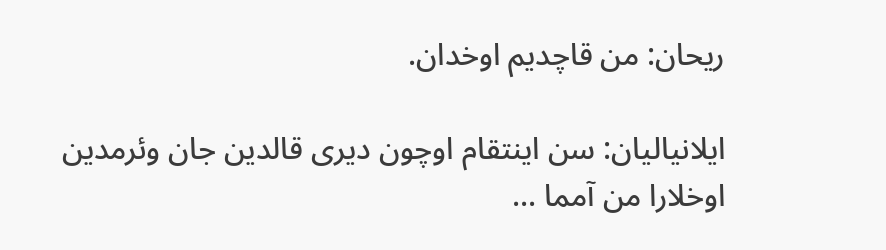ریحان: من قاچدیم اوخدان.

ایلانیالیان: سن اینتقام اوچون دیری قالدین جان وئرمدین اوخلارا من آمما ...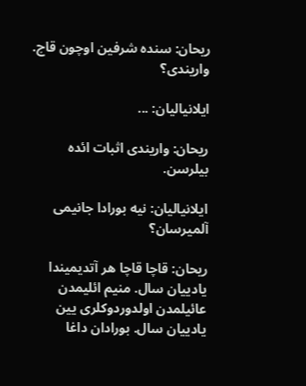ریحان: سنده شرفین اوچون قاچ. واریندی؟

ایلانیالیان: ...

ریحان: واریندی اثبات ائده بیلرسن.

ایلانیالیان: نیه بورادا جانیمی آلمیرسان؟

ریحان: قاچا قاچا هر آتدیمیندا یادییان سال. منیم ائلیمدن عائیلمدن اولدوردوکلری یین یادییان سال. بورادان داغا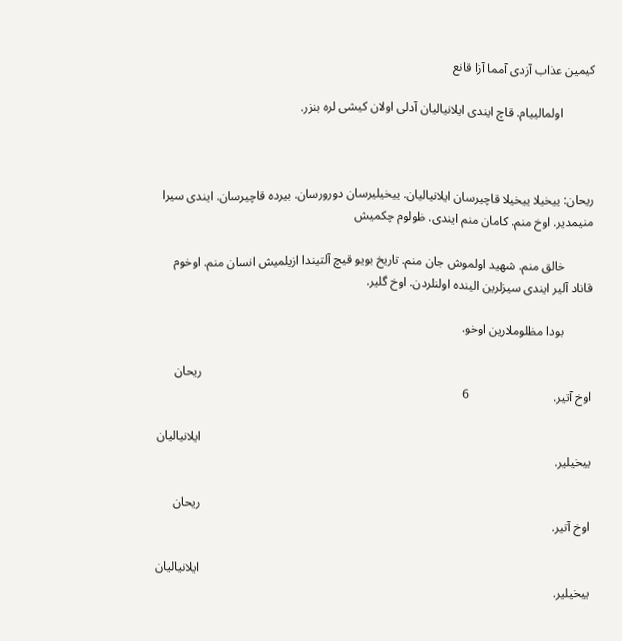کیمین عذاب آزدی آمما آزا قانع

          اولمالییام. قاچ ایندی ایلانیالیان آدلی اولان کیشی لره بنزر.



ریحان: ییخیلا ییخیلا قاچیرسان ایلانیالیان. ییخیلیرسان دورورسان. بیرده قاچیرسان. ایندی سیرا منیمدیر. اوخ منم. کامان منم ایندی. ظولوم چکمیش

         خالق منم. شهید اولموش جان منم. تاریخ بویو قیچ آلتیندا ازیلمیش انسان منم. اوخوم قاناد آلیر ایندی سیزلرین الینده اولنلردن. اوخ گلیر.

         بودا مظلوملارین اوخو.

                                                                                                                             ریحان اوخ آتیر.                           6

                                                                                                                             ایلانیالیان ییخیلیر.

                                                                                                                             ریحان اوخ آتیر.

                                                                                                                             ایلانیالیان ییخیلیر.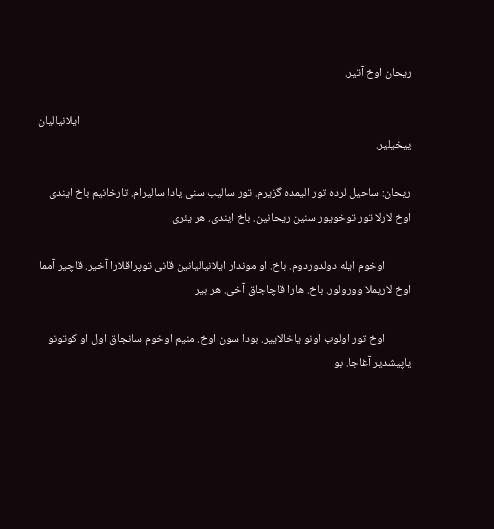ریحان اوخ آتیر.

                                                                                                                             ایلانیالیان ییخیلیر.

ریحان: ساحیل لرده تور الیمده گزیرم. تور سالیب سنی یادا سالیرام. تارخانیم باخ ایندی اوخ لارلا تور توخویور سنین ریحانین. باخ ایندی. هر یئری

          اوخوم ایله دولدوردوم. باخ. او موندار ایلانیالیانین قانی توپراقلارا آخیر. قاچیر آمما اوخ لاریملا وورولور. باخ. هارا قاچاجاق آخی. هر بیر

          اوخ تور اولوب اونو یاخالاییر. بودا سون اوخ. منیم اوخوم سانجاق اول او کوتونو یاپیشدیر آغاجا. بو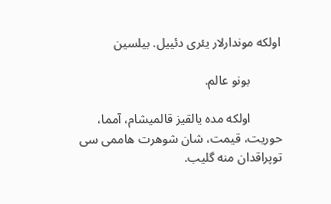اولکه موندارلار یئری دئییل. بیلسین

          بونو عالم.

          اولکه مده یالقیز قالمیشام، آمما، حوریت، قیمت، شان شوهرت هاممی سی توپراقدان منه گلیب.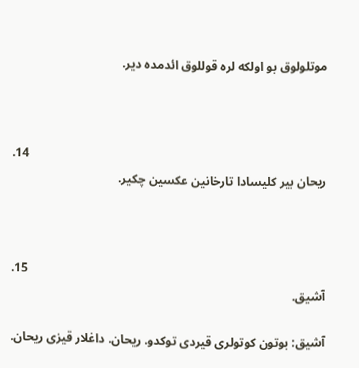موتلولوق بو اولکه لره قوللوق ائدمده دیر.



                                                                                               14. ریحان بیر کلیسادا تارخانین عکسین چکیر.



                                                                                               15. آشیق.

آشیق: بوتون کوتولری قیردی توکدو. ریحان. داغلار قیزی ریحان.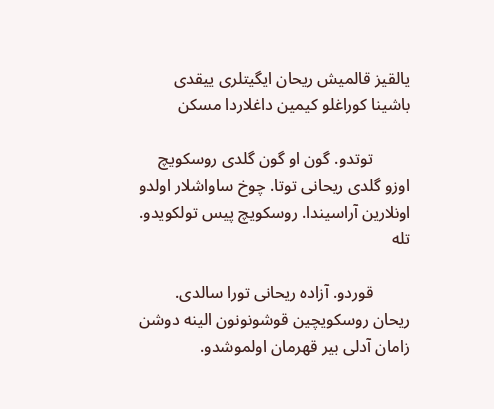یالقیز قالمیش ریحان ایگیتلری ییقدی باشینا کوراغلو کیمین داغلاردا مسکن

         توتدو. گون او گون گلدی روسکویچ اوزو گلدی ریحانی توتا. چوخ ساواشلار اولدو اونلارین آراسیندا. روسکویچ پیس تولکویدو. تله

         قوردو. آزاده ریحانی تورا سالدی. ریحان روسکویچین قوشونونون الینه دوشن زامان آدلی بیر قهرمان اولموشدو.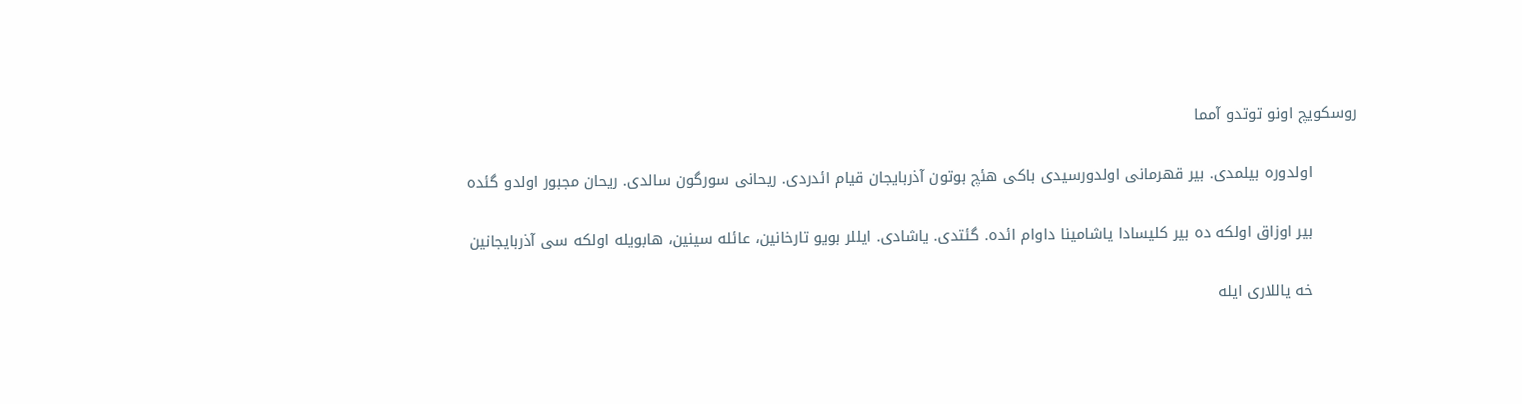روسکویچ اونو توتدو آمما

         اولدوره بیلمدی. بیر قهرمانی اولدورسیدی باکی هئچ بوتون آذربایجان قیام ائدردی. ریحانی سورگون سالدی. ریحان مجبور اولدو گئده

         بیر اوزاق اولکه ده بیر کلیسادا یاشامینا داوام ائده. گئتدی. یاشادی. ایللر بویو تارخانین، عائله سینین، هابویله اولکه سی آذربایجانین

         خه یاللاری ایله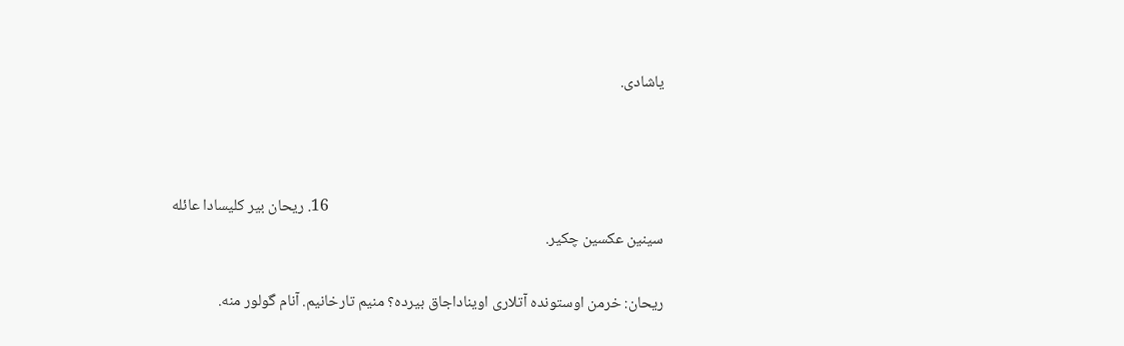یاشادی.



                                                                                               16. ریحان بیر کلیسادا عائله سینین عکسین چکیر.

ریحان: خرمن اوستونده آتلاری اویناداجاق بیرده؟ منیم تارخانیم. آنام گولور منه.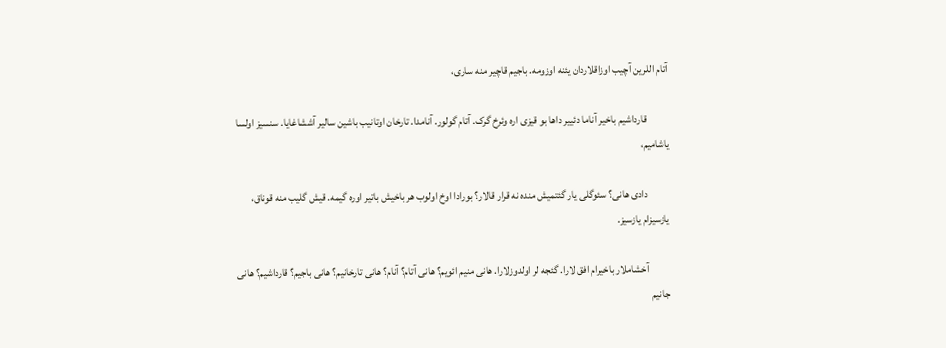آتام اللرین آچیب اوزاقلاردان یئنه اوزومه. باجیم قاچیر منه ساری،

          قارداشیم باخیر آناما دئییر داها بو قیزی اره وئرخ گرک. آتام گولور. آنامدا. تارخان اوتانیب باشین سالیر آششاغایا. سنسیز اولسا یاشامیم،

          دادی هانی؟ سئوگلی یار گئتمیش منده نه قرار قالار؟ بورادا اوخ اولوب هر باخیش باتیر اوره گیمه. قیش گلیب منه قوناق، یازسیزام یازسیز.

          آخشاملار باخیرام افق لارا. گئجه لر اولدوزلارا. هانی منیم ائویم؟ هانی آتام؟ آنام؟ هانی تارخانیم؟ هانی باجیم؟ قارداشیم؟ هانی جانیم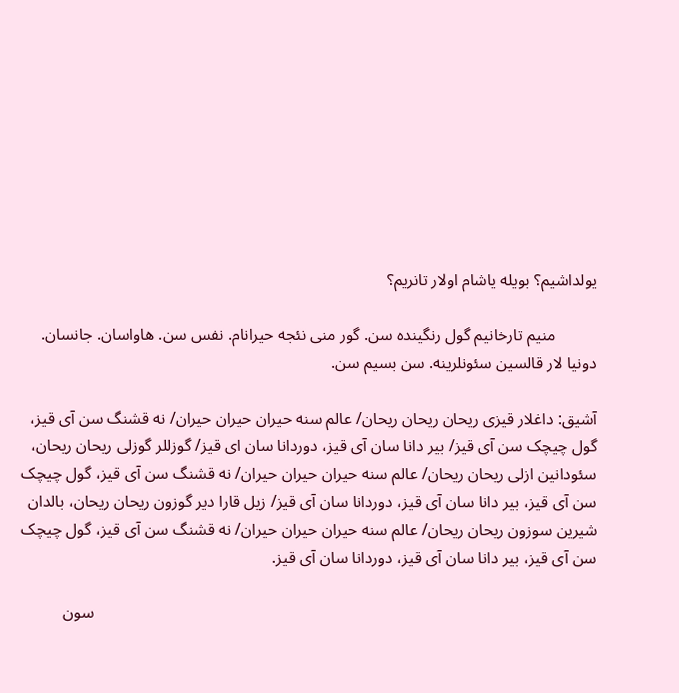یولداشیم؟ بویله یاشام اولار تانریم؟

          منیم تارخانیم گول رنگینده سن. گور منی نئجه حیرانام. نفس سن. هاواسان. جانسان. دونیا لار قالسین سئونلرینه. سن بسیم سن.

آشیق: داغلار قیزی ریحان ریحان ریحان/ عالم سنه حیران حیران حیران/ نه قشنگ سن آی قیز، گول چیچک سن آی قیز/ بیر دانا سان آی قیز، دوردانا سان ای قیز/ گوزللر گوزلی ریحان ریحان، سئودانین ازلی ریحان ریحان/ عالم سنه حیران حیران حیران/ نه قشنگ سن آی قیز، گول چیچک سن آی قیز، بیر دانا سان آی قیز، دوردانا سان آی قیز/ زیل قارا دیر گوزون ریحان ریحان، بالدان شیرین سوزون ریحان ریحان/ عالم سنه حیران حیران حیران/ نه قشنگ سن آی قیز، گول چیچک سن آی قیز، بیر دانا سان آی قیز، دوردانا سان آی قیز.

                                                                                                                         سون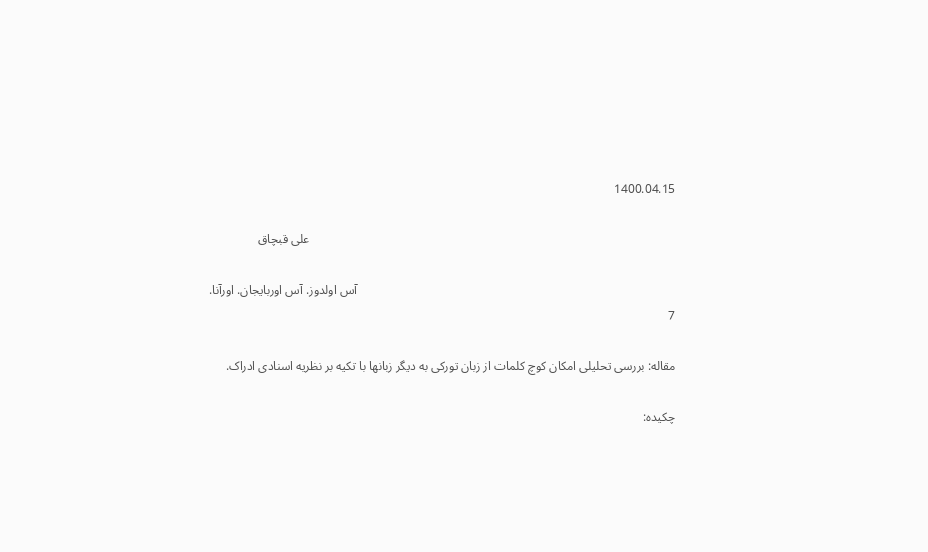1400.04.15

                                                                                                                     علی قبچاق

                                                                                                      آس اولدوز. آس اوربایجان. اورآنا.                           7

مقاله: بررسی تحلیلی امکان کوچ کلمات از زبان تورکی به دیگر زبانها با تکیه بر نظریه اسنادی ادراک.

چکیده: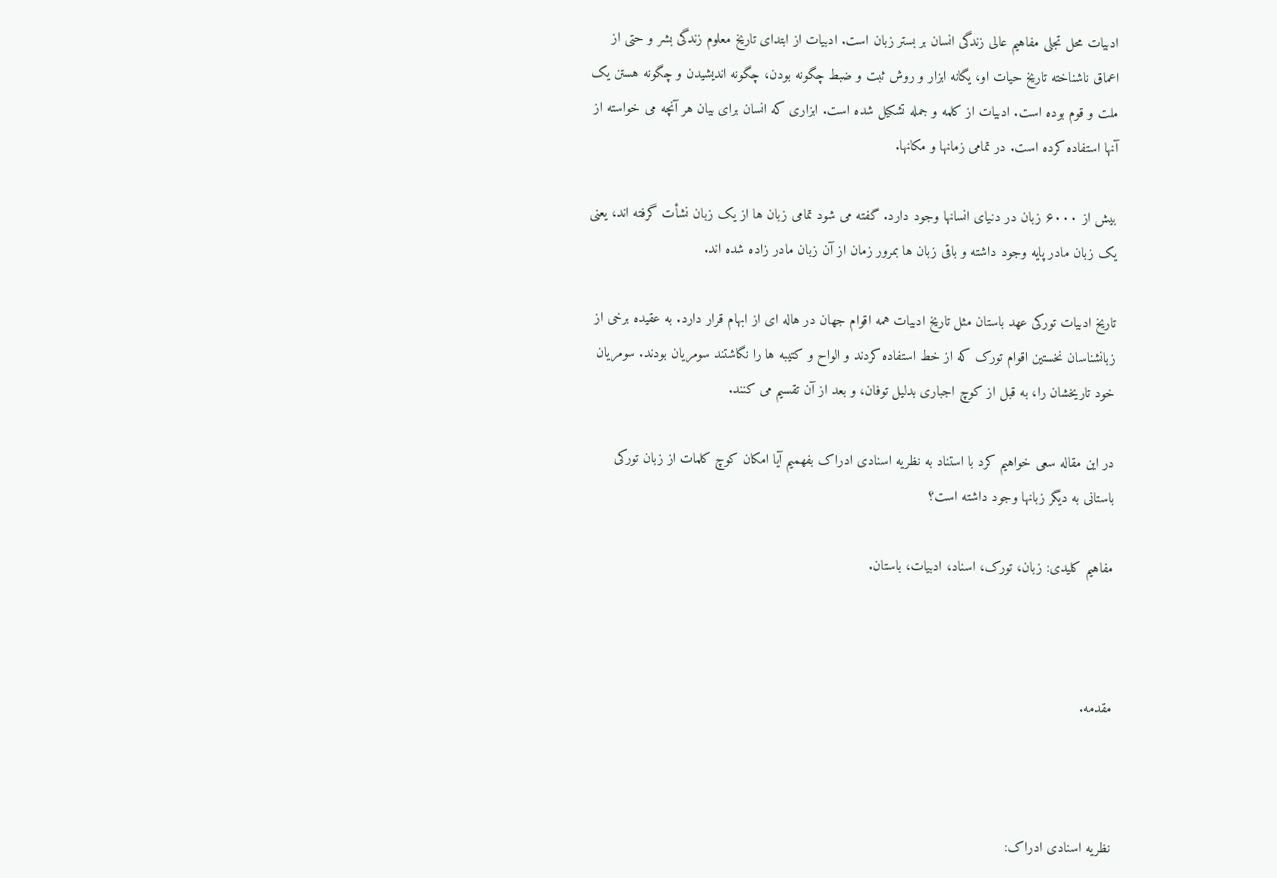ادبیات محل تجلی مفاهیم عالی زندگی انسان بر بستر زبان است. ادبیات از ابتدای تاریخ معلوم زندگی بشر و حتی از اعماق ناشناخته تاریخ حیات او، یگانه ابزار و روش ثبت و ضبط چگونه بودن، چگونه اندیشیدن و چگونه هستن یک ملت و قوم بوده است. ادبیات از کلمه و جمله تشکیل شده است. ابزاری که انسان برای بیان هر آنچه می خواسته از آنها استفاده کرده است. در تمامی زمانها و مکانها.

بیش از ۶۰۰۰ زبان در دنیای انسانها وجود دارد. گفته می شود تمامی زبان ها از یک زبان نشأت گرفته اند، یعنی یک زبان مادر پایه وجود داشته و باقی زبان ها بمرور زمان از آن زبان مادر زاده شده اند.

تاریخ ادبیات تورکی عهد باستان مثل تاریخ ادبیات همه اقوام جهان در هاله ای از ابهام قرار دارد. به عقیده برخی از زبانشناسان نخستین اقوام تورک که از خط استفاده کردند و الواح و کتیبه ها را نگاشتند سومریان بودند. سومریان خود تاریخشان را، به قبل از کوچ اجباری بدلیل توفان، و بعد از آن تقسیم می کنند.

در این مقاله سعی خواهیم کرد با استناد به نظریه اسنادی ادراک بفهمیم آیا امکان کوچ کلمات از زبان تورکی باستانی به دیگر زبانها وجود داشته است؟

مفاهیم کلیدی: زبان، تورک، اسناد، ادبیات، باستان.



مقدمه.



نظریه اسنادی ادراک: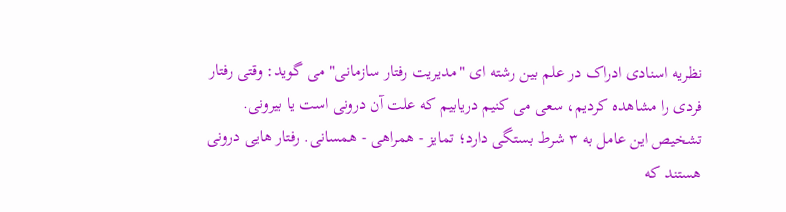نظریه اسنادی ادراک در علم بین رشته ای "مدیریت رفتار سازمانی" می گوید: وقتی رفتار فردی را مشاهده کردیم، سعی می کنیم دریابیم که علت آن درونی است یا بیرونی. تشخیص این عامل به ۳ شرط بستگی دارد؛ تمایز - همراهی - همسانی. رفتار هایی درونی هستند که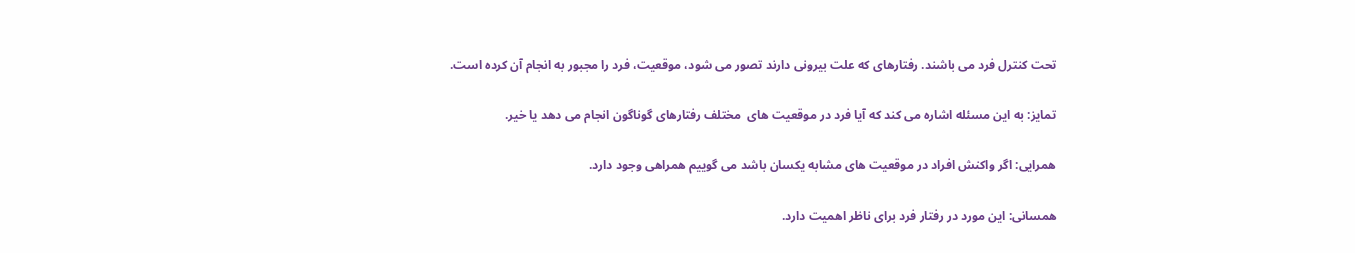تحت کنترل فرد می باشند. رفتارهای که علت بیرونی دارند تصور می شود، موقعیت، فرد را مجبور به انجام آن کرده است.

تمایز: به این مسئله اشاره می کند که آیا فرد در موقعیت های  مختلف رفتارهای گوناگون انجام می دهد یا خیر.

همرایی: اگر واکنش افراد در موقعیت های مشابه یکسان باشد می گوییم همراهی وجود دارد.

همسانی: این مورد در رفتار فرد برای ناظر اهمیت دارد.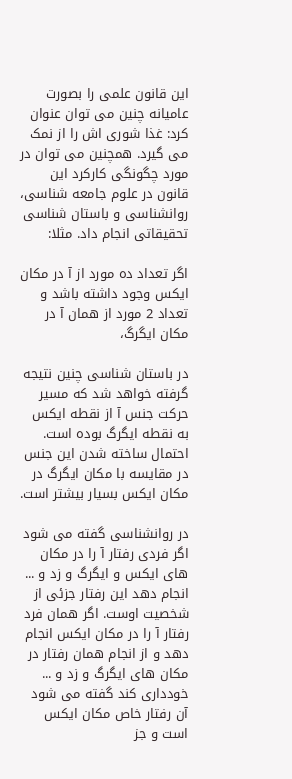این قانون علمی را بصورت عامیانه چنین می توان عنوان کرد: غذا شوری اش را از نمک می گیرد. همچنین می توان در مورد چگونگی کارکرد این قانون در علوم جامعه شناسی، روانشناسی و باستان شناسی تحقیقاتی انجام داد. مثلا:

اگر تعداد ده مورد از آ در مکان ایکس وجود داشته باشد و تعداد 2 مورد از همان آ در مکان ایگرگ،

در باستان شناسی چنین نتیجه گرفته خواهد شد که مسیر حرکت جنس آ از نقطه ایکس به نقطه ایگرگ بوده است. احتمال ساخته شدن این جنس در مقایسه با مکان ایگرگ در مکان ایکس بسیار بیشتر است.

در روانشناسی گفته می شود اگر فردی رفتار آ را در مکان های ایکس و ایگرگ و زد و ... انجام دهد این رفتار جزئی از شخصیت اوست. اگر همان فرد رفتار آ را در مکان ایکس انجام دهد و از انجام همان رفتار در مکان های ایگرگ و زد و ... خودداری کند گفته می شود آن رفتار خاص مکان ایکس است و جز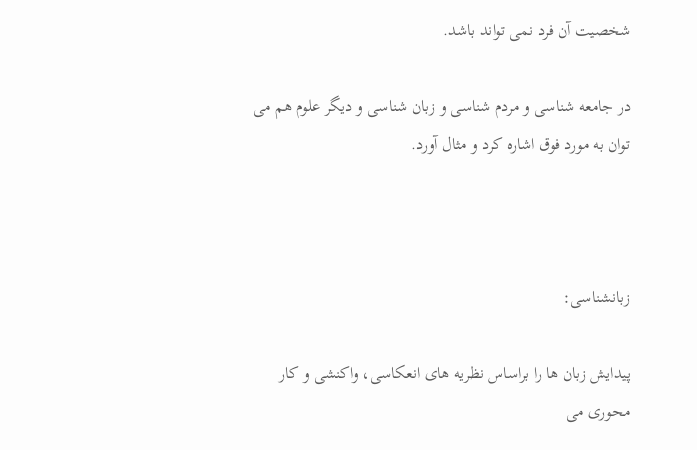شخصیت آن فرد نمی تواند باشد.

در جامعه شناسی و مردم شناسی و زبان شناسی و دیگر علوم هم می توان به مورد فوق اشاره کرد و مثال آورد.



زبانشناسی:

پیدایش زبان ها را براساس نظریه های انعکاسی، واکنشی و کار محوری می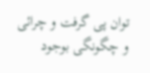توان پی گرفت و چرائی و چگونگی بوجود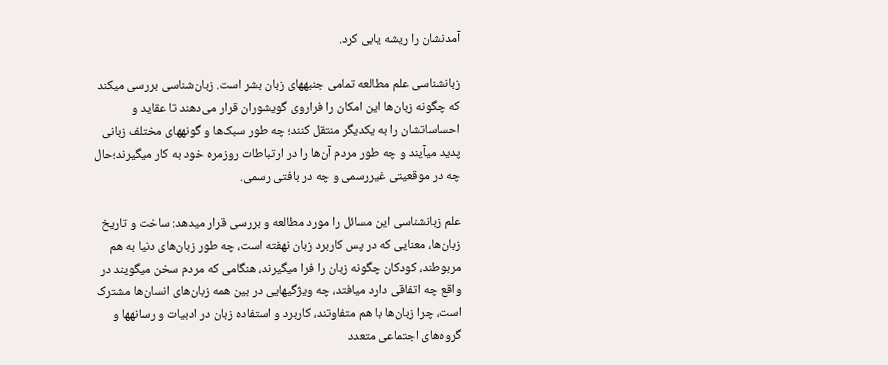آمدنشان را ریشه یابی کرد.

زبانشناسی علم مطالعه تمامی جنبههای زبان بشر است. زبان‌شناسی بررسی میکند که چگونه زبان‌ها این امکان را فراروی گویشوران قرار می‌دهند تا عقاید و احساساتشان را به یکدیگر منتقل کنند؛ چه طور سبک‌ها و گونههای مختلف زبانی پدید میآیند و چه طور مردم آن‌ها را در ارتباطات روزمره خود به کار میگیرند؛حال چه در موقعیتی غیررسمی و چه در بافتی رسمی.

علم زبانشناسی این مسائل را مورد مطالعه و بررسی قرار میدهد: ساخت و تاریخ زبان‌ها، معنایی که در پس کاربرد زبان نهفته است، چه طور زبان‌های دنیا به هم مربوطند، کودکان چگونه زبان را فرا میگیرند، هنگامی که مردم سخن میگویند در واقع چه اتفاقی دارد میافتد، چه ویژگیهایی در بین همه زبان‌های انسان‌ها مشترک است، چرا زبان‌ها با هم متفاوتند، کاربرد و استفاده زبان در ادبیات و رسانهها و گروه‌های اجتماعی متعدد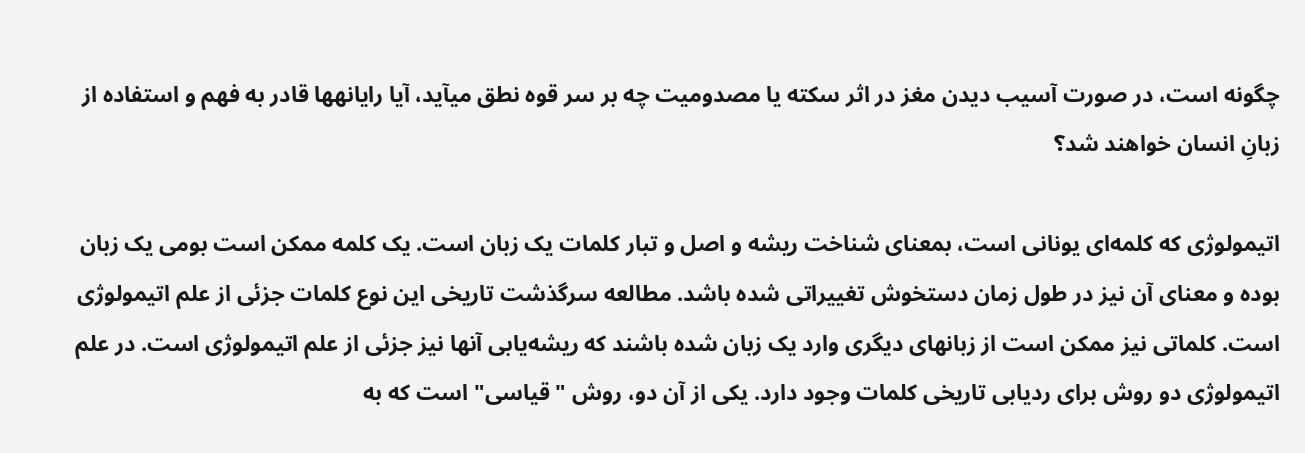چگونه است، در صورت آسیب دیدن مغز در اثر سکته یا مصدومیت چه بر سر قوه نطق میآید، آیا رایانهها قادر به فهم و استفاده از زبانِ انسان خواهند شد؟

اتیمولوژی که کلمه‌ای یونانی است، بمعنای شناخت ریشه و اصل و تبار کلمات یک زبان است. یک کلمه ممکن است بومی یک زبان بوده و معنای آن نیز در طول زمان دستخوش تغییراتی شده باشد. مطالعه سرگذشت تاریخی این نوع کلمات جزئی از علم اتیمولوژی است. کلماتی نیز ممکن است از زبانهای دیگری وارد یک زبان شده باشند که ریشه‌یابی آنها نیز جزئی از علم اتیمولوژی است. در علم اتیمولوژی دو روش برای ردیابی تاریخی کلمات وجود دارد. یکی از آن دو، روش "قیاسی" است که به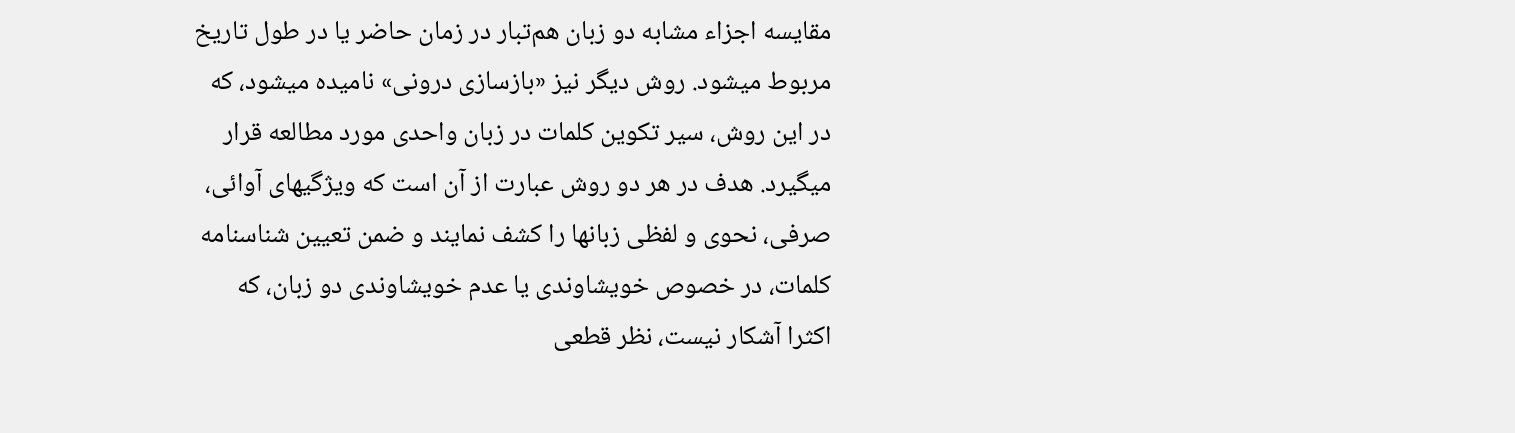مقایسه اجزاء مشابه دو زبان هم‌تبار در زمان حاضر یا در طول تاریخ مربوط میشود. روش دیگر نیز «بازسازی درونی» نامیده میشود، که در این روش، سیر تکوین کلمات در زبان واحدی مورد مطالعه قرار میگیرد. هدف در هر دو روش عبارت از آن است که ویژگیهای آوائی، صرفی، نحوی و لفظی زبانها را کشف نمایند و ضمن تعیین شناسنامه کلمات، در خصوص خویشاوندی یا عدم خویشاوندی دو زبان، که اکثرا آشکار نیست، نظر قطعی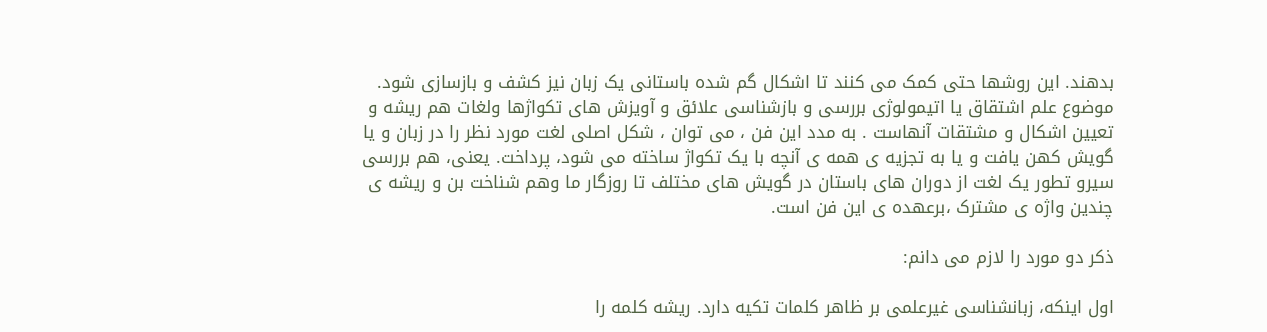بدهند. این روشها حتی کمک می کنند تا اشکال گم شده باستانی یک زبان نیز کشف و بازسازی شود. موضوع علم اشتقاق یا اتیمولوژی بررسی و بازشناسی علائق و آویزش های تکواژها ولغات هم ریشه و تعیین اشکال و مشتقات آنهاست . به مدد این فن ، می توان ، شکل اصلی لغت مورد نظر را در زبان و یا گویش کهن یافت و یا به تجزیه ی همه ی آنچه با یک تکواژ ساخته می شود، پرداخت. یعنی، هم بررسی سیرو تطور یک لغت از دوران های باستان در گویش های مختلف تا روزگار ما وهم شناخت بن و ریشه ی چندین واژه ی مشترک ،برعهده ی این فن است.

ذکر دو مورد را لازم می دانم:

اول اینکه، زبانشناسی غیرعلمی بر ظاهر کلمات تکیه دارد. ریشه کلمه را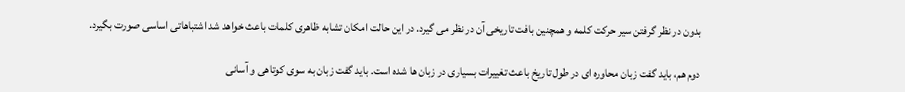بدون در نظر گرفتن سیر حرکت کلمه و همچنین بافت تاریخی آن در نظر می گیرد. در این حالت امکان تشابه ظاهری کلمات باعث خواهد شد اشتباهاتی اساسی صورت بگیرد.

دوم هم، باید گفت زبان محاوره ای در طول تاریخ باعث تغییرات بسیاری در زبان ها شده است. باید گفت زبان به سوی کوتاهی و آسانی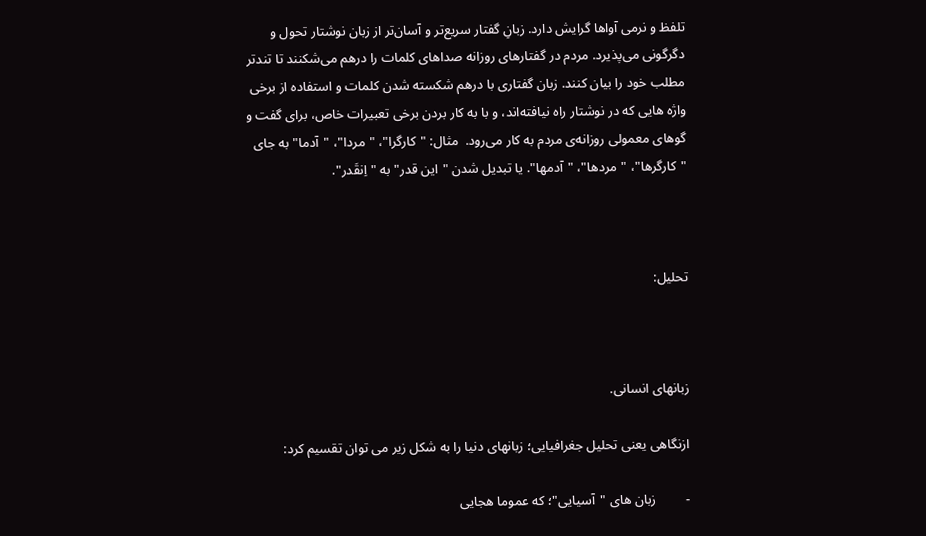تلفظ و نرمی آواها گرایش دارد. زبانِ گفتار سریع‌تر و آسان‌تر از زبان نوشتار تحول و دگرگونی می‌پذیرد. مردم در گفتارهای روزانه صداهای کلمات را درهم می‌شکنند تا تندتر مطلب خود را بیان کنند. زبان گفتاری با درهم شکسته شدن کلمات و استفاده از برخی واژه هایی که در نوشتار راه نیافته‌اند، و با به کار بردن برخی تعبیرات خاص، برای گفت و گوهای معمولی روزانه‌ی مردم به کار می‌رود.  مثال: "کارگرا"، "مردا"، "آدما" به جای "کارگرها"، "مردها"، "آدمها". یا تبدیل شدن "این قدر" به "اِنقَدر".



تحلیل:



زبانهای انسانی.

ازنگاهی یعنی تحلیل جغرافیایی؛ زبانهای دنیا را به شکل زیر می توان تقسیم کرد:

-         زبان های "آسیایی"؛ که عموما هجایی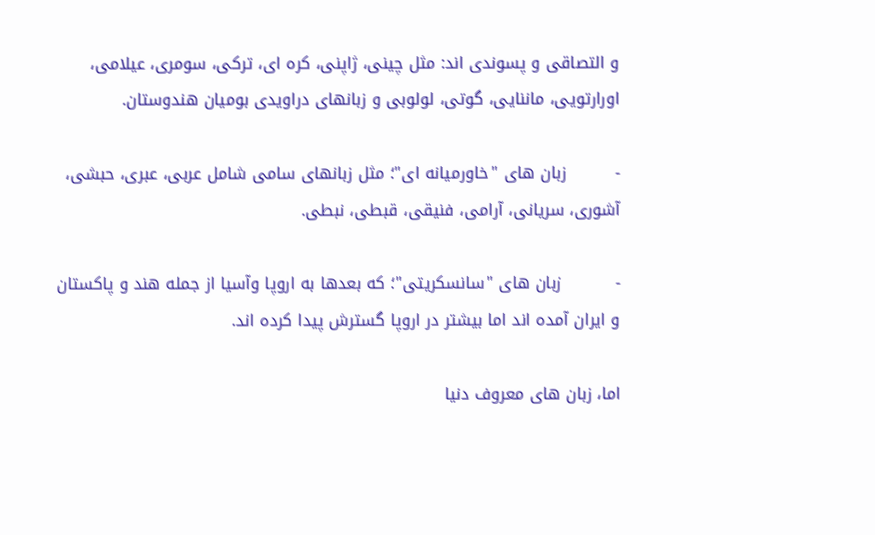و التصاقی و پسوندی اند: مثل چینی، ژاپنی، کره ای، ترکی، سومری، عیلامی، اورارتویی، ماننایی، گوتی، لولوبی و زبانهای دراویدی بومیان هندوستان.

-         زبان های "خاورمیانه ای"؛ مثل زبانهای سامی شامل عربی، عبری، حبشی، آشوری، سریانی، آرامی، فنیقی، قبطی، نبطی.

-          زبان های "سانسکریتی"؛ که بعدها به اروپا وآسیا از جمله هند و پاکستان و ایران آمده اند اما بیشتر در اروپا گسترش پیدا کرده اند.

اما، زبان های معروف دنیا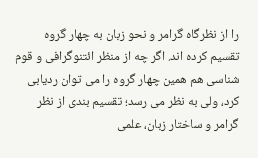را از نظرگاه گرامر و نحو زبان به چهار گروه تقسیم کرده اند. اگر چه از منظر ائتنوگرافی و قوم شناسی هم همین چهار گروه را می توان ردیابی کرد، ولی به نظر می رسد؛ تقسیم بندی از نظر گرامر و ساختار زبان، علمی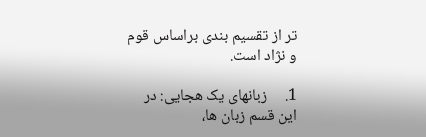تر از تقسیم بندی براساس قوم و نژاد است.

1.     زبانهای یک هجایی: در این قسم زبان ها،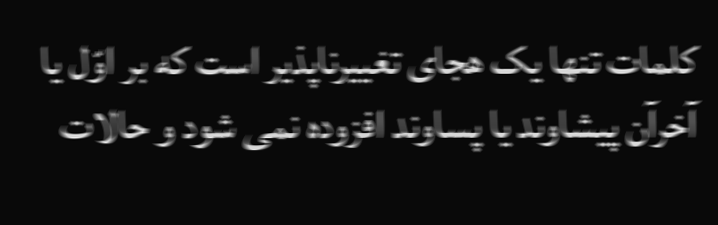کلمات تنها یک هجای تغییرناپذیر است که بر اوّل یا آخرآن پیشاوند یا پساوند افزوده نمی شود و حالات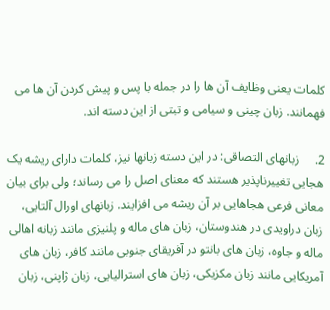کلمات یعنی وظایف آن ها را در جمله با پس و پیش کردن آن ها می فهمانند. زبان چینی و سیامی و تبتی از این دسته اند.

2.     زبانهای التصاقی: در این دسته زبانها نیز، کلمات دارای ریشه یک هجایی تغییرناپذیر هستند که معنای اصل را می رساند؛ ولی برای بیان معانی فرعی هجاهایی بر آن ریشه می افزایند. زبانهای اورال آلتایی، زبان دراویدی در هندوستان، زبان های ماله و پلنیزی مانند زبانه اهالی ماله و جاوه، زبان های بانتو در آفریقای جنوبی مانند کافر، زبان های آمریکایی مانند زبان مکزیکی، زبان های استرالیایی، زبان ژاپنی، زبان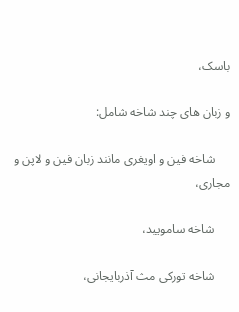باسک،

و زبان های چند شاخه شامل:

     شاخه فین و اویغری مانند زبان فین و لاپن و مجاری،

     شاخه سامویید،

     شاخه تورکی مث آذربایجانی،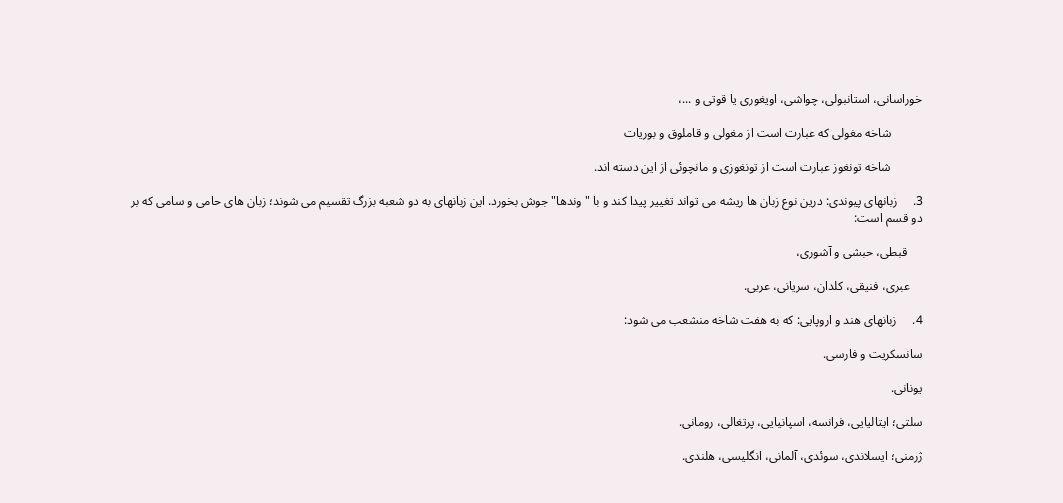خوراسانی، استانبولی، چواشی، اویغوری یا قوتی و ...،

          شاخه مغولی که عبارت است از مغولی و قاملوق و بوریات

          شاخه تونغوز عبارت است از تونغوزی و مانچوئی از این دسته اند.

3.     زبانهای پیوندی: درین نوع زبان ها ریشه می تواند تغییر پیدا کند و با "وندها" جوش بخورد. این زبانهای به دو شعبه بزرگ تقسیم می شوند؛ زبان های حامی و سامی که بر دو قسم است:

     قبطی، حبشی و آشوری،

    عبری، فنیقی، کلدان، سریانی، عربی.

4.     زبانهای هند و اروپایی: که به هفت شاخه منشعب می شود:

سانسکریت و فارسی.

یونانی.

سلتی؛ ایتالیایی، فرانسه، اسپانیایی، پرتغالی، رومانی.

ژرمنی؛ ایسلاندی، سوئدی، آلمانی، انگلیسی، هلندی.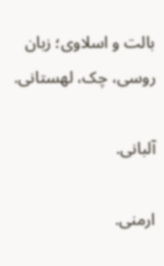بالت و اسلاوی؛ زبان روسی، چک، لهستانی.

آلبانی.

ارمنی.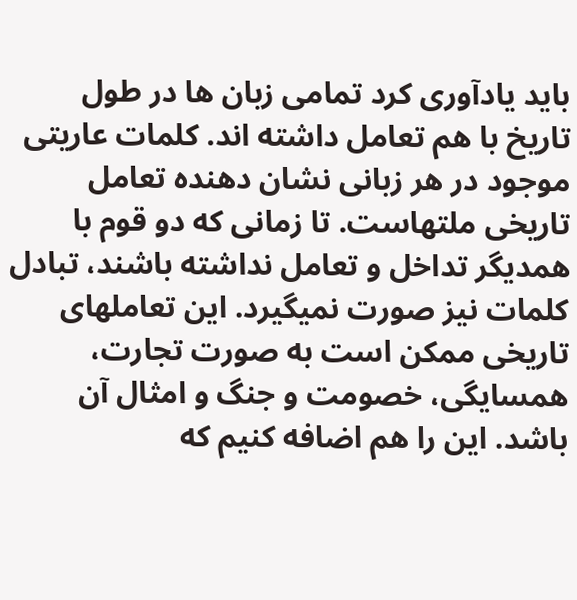باید یادآوری کرد تمامی زبان ها در طول تاریخ با هم تعامل داشته اند. کلمات عاریتی موجود در هر زبانی نشان دهنده تعامل تاریخی ملتهاست. تا زمانی که دو قوم با همدیگر تداخل و تعامل نداشته باشند، تبادل کلمات نیز صورت نمیگیرد. این تعاملهای تاریخی ممکن است به صورت تجارت، همسایگی، خصومت و جنگ و امثال آن باشد. این را هم اضافه کنیم که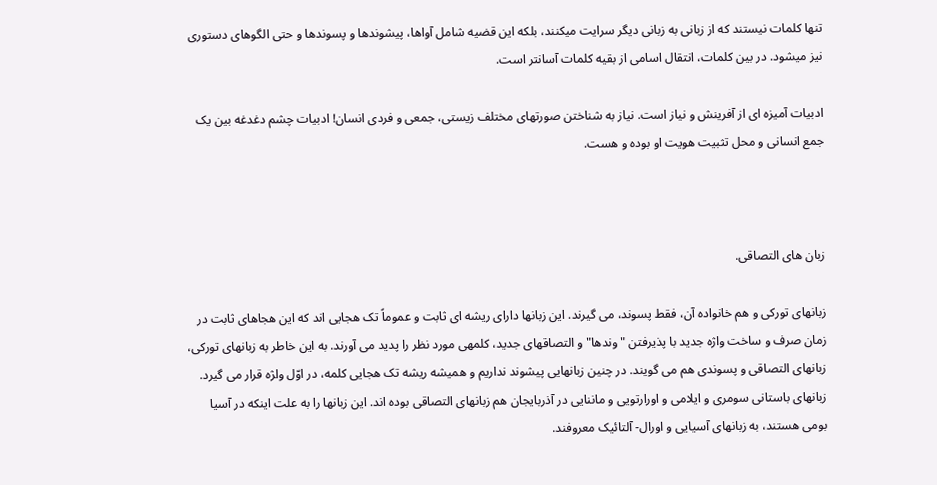تنها کلمات نیستند که از زبانی به زبانی دیگر سرایت میکنند، بلکه این قضیه شامل آواها، پیشوندها و پسوندها و حتی الگوهای دستوری نیز میشود. در بین کلمات، انتقال اسامی از بقیه کلمات آسانتر است.

ادبیات آمیزه ای از آفرینش و نیاز است. نیاز به شناختن صورتهای مختلف زیستی، جمعی و فردی انسان! ادبیات چشم دغدغه بین یک جمع انسانی و محل تثبیت هویت او بوده و هست.



زبان های التصاقی.

زبانهای تورکی و هم خانواده آن، فقط پسوند، می گیرند. این زبانها دارای ریشه ای ثابت و عموماً تک هجایی اند که این هجاهای ثابت در زمان صرف و ساخت واژه جدید با پذیرفتن "وندها" و التصاقهای جدید، کلمهی مورد نظر را پدید می آورند. به این خاطر به زبانهای تورکی، زبانهای التصاقی و پسوندی هم می گویند. در چنین زبانهایی پیشوند نداریم و همیشه ریشه تک هجایی کلمه، در اوّل وا‍ژه قرار می گیرد. زبانهای باستانی سومری و ایلامی و اورارتویی و ماننایی در آذربایجان هم زبانهای التصاقی بوده اند. این زبانها را به علت اینکه در آسیا بومی هستند، به زبانهای آسیایی و اورال- آلتائیک معروفند.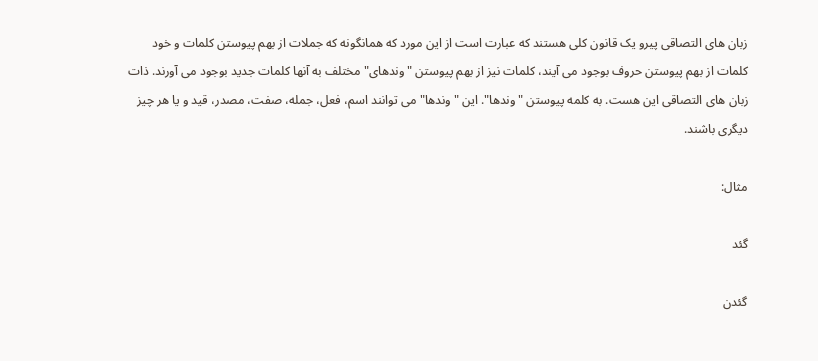زبان های التصاقی پیرو یک قانون کلی هستند که عبارت است از این مورد که همانگونه که جملات از بهم پیوستن کلمات و خود کلمات از بهم پیوستن حروف بوجود می آیند، کلمات نیز از بهم پیوستن "وندهای" مختلف به آنها کلمات جدید بوجود می آورند. ذات زبان های التصاقی این هست. به کلمه پیوستن "وندها". این "وندها" می توانند اسم، فعل، جمله، صفت، مصدر، قید و یا هر چیز دیگری باشند.

مثال:

گئد

گئدن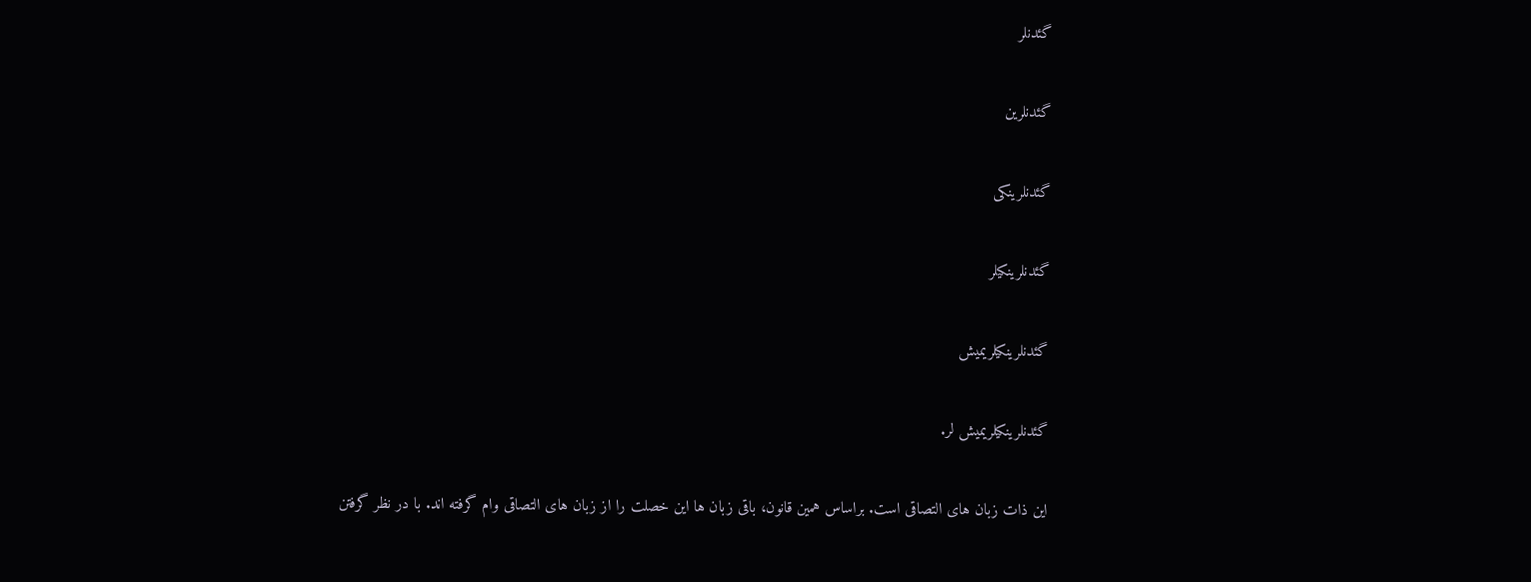گئدنلر

گئدنلرین

گئدنلرینکی

گئدنلرینکیلر

گئدنلرینکیلریمیش

گئدنلرینکیلریمیش لر.

این ذات زبان های التصاقی است. براساس همین قانون، باقی زبان ها این خصلت را از زبان های التصاقی وام گرفته اند. با در نظر گرفتن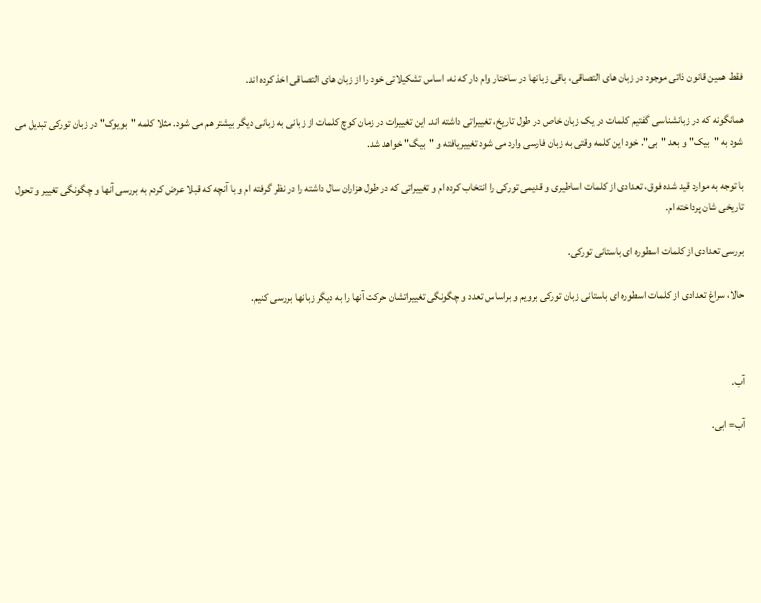فقط همین قانون ذاتی موجود در زبان های التصاقی، باقی زبانها در ساختار وام دار که نه، اساس تشکیلاتی خود را از زبان های التصاقی اخذ کرده اند.

همانگونه که در زبانشناسی گفتیم کلمات در یک زبان خاص در طول تاریخ، تغییراتی داشته اند. این تغییرات در زمان کوچ کلمات از زبانی به زبانی دیگر بیشتر هم می شود. مثلا کلمه "بویوک" در زبان تورکی تبدیل می شود به "بیک" و بعد "بی". خود این کلمه وقتی به زبان فارسی وارد می شود تغییریافته و "بیگ" خواهد شد.

با توجه به موارد قید شده فوق، تعدادی از کلمات اساطیری و قدیمی تورکی را انتخاب کرده ام و تغییراتی که در طول هزاران سال داشته را در نظر گرفته ام و با آنچه که قبلا عرض کردم به بررسی آنها و چگونگی تغییر و تحول تاریخی شان پرداخته ام.

بررسی تعدادی از کلمات اسطوره ای باستانی تورکی.

حالا، سراغ تعدادی از کلمات اسطوره ای باستانی زبان تورکی برویم و براساس تعدد و چگونگی تغییراتشان حرکت آنها را به دیگر زبانها بررسی کنیم.



آب.

آب= ابی.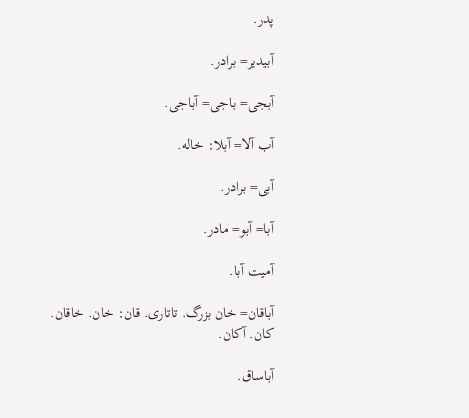پدر.

آبیدیر= برادر.

آبجی= باجی= آباجی.

آب آلا= آبلا: خاله.

آبی= برادر.

آبا= آبو= مادر.

آمیت آبا.

آباقان= خان بزرگ. تاتاری. قان: خان. خاقان. کان. آکان.

آباساق.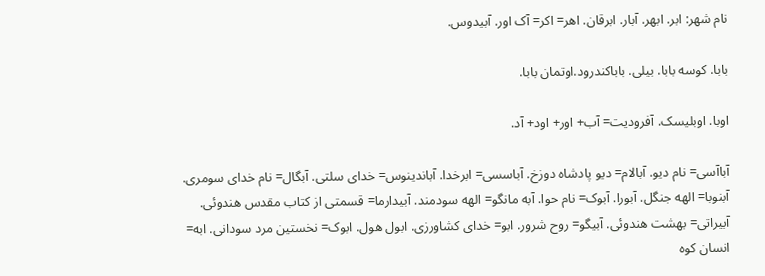نام شهر: ابر. ابهر. آبار. ابرقان. اهر= اکر= آک اور. آبیدوس.

بابا. کوسه بابا. بیلی. باباکندرود.اوتمان بابا.

اوبا. اوبلیسک. آفرودیت= آب+ اور+ اود+ آد.

آباآسی= نام دیو. آبالام= دیو پادشاه دوزخ. آباسسی= ابرخدا. آباندینوس= خدای سلتی. آبگال= نام خدای سومری. آبنوبا= الهه جنگل. آبورا. آبوک= نام حوا. آبه مانگو= الهه سودمند. آبیدارما= قسمتی از کتاب مقدس هندوئی. آبیراتی= بهشت هندوئی. آبیگو= روح شرور. ابو= خدای کشاورزی. ابول هول. ابوک= نخستین مرد سودانی. ابه= انسان کوه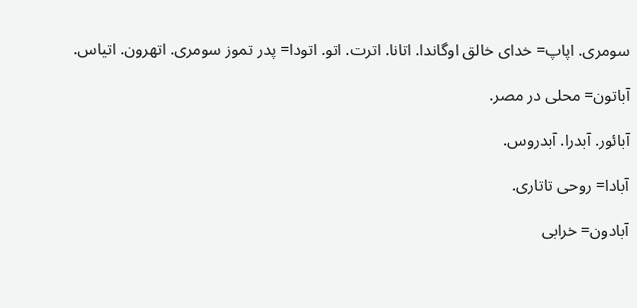سومری. اپاپ= خدای خالق اوگاندا. اتانا. اترت. اتو. اتودا= پدر تموز سومری. اتهرون. اتیاس.

آباتون= محلی در مصر.

آبائور. آبدرا. آبدروس.

آبادا= روحی تاتاری.

آبادون= خرابی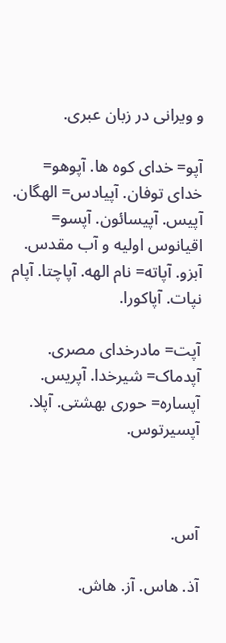و ویرانی در زبان عبری.

آپو= خدای کوه ها. آپوهو= خدای توفان. آپیادس= الهگان. آپیس. آپیسائون. آپسو= اقیانوس اولیه و آب مقدس. آبزو. آپاته= نام الهه. آپاچتا. آپام نپات. آپاکورا.

آپت= مادرخدای مصری. آپدماک= شیرخدا. آپریس. آپساره= حوری بهشتی. آپلا. آپسیرتوس.



آس.

آذ. هاس. آز. هاش.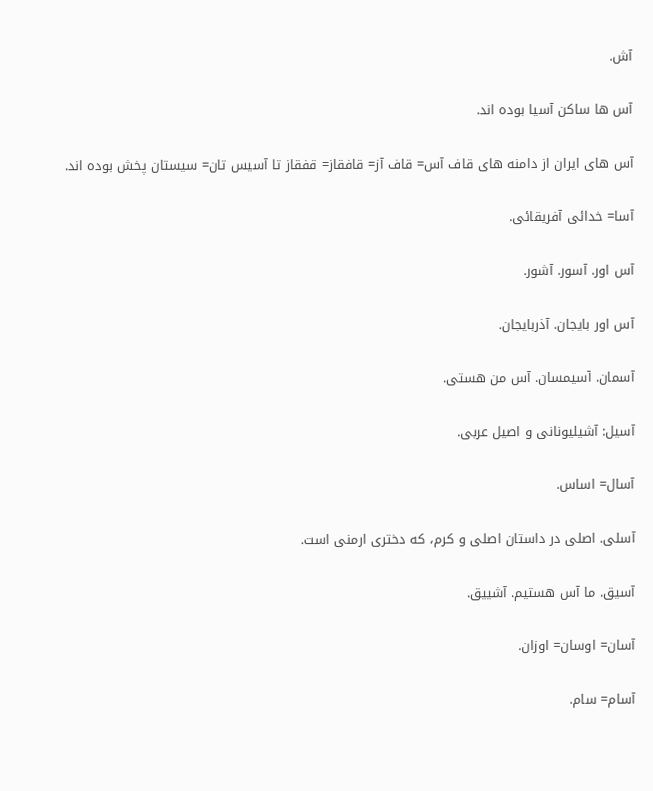آش.

آس ها ساکن آسیا بوده اند.

آس های ایران از دامنه های قاف آس= قاف آز= قافقاز= قفقاز تا آسیس تان= سیستان پخش بوده اند.

آسا= خدائی آفریقائی.

آس اور. آسور. آشور.

آس اور بایجان. آذربایجان.

آسمان. آسیمسان. آس من هستی.

آسیل: آشیلیونانی و اصیل عربی.

آسال= اساس.

آسلی. اصلی در داستان اصلی و کرم، که دختری ارمنی است.

آسیق. ما آس هستیم. آشییق.

آسان= اوسان= اوزان.

آسام= سام.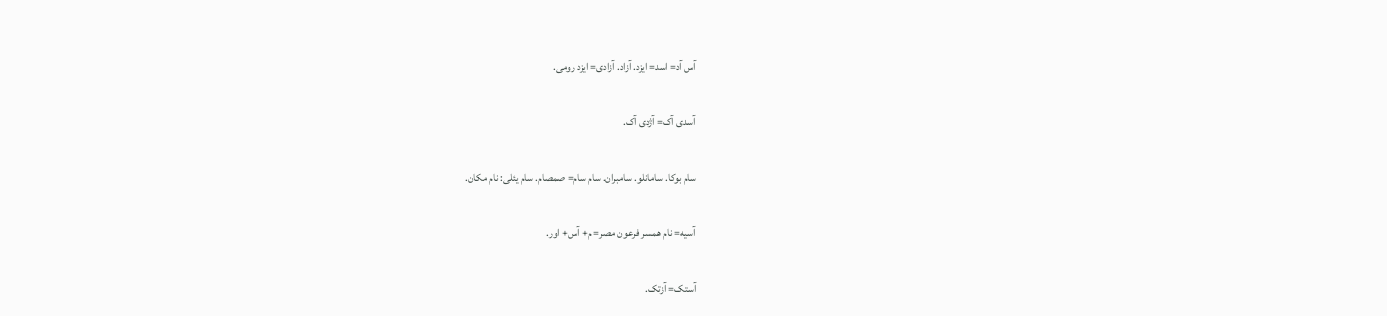آس آد= اسد= ایزد. آزاد. آزادی= ایزد رومی.

آسدی آک= آژدی آک.

سام بوکا. سامانلو. سامبران. سام سام= صمصام. سام یئلی: نام مکان.

آسیه= نام همسر فرعون مصر= م+ آس+ اور.

آستک= آزتک.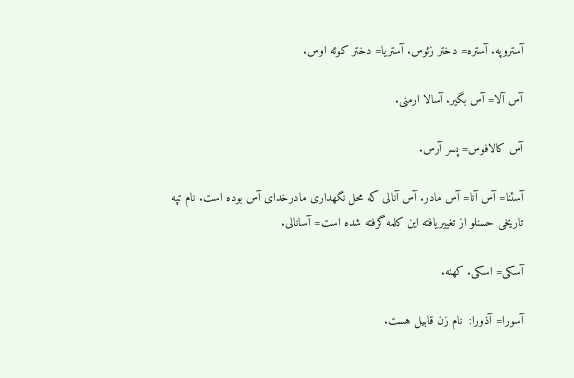آستروپه. آستره= دختر زئوس. آستریا= دختر کوئه اوس.

آس آلا= آس بگیر. آسالا ارمنی.

آس کالافوس= پسر آرس.

آسئنا= آس آنا= آس مادر. آس آنالی که محل نگهداری مادرخدای آس بوده است. نام تپه تاریخی حسنلو از تغییریافته این کلمه گرفته شده است= آسانالی.

آسکی= اسکی. کهنه.

آسورا= آذورا:  نام زن قابیل هست.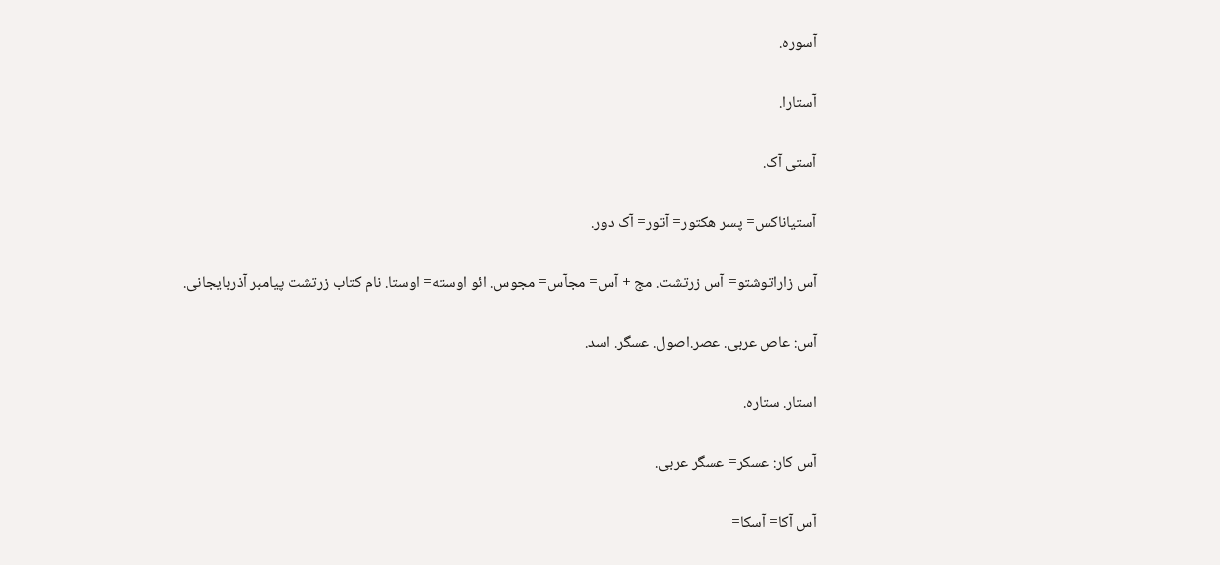آسوره.

آستارا.

آستی آک.

آستیاناکس= پسر هکتور= آتور= آک دور.

آس زاراتوشتو= آس زرتشت. مج + آس= مجآس= مجوس. ائو اوسته= اوستا. نام کتاب زرتشت پیامبر آذربایجانی.

آس: عاص عربی. عصر.اصول. عسگر. اسد.

استار. ستاره.

آس کار: عسکر= عسگر عربی.

آس آکا= آسکا=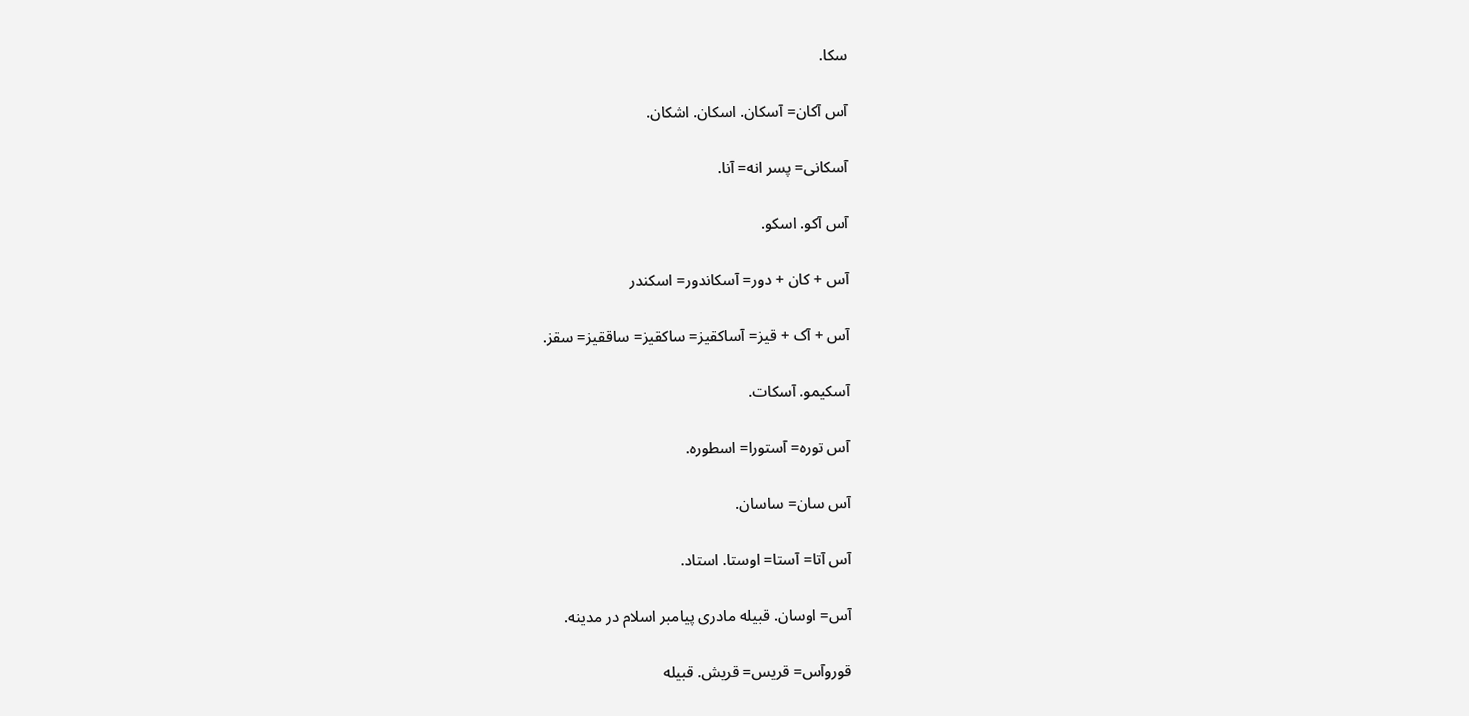سکا.

آس آکان= آسکان. اسکان. اشکان.

آسکانی= پسر انه= آنا.

آس آکو. اسکو.

آس + کان + دور= آسکاندور= اسکندر

آس + آک + قیز= آساکقیز= ساکقیز= ساققیز= سقز.

آسکیمو. آسکات.

آس توره= آستورا= اسطوره.

آس سان= ساسان.

آس آتا= آستا= اوستا. استاد.

آس= اوسان. قبیله مادری پیامبر اسلام در مدینه.

قوروآس= قریس= قریش. قبیله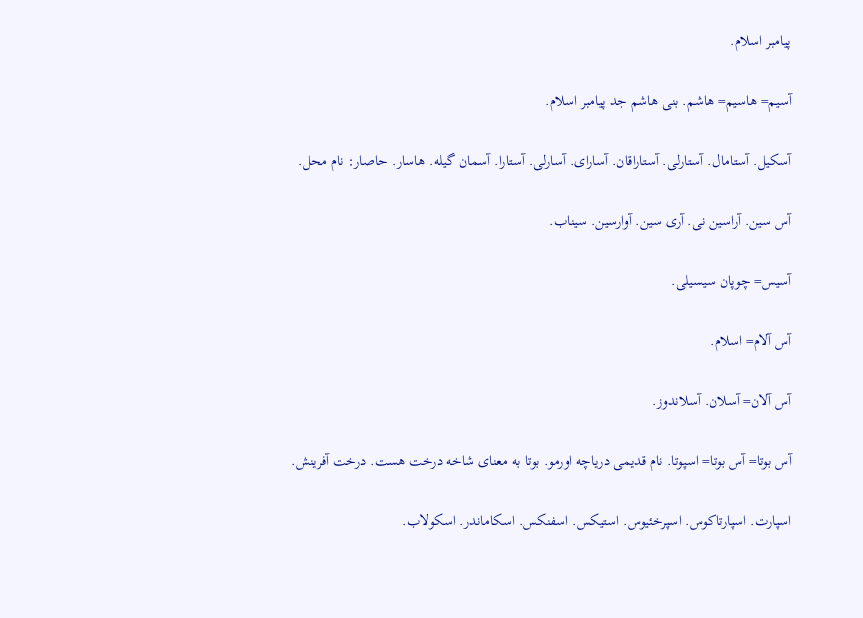پیامبر اسلام.

آسیم= هاسیم= هاشم. بنی هاشم جد پیامبر اسلام.

آسکیل. آستامال. آستارلی. آستاراقان. آسارای. آسارلی. آستارا. آسمان گیله. هاسار. حاصار: نام محل.

آس سین. آراسین نی. آری سین. آوارسین. سیناب.

آسیس= چوپان سیسیلی.

آس آلام= اسلام.

آس آلان= آسلان. آسلاندوز.

آس بوتا= آس بوتا= اسپوتا. نام قدیمی دریاچه اورمو. بوتا به معنای شاخه درخت هست. درخت آفرینش.

اسپارت. اسپارتاکوس. اسپرخئیوس. استیکس. اسفنکس. اسکاماندر. اسکولاب.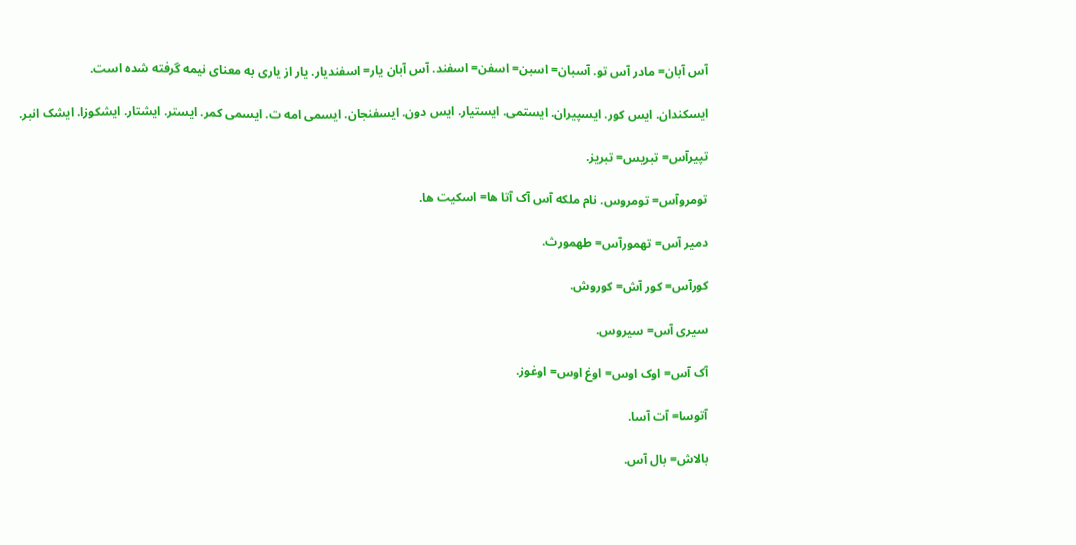آس آبان= مادر آس تو. آسبان= اسبن= اسفن= اسفند. آس آبان یار= اسفندیار. یار از یاری به معنای نیمه گرفته شده است.

ایسکندان. ایس کور. ایسپیران. ایستمی. ایستیار. ایس دون. ایسفنجان. ایسمی امه ت. ایسمی کمر. ایستر. ایشتار. ایشکوزا. ایشک انبر.

تپیرآس= تبریس= تبریز.

تومروآس= تومروس. نام ملکه آس آک آتا ها= اسکیت ها.

دمیر آس= تهمورآس= طهمورث.

کورآس= کور آش= کوروش.

سیری آس= سیروس.

آک آس= اوک اوس= اوغ اوس= اوغوز.

آتوسا= آت آسا.

بالاش= بال آس.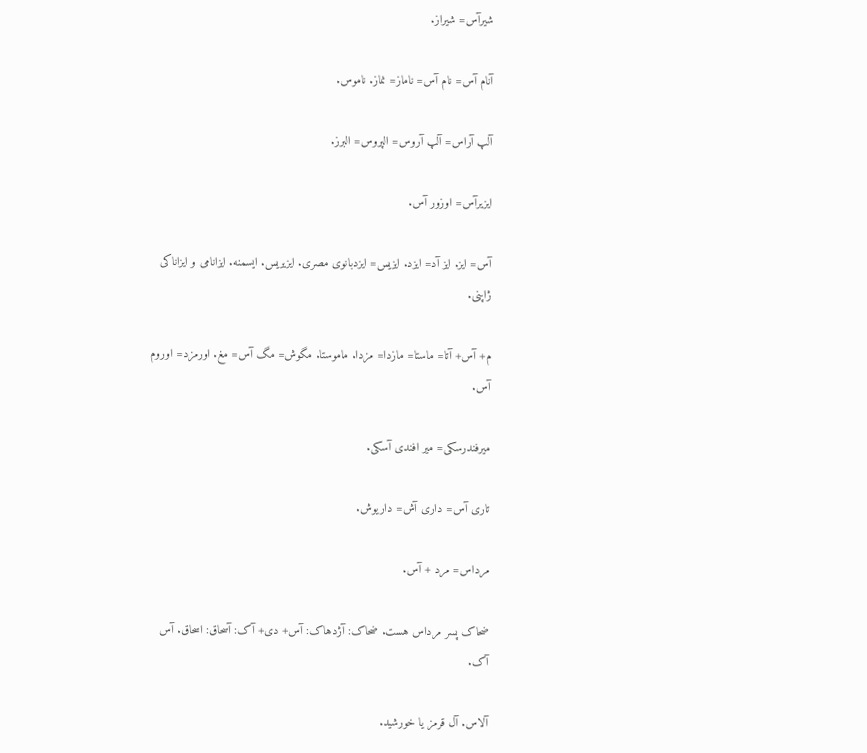شیرآس= شیراز.

آنام آس= نام آس= ناماز= نماز. ناموس.

آلپ آراس= آلپ آروس= الپروس= البرز.

ایزیرآس= اوزور آس.

آس= ایز. ایز آد= ایزد. ایزیس= ایزدبانوی مصری. ایزیریس. ایسمنه. ایزانامی و ایزاناکی ژاپنی.

م+ آس+ آتا= ماستا= مازدا= مزدا. ماموستا. مگوش= مگ آس= مغ. اورمزد= اوروم آس.

میرفندرسکی= میر افندی آسکی.

تاری آس= داری آش= داریوش.

مرداس= مرد + آس.

ضحاک پسر مرداس هست. ضحاک: آژدهاک: آس+ دی+ آک: آسحاق: اسحاق. آس آک.

آلاس. آل قرمز یا خورشید.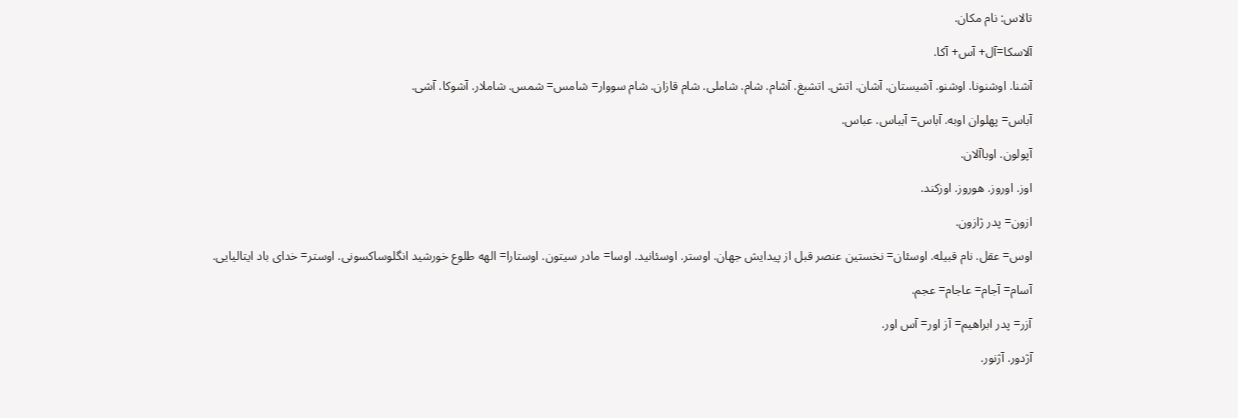تالاس: نام مکان.

آلاسکا=آل+ آس+ آکا.

آشنا. اوشنونا. اوشنو. آشیستان. آشان. اتش. اتشبغ. آشام. شام. شاملی. شام قازان. شام سووار= شامس= شمس. شاملار. آشوکا. آشی.

آباس= پهلوان اوبه. آباس= آبباس. عباس.

آپولون. اوباآلان.

اوز. اوروز. هوروز. اوزکند.

ازون= پدر ژازون.

اوس= عقل. نام قبیله. اوسئان= نخستین عنصر قبل از پیدایش جهان. اوستر. اوسئانید. اوسا= مادر سیتون. اوستارا= الهه طلوع خورشید انگلوساکسونی. اوستر= خدای باد ایتالیایی.

آسام= آجام= عاجام= عجم.

آزر= پدر ابراهیم= آز اور= آس اور.

آژدور. آژنور.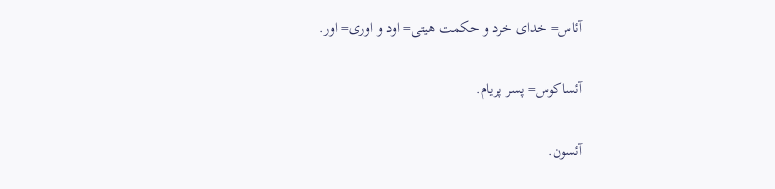آئاس= خدای خرد و حکمت هیتی= اود و اوری= اور.

آئساکوس= پسر پریام.

آئسون.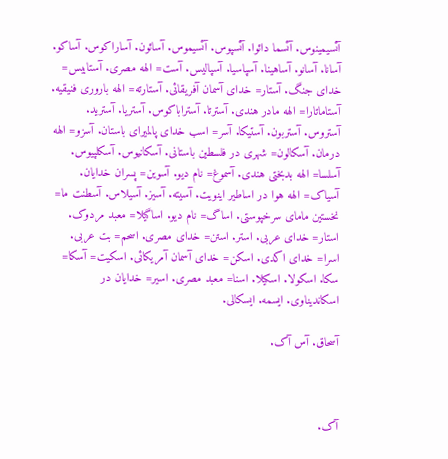آئسیمینوس. آئسما دائوا. آئسپوس. آئسیموس. آسائون. آساراکوس. آساکو. آسانا. آسانو. آساهینا. آسپاسیا. آسپالیس. آست= الهه مصری. آستابیس= خدای جنگ. آستار= خدای آسمان آفریقائی. آستارته= الهه باروری فنیقیه. آستاماتارا= الهه مادر هندی. آسترتا. آستراباکوس. آستریا. آسترید. آستروس. آستربون. آستیکا. آسر= اسب خدای پالمیرای باستان. آسزو= الهه درمان. آسکالون= شهری در فلسطین باستانی. آسکانیوس. آسکلپیوس. آسلسا= الهه بدبختی هندی. آسموغ= نام دیو. آسوین= پسران خدایان. آسیاک= الهه هوا در اساطیر اینویت. آسیته. آسیز. آسیلاس. آسطنت ما= نخستین مامای سرخپوستی. اساگ= نام دیو. اساگیلا= معبد مردوک. استار= خدای عربی. استر. استن= خدای مصری. اسحم= بت عربی. اسرا= خدای اکدی. اسکن= خدای آسمان آمریکائی. اسکیت= آسکا= سکا. اسکولا. اسکیلا. اسنا= معبد مصری. اسیر= خدایان در اسکاندیناوی. ایسمه. ایسکالی.

آسحاق. آس آک.



آک.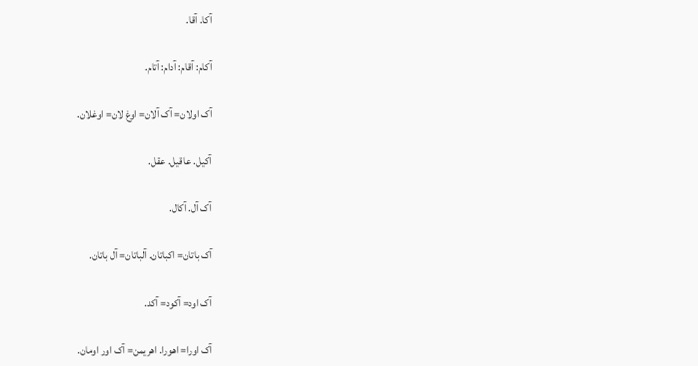آکا. آقا.

آکام: آقام: آدام: آتام.

آک اولان= آک آلان= اوغ لان= اوغلان.

آکیل. عاقیل. عقل.

آک آل. آکال.

آک باتان= اکباتان. آلباتان= آل باتان.

آک اود= آکود= آکد.

آک اورا= اهورا. اهریمن= آک اور اومان.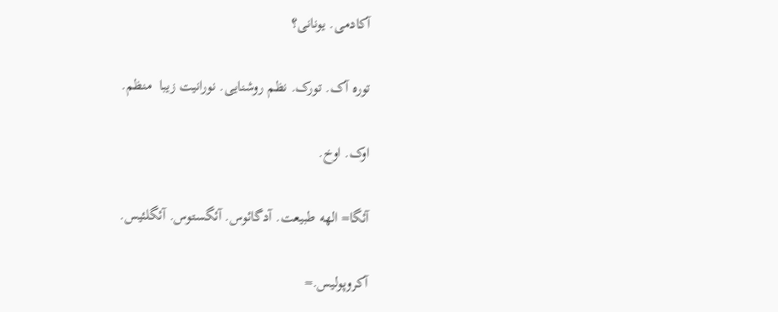آکادمی. یونانی؟

توره آک. تورک. نظم روشنایی. نورانیت زیبا ‌ منظم.

اوک. اوخ.

آئگا= الهه طبیعت. آدگائوس. آئگستوس. آئگلئیس.

آکروپولیس.=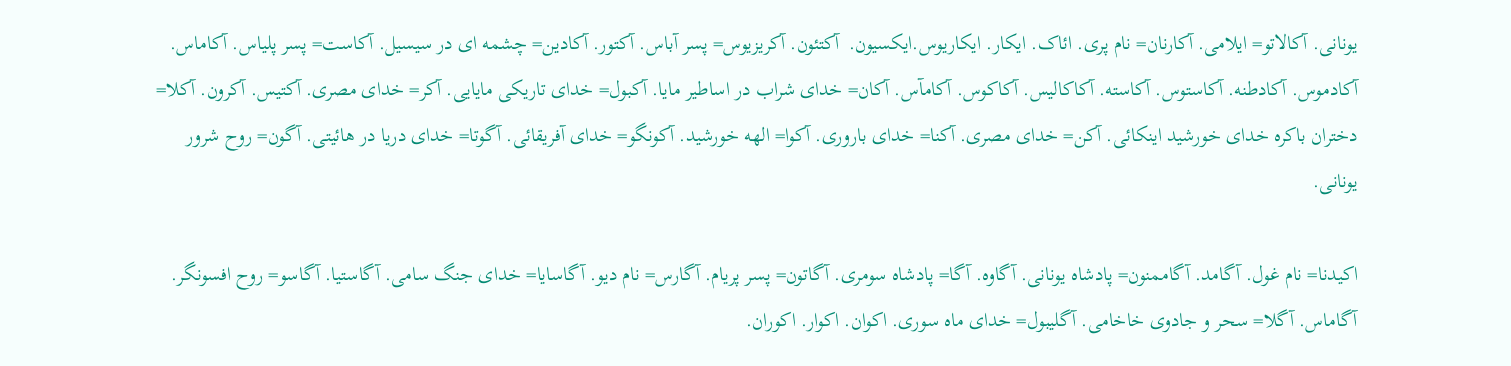یونانی. آکالاتو= ایلامی. آکارنان= نام پری. ائاک. ایکار. ایکاریوس.ایکسیون.  آکتئون. آکریزیوس= پسر آباس. آکتور. آکادین= چشمه ای در سیسیل. آکاست= پسر پلیاس. آکاماس. آکادموس. آکادطنه. آکاستوس. آکاسته. آکاکالیس. آکاکوس. آکامآس. آکان= خدای شراب در اساطیر مایا. آکبول= خدای تاریکی مایایی. آکر= خدای مصری. آکتیس. آکرون. آکلا= دختران باکره خدای خورشید اینکائی. آکن= خدای مصری. آکنا= خدای باروری. آکوا= الهه خورشید. آکونگو= خدای آفریقائی. آگوتا= خدای دریا در هائیتی. آگون= روح شرور یونانی.

اکیدنا= نام غول. آگامد. آگاممنون= پادشاه یونانی. آگاوه. آگا= پادشاه سومری. آگاتون= پسر پریام. آگارس= نام دیو. آگاسایا= خدای جنگ سامی. آگاستیا. آگاسو= روح افسونگر. آگاماس. آگلا= سحر و جادوی خاخامی. آگلیبول= خدای ماه سوری. اکوان. اکوار. اکوران.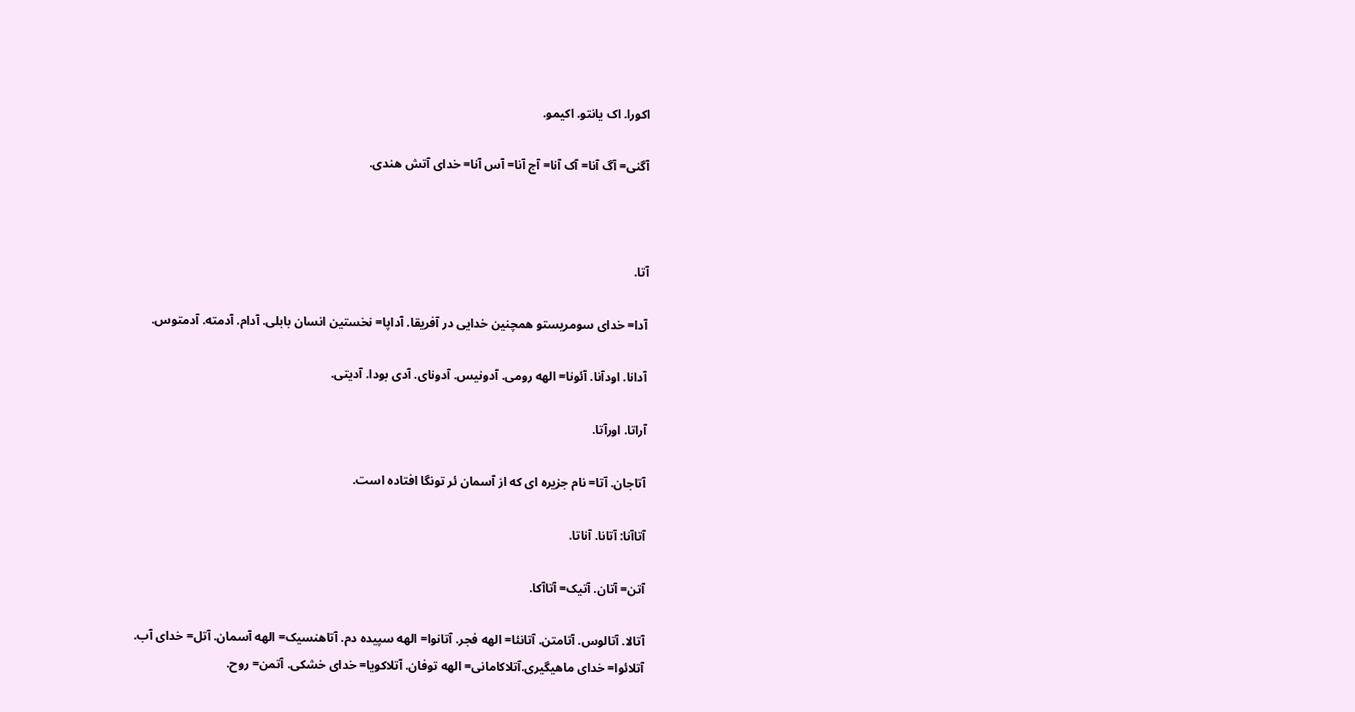اکورا. اک یانتو. اکیمو.

آگنی= آگ آنا= آک آنا= آج آنا= آس آنا= خدای آتش هندی.



آتا.

آدا= خدای سومریستو همچنین خدایی در آفریقا. آداپا= نخستین انسان بابلی. آدام. آدمته. آدمتوس.

آدانا. اودآنا. آئونا= الهه رومی. آدونیس. آدونای. آدی بودا. آدیتی.

آراتا. اورآتا.

آتاجان. آتا= نام جزیره ای که از آسمان ئر تونگا افتاده است.

آتاآنا: آتانا. آناتا.

آتن= آتان. آتیک= آتاآکا.

آتالا. آتالوس. آتامتن. آتانئا= الهه فجر. آتانوا= الهه سپیده دم. آتاهنسیک= الهه آسمان. آتل= خدای آب. آتلائوا= خدای ماهیگیری.آتلاکامانی= الهه توفان. آتلاکویا= خدای خشکی. آتمن= روح.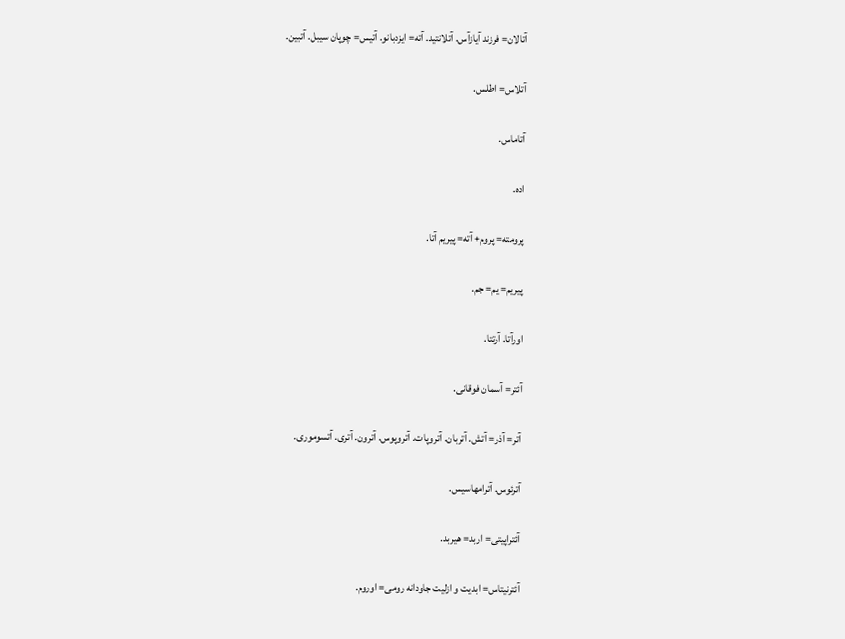آتالان= فرزند آیازآس. آتلانتید. آته= ایزدبانو. آتیس= چوپان سیبل. آتبین.

آتلاس= اطلس.

آتاماس.

اده.

پرومته= پروم+ آته= پیریم آتا.

پیریم= یم= جم.

اورآتا. آرتتا.

آئتر= آسمان فوقانی.

آتر= آذر= آتش. آتربان. آتروپات. آتروپوس. آترون. آتری. آتسوموری.

آترئوس. آترامهاسیس.

آئتراپیتی= اربد= هیربد.

آئترنیتاس= ابدیت و ازلیت جاودانه رومی= اوروم.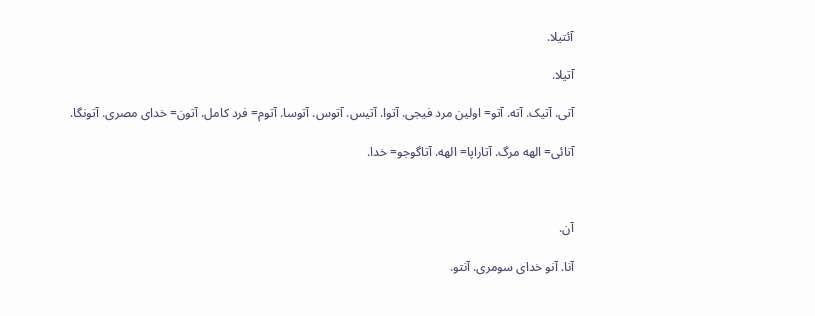آئتیلا.

آتیلا.

آتی. آتیک. آته. آتو= اولین مرد فیجی. آتوا. آتیس. آتوس. آتوسا. آتوم= فرد کامل. آتون= خدای مصری. آتونگا.

آتائی= الهه مرگ. آتاراپا= الهه. آتاگوجو= خدا.



آن.

آنا. آنو خدای سومری. آنتو.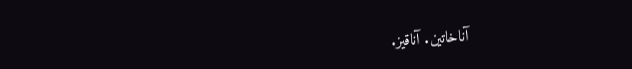آناخاتین. آناقیز.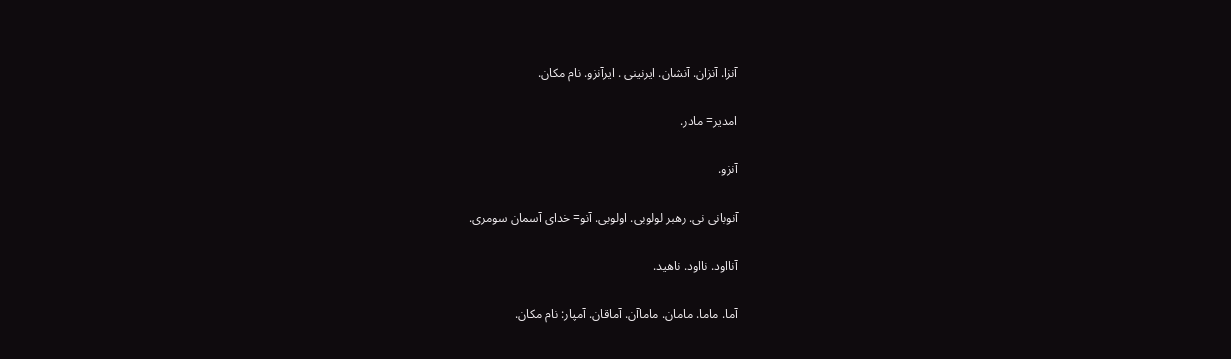آنزا. آنزان. آنشان. ایرنینی . ایرآنزو. نام مکان.

امدیر= مادر.

آنزو.

آنوبانی نی. رهبر لولوبی. اولوبی. آنو= خدای آسمان سومری.

آنااود. نااود. ناهید.

آما. ماما. مامان. ماماآن. آماقان. آمپار: نام مکان.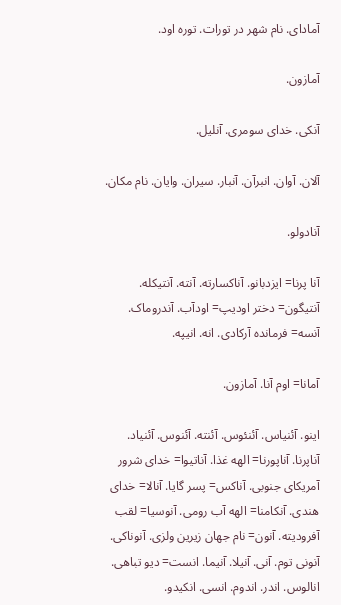آمادای. نام شهر در تورات. توره اود.

آمازون.

آنکی. خدای سومری. آنلیل.

آلان. آوان. انبرآن. آنبار. سیران. وایان. نام مکان.

آنادولو.

آنا پرنا= ایزدبانو. آناکسارته. آنته. آنتیکله. آنتیگون= دختر اودیپ= اودآب. آندروماک. آنسه= فرمانده آرکادی. انه. انیپه.

آمانا= اوم آنا. آمازون.

اینو. آئنیاس. آئنئوس. آئنته. آئنوس. آئنیاد. آناپرنا. آناپورنا= الهه غذا. آناتیوا= خدای شرور آمریکای جنوبی. آناکس= پسر گایا. آنالا= خدای هندی. آنکامنا= الهه آب رومی. آنوسیا= لقب آفرودیته. آنون= نام جهان زیرین ولزی. آنوناکی. آنونی توم. آنی. آنیلا. آنیما. انست= دیو تباهی. انالوس. اندر. اندوم. انسی. انکیدو.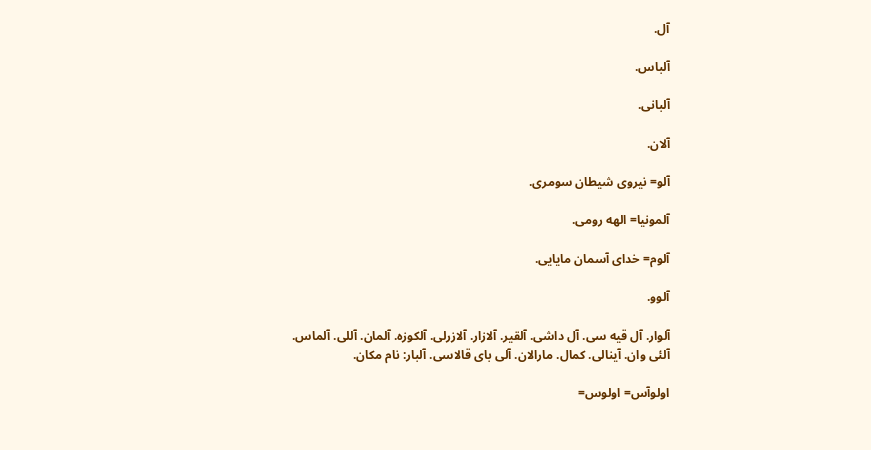آل.

آلباس.

آلبانی.

آلان.

آلو= نیروی شیطان سومری.

آلمونیا= الهه رومی.

آلوم= خدای آسمان مایایی.

آلوو.

آلوار. آل قیه سی. آل داشی. آلقیر. آلازار. آلازرلی. آلکوزه. آلمان. آللی. آلماس. آلئی وان. آینالی. کمال. مارالان. آلی بای قالاسی. آلبار: نام مکان.

اولوآس= اولوس=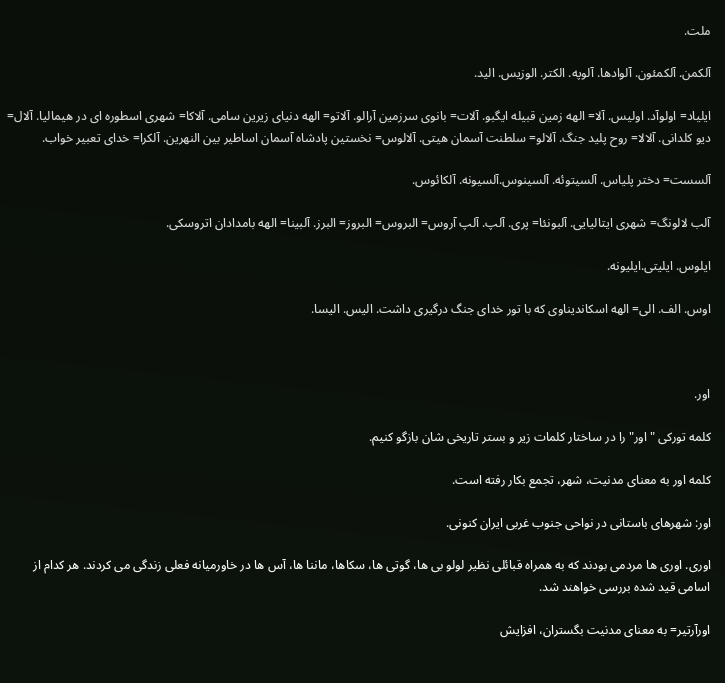ملت.

آلکمن. آلکمئون. آلوادها. آلوپه. الکتر. الوزیس. الید.

ایلیاد= اولوآد. اولیس. آلا= الهه زمین قبیله ایگبو. آلات= بانوی سرزمین آرالو. آلاتو= الهه دنیای زیرین سامی. آلاکا= شهری اسطوره ای در هیمالیا. آلال= دیو کلدانی. آلالا= روح پلید جنگ. آلالو= سلطنت آسمان هیتی. آلالوس= نخستین پادشاه آسمان اساطیر بین النهرین. آلکرا= خدای تعبیر خواب.

آلسست= دختر پلیاس. آلسیتوئه. آلسینوس.آلسیونه. آلکائوس.

آلب لالونگ= شهری ایتالیایی. آلبونئا= پری. آلپ. آلپ آروس= البروس= البروز= البرز. آلبینا= الهه بامدادان اتروسکی.

ایلوس. ایلیتی.ایلیونه.

اوس. الف. الی= الهه اسکاندیناوی که با تور خدای جنگ درگیری داشت. الیس. الیسا.



اور.

کلمه تورکی "اور" را در ساختار کلمات زیر و بستر تاریخی شان بازگو کنیم.

کلمه اور به معنای مدنیت، شهر، تجمع بکار رفته است.

اور: شهرهای باستانی در نواحی جنوب غربی ایران کنونی.

اوری. اوری ها مردمی بودند که به همراه قبائلی نظیر لولو بی ها، گوتی ها، سکاها، ماننا ها، آس ها در خاورمیانه فعلی زندگی می کردند. هر کدام از اسامی قید شده بررسی خواهند شد.

اورآرتیر= به معنای مدنیت بگستران، افزایش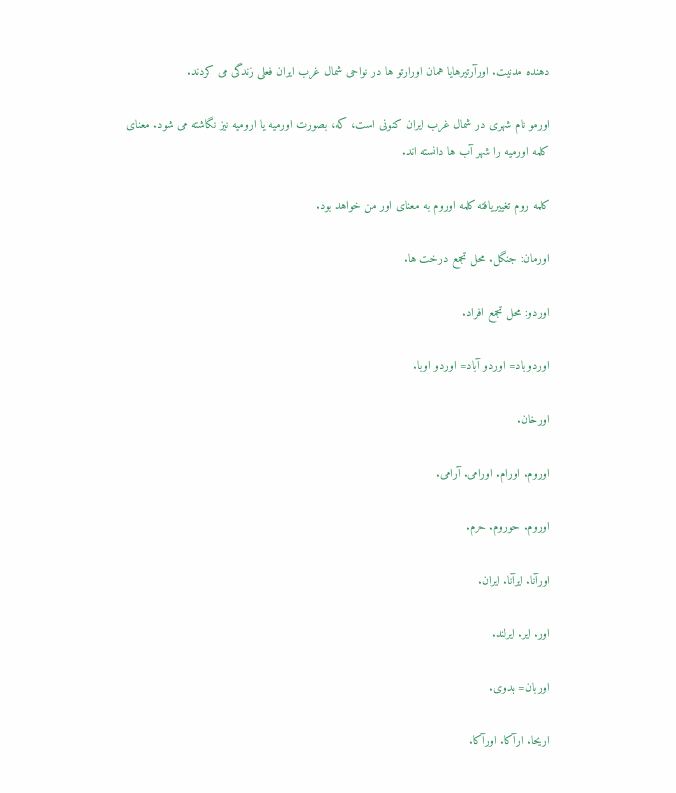دهنده مدنیت. اورآرتیرهایا همان اورارتو ها در نواحی شمال غرب ایران فعلی زندگی می کردند.

اورمو نام شهری در شمال غرب ایران کنونی است، که، بصورت اورمیه یا ارومیه نیز نگاشته می شود. معنای کلمه اورمیه را شهر آب ها دانسته اند.

کلمه روم تغییریافته کلمه اوروم به معنای اور من خواهد بود.

اورمان: جنگل. محل تجمع درخت ها.

اوردو: محل تجمع افراد.

اوردوباد= اوردو آباد= اوردو اوبا.

اورخان.

اوروم. اورام. اورامی. آرامی.

اوروم. حوروم. حرم.

اورآنا. ایرآنا. ایران.

اور. ایر. ایرلند.

اوربان= بدوی.

اریحا. ارآکا. اورآکا.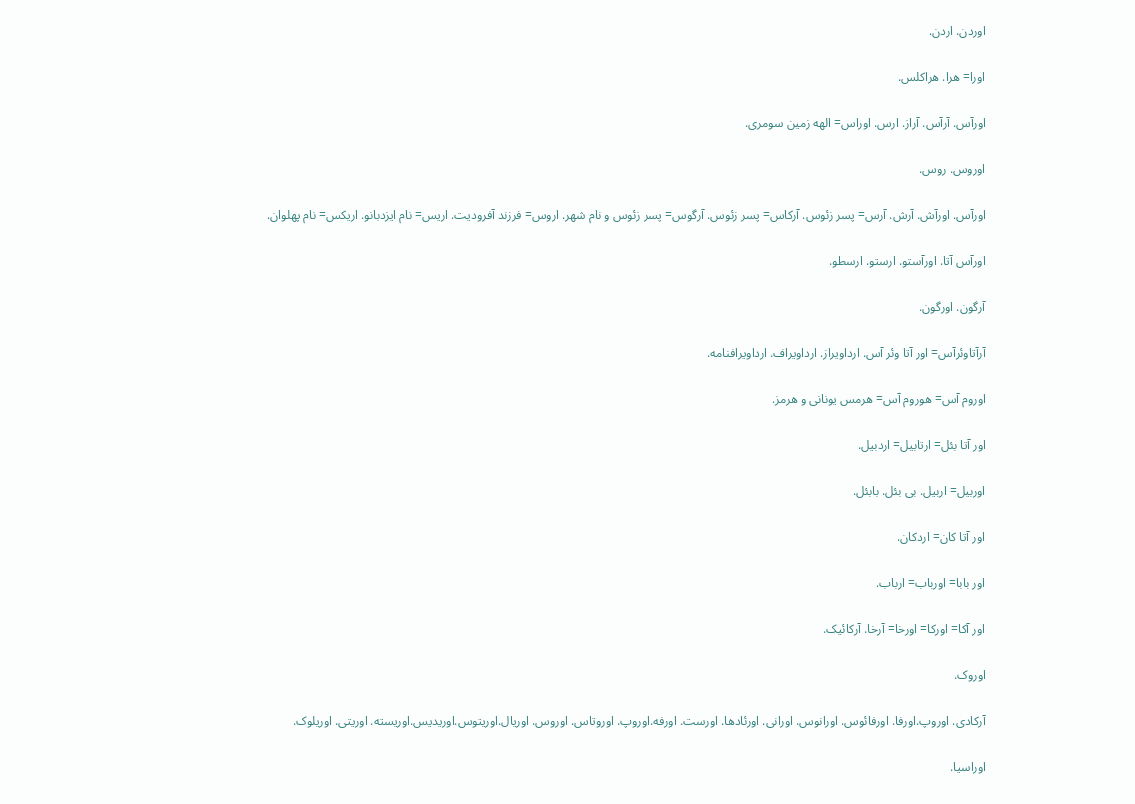اوردن. اردن.

اورا= هرا. هراکلس.

اورآس. آرآس. آراز. ارس. اوراس= الهه زمین سومری.

اوروس. روس.

اورآس. اورآش. آرش. آرس= پسر زئوس. آرکاس= پسر زئوس. آرگوس= پسر زئوس و نام شهر. اروس= فرزند آفرودیت. اریس= نام ایزدبانو. اریکس= نام پهلوان.

اورآس آتا. اورآستو. ارستو. ارسطو.

آرگون. اورگون.

آرآتاوئرآس= اور آتا وئر آس. ارداویراز. ارداویراف. ارداویرافنامه.

اوروم آس= هوروم آس= هرمس یونانی و هرمز.

اور آتا بئل= ارتابیل= اردبیل.

اوربیل= اربیل. بی بئل. بابئل.

اور آتا کان= اردکان.

اور بابا= اورباب= ارباب.

اور آکا= اورکا= اورخا= آرخا. آرکائیک.

اوروک.

آرکادی. اوروپ.اورفا. اورفائوس. اورانوس. اورانی. اورئادها. اورست. اورفه.اوروپ. اوروتاس. اوروس. اوریال.اوریتوس.اوریدیس.اوریسته. اوریتی. اوریلوک.

اوراسیا.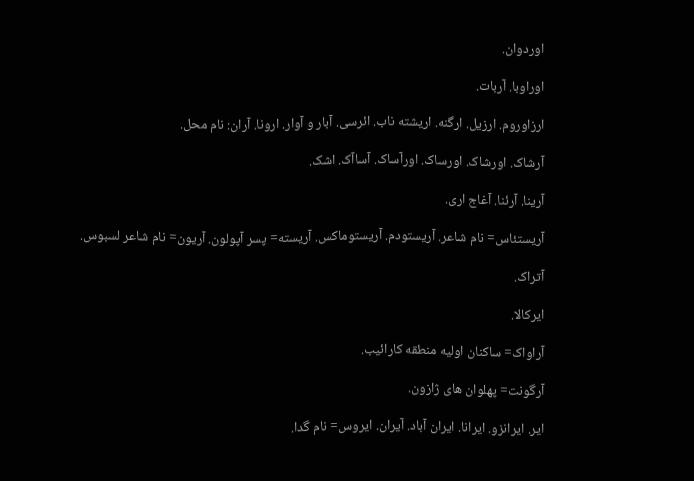اوردوان.

اوراوبا. آربات.

ارزاوروم. ارزیل. ارگنه. اریشته ناب. ائرسی. آبار و آوار. ارونا. آران: نام محل.

آرشاک. اورشاک. اورساک. اورآساک. آساآک. اشک.

آرینا. آرئنا. آغاج اری.

آریستئاس= نام شاعر. آریستودم. آریستوماکس. آریسته= پسر آپولون. آریون= نام شاعر لسبوس.

آتراک.

ایرکالا.

آراواک= ساکنان اولیه منطقه کارائیب.

آرگونت= پهلوان های ژازون.

ایر. ایرانزو. ایرانا. ایران آباد. آیران. ایروس= نام گدا.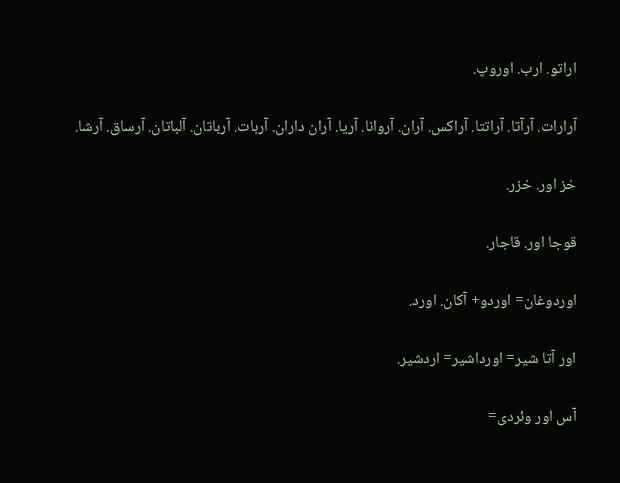اراتو. ارب. اوروپ.

آرارات. آرآتا. آراتتا. آراکس. آران. آروانا. آریا. آران داران. آربات. آرباتان. آلباتان. آرساق. آرشا.

خز اور. خزر.

قوجا اور. قاجار.

اوردوغان= اوردو+ آکان. اورد.

اور آتا شیر= اورداشیر= اردشیر.

آس اور وئردی=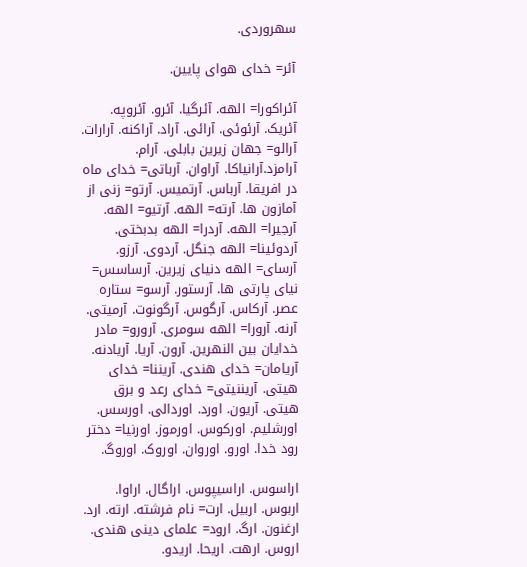سهروردی.

آئر= خدای هوای پایین.

آئراکورا= الهه. آئرگیا. آئرو. آئروپه. آئریک. آرئوئی. آرائی. آراد. آراکنه. آرارات. آرالو= جهان زیرین بابلی. آرام. آرامزد.آرانیاکا. آراوان. آرباتی= خدای ماه در افریقا. آرباس. آرتمیس. آرتو= زنی از آمازون ها. آرته= الهه. آرتیو= الهه. آرجیرا= الهه. آردرا= الهه بدبختی. آردوئینا= الهه جنگل. آردوی. آرزو. آرسای= الهه دنیای زیرین. آرساسس= نیای پارتی ها. آرستور. آرسو= ستاره عصر. آرکاس. آرگوس. آرگونوت. آرمیتی. آرنه. آرورا= الهه سومری. آرورو= مادر خدایان بین النهرین. آرون. آریا. آریادنه. آریامان= خدای هندی. آریننا= خدای هیتی. آریننیتی= خدای رعد و برق هیتی. آریون. اورد. اوردالی. اورسس. اورشلیم. اورکوس. اورموز. اورنیا= دختر رود خدا. اورو. اوروان. اوروک. اوروگ.

اراسوس. اراسیپوس. اراگال. اراوا. اربوس. اربیل. ارت= نام فرشته. ارته. ارد. ارغنون. ارگ. ارود= علمای دینی هندی. اروس. ارهت. اریحا. اریدو.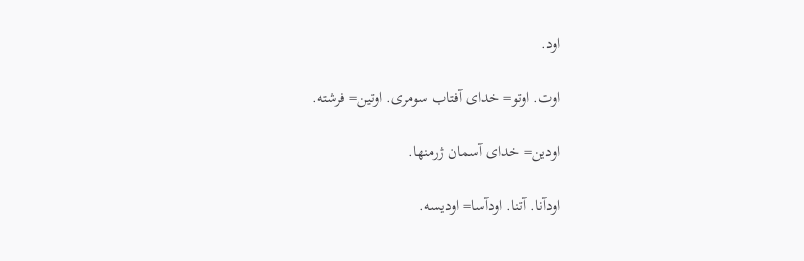اود.

اوت. اوتو= خدای آفتاب سومری. اوتین= فرشته.

اودین= خدای آسمان ژرمنها.

اودآنا. آتنا. اودآسا= اودیسه.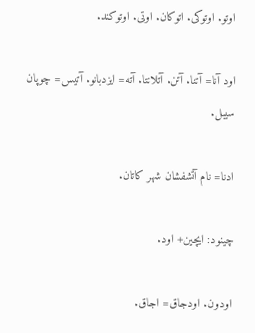اوتو. اوتوکی. اتوکان. اوتی. اوتوکند.

اود آنا= آتنا. آتن. آتلانتا. آته= ایزدبانو. آتیس= چوپان سیبل.

ادنا= نام آتشفشان شهر کاتان.

چینود: ایچین+ اود.

اودون. اودجاق= اجاق.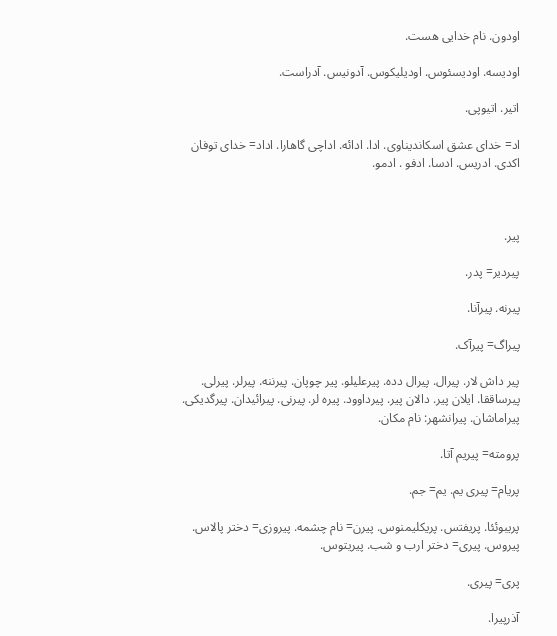اودون. نام خدایی هست.

اودیسه. اودیسئوس. اودیلیکوس. آدونیس. آدراست.

اتیر. اتیوپی.

اد= خدای عشق اسکاندیناوی. ادا. ادائه. اداچی گاهارا. اداد= خدای توفان اکدی. ادریس. ادسا. ادفو . ادمو.



پیر.

پیردیر= پدر.

پیرنه. پیرآنا.

پیراگ= پیرآک.

پیر داش لار. پیرال. پیرال دده. پیرعلیلو. پیر چوپان. پیرننه. پیرلر. پیرلی. پیرساققا. ایلان پیر. دالان پیر. پیرداوود. پیره لر. پیرنی. پیرائیدان. پیرگدیکی. پیراماشان. پیرانشهر: نام مکان.

پرومته= پیریم آتا.

پریام= پیری یم. یم= جم.

پریبوئئا. پریفتس. پریکلیمنوس. پیرن= نام چشمه. پیروزی= دختر پالاس. پیروس. پیری= دختر ارب و شب. پیریتوس.

پری= پیری.

آذرپیرا.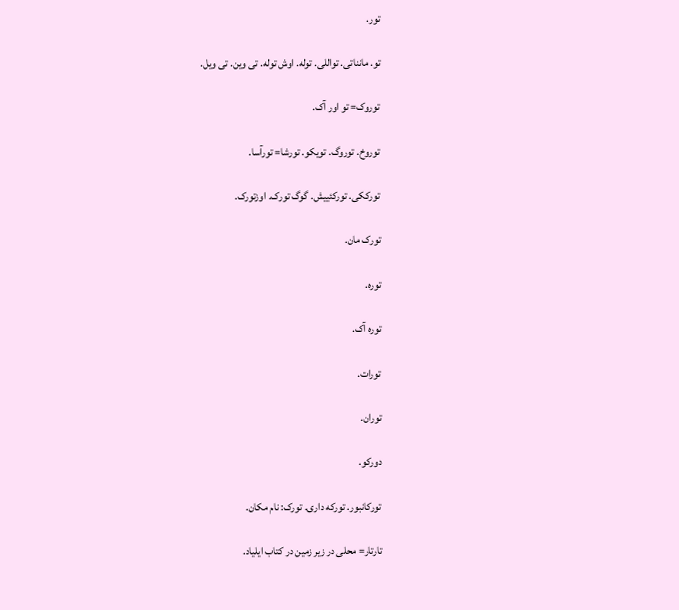تور.

تو. مانناتی. تواللی. توله. اوش توله. تی وین. تی ویل.

توروک= تو اور آک.

توروخ. توروگ. تویکو. تورشا= تورآسا.

تورککی. تورکئییش. گوگ تورک. اوزتورک.

تورک مان.

توره.

توره آک.

تورات.

توران.

دورکو.

تورکانبور. تورکه داری. تورک: نام مکان.

تارتار= محلی در زیر زمین در کتاب ایلیاد.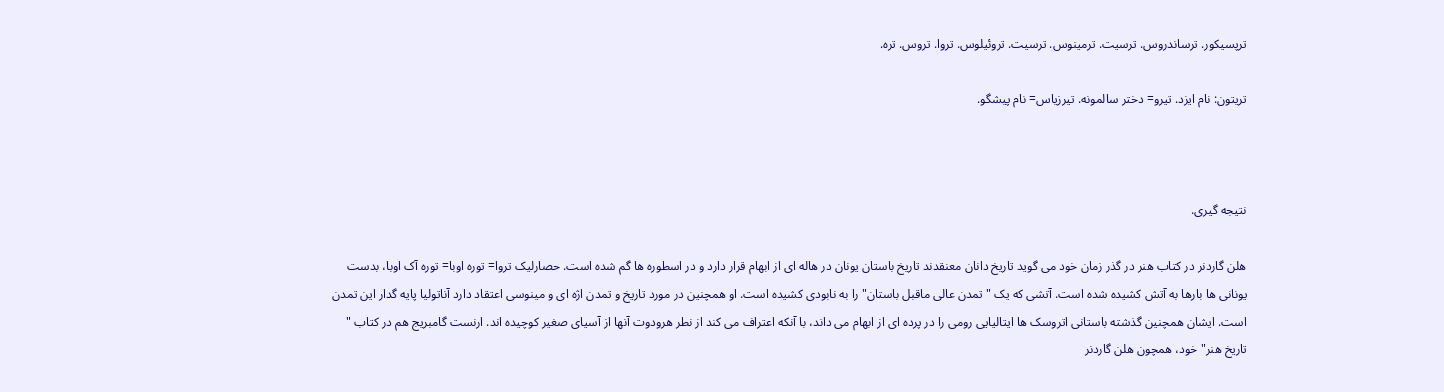ترپسیکور. ترساندروس. ترسیت. ترمینوس. ترسیت. تروئیلوس. تروا. تروس. تره.

تریتون: نام ایزد. تیرو= دختر سالمونه. تیرزیاس= نام پیشگو.



نتیجه گیری.

هلن گاردنر در کتاب هنر در گذر زمان خود می گوید تاریخ دانان معنقدند تاریخ باستان یونان در هاله ای از ابهام قرار دارد و در اسطوره ها گم شده است. حصارلیک تروا= توره اوبا= توره آک اوبا، بدست یونانی ها بارها به آتش کشیده شده است. آتشی که یک " تمدن عالی ماقبل باستان" را به نابودی کشیده است. او همچنین در مورد تاریخ و تمدن اژه ای و مینوسی اعتقاد دارد آناتولیا پایه گدار این تمدن است. ایشان همچنین گذشته باستانی اتروسک ها ایتالیایی رومی را در پرده ای از ابهام می داند، با آنکه اعتراف می کند از نطر هرودوت آنها از آسیای صغیر کوچیده اند. ارنست گامبریج هم در کتاب " تاریخ هنر" خود، همچون هلن گاردنر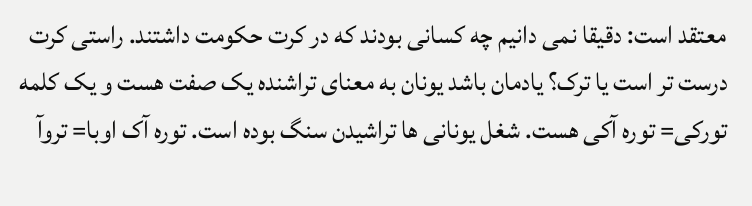معتقد است: دقیقا نمی دانیم چه کسانی بودند که در کرت حکومت داشتند. راستی کرت درست تر است یا ترک؟ یادمان باشد یونان به معنای تراشنده یک صفت هست و یک کلمه تورکی= توره آکی ه‍ست. شغل یونانی ها تراشیدن سنگ بوده است. توره آک اوبا= تروآ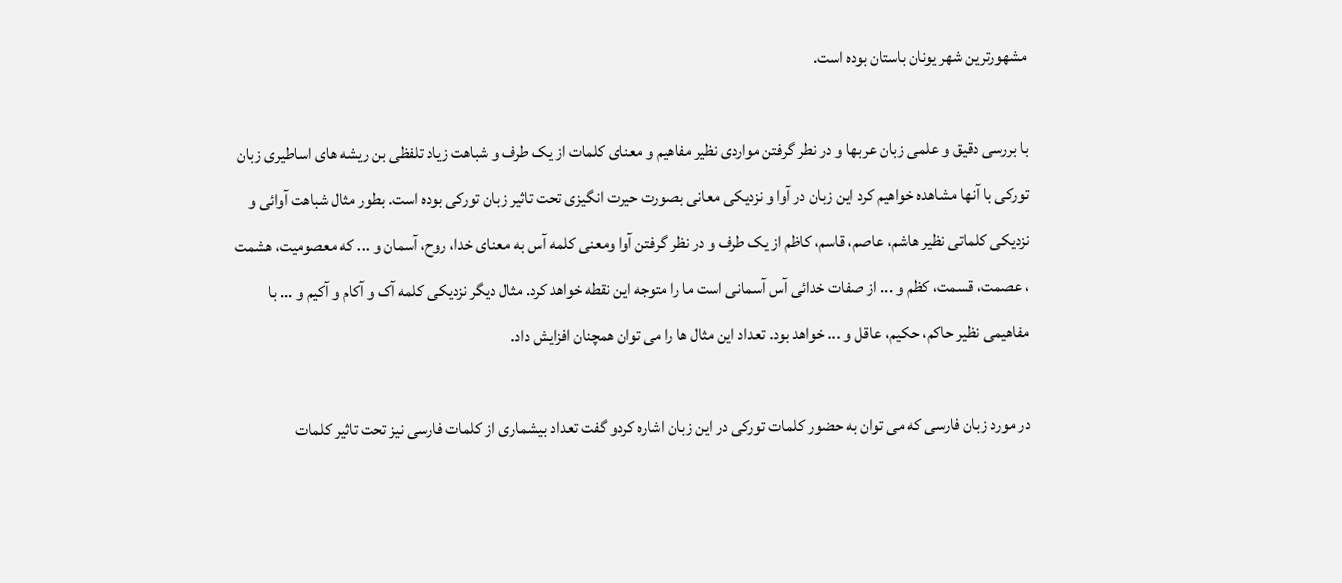مشهورترین شهر یونان باستان بوده است.

با بررسی دقیق و علمی زبان عربها و در نطر گرفتن مواردی نظیر مفاهیم و معنای کلمات از یک طرف و شباهت زیاد تلفظی بن ریشه های اساطیری زبان تورکی با آنها مشاهده خواهیم کرد این زبان در آوا و نزدیکی معانی بصورت حیرت انگیزی تحت تاثیر زبان تورکی بوده است. بطور مثال شباهت آوائی و نزدیکی کلماتی نظیر هاشم، عاصم، قاسم، کاظم از یک طرف و در نظر گرفتن آوا ومعنی کلمه آس به معنای خدا، روح، آسمان و ... که معصومیت، هشمت ، عصمت، قسمت، کظم و ... از صفات خدائی آس آسمانی است ما را متوجه این نقطه خواهد کرد. مثال دیگر نزدیکی کلمه آک و آکام و آکیم و ... با مفاهیمی نظیر حاکم، حکیم، عاقل و ... خواهد بود. تعداد این مثال ها را می توان همچنان افزایش داد.

در مورد زبان فارسی که می توان به حضور کلمات تورکی در این زبان اشاره کردو گفت تعداد بیشماری از کلمات فارسی نیز تحت تاثیر کلمات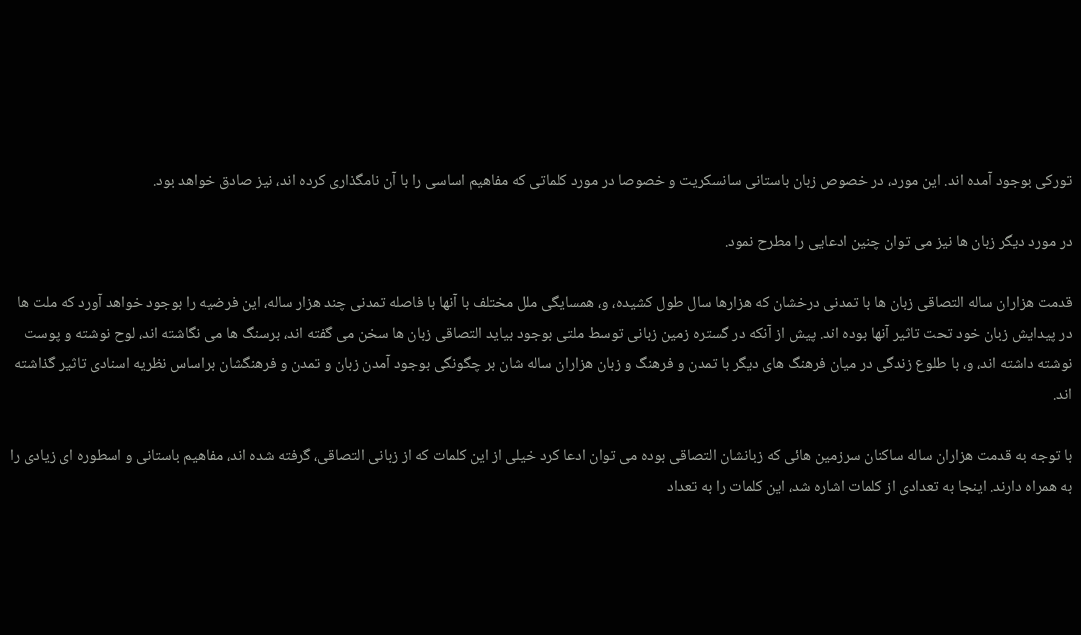تورکی بوجود آمده اند. این مورد، در خصوص زبان باستانی سانسکریت و خصوصا در مورد کلماتی که مفاهیم اساسی را با آن نامگذاری کرده اند، نیز صادق خواهد بود.

در مورد دیگر زبان ها نیز می توان چنین ادعایی را مطرح نمود.

قدمت هزاران ساله التصاقی زبان ها با تمدنی درخشان که هزارها سال طول کشیده، و، همسایگی ملل مختلف با آنها با فاصله تمدنی چند هزار ساله، این فرضیه را بوجود خواهد آورد که ملت ها در پیدایش زبان خود تحت تاثیر آنها بوده اند. پیش از آنکه در گستره زمین زبانی توسط ملتی بوجود بیاید التصاقی زبان ها سخن می گفته اند، برسنگ ها می نگاشته اند، لوح نوشته و پوست نوشته داشته اند، و، با طلوع زندگی در میان فرهنگ های دیگر با تمدن و فرهنگ و زبان هزاران ساله شان بر چگونگی بوجود آمدن زبان و تمدن و فرهنگشان براساس نظریه اسنادی تاثیر گذاشته اند.

با توجه به قدمت هزاران ساله ساکنان سرزمین هائی که زبانشان التصاقی بوده می توان ادعا کرد خیلی از این کلمات که از زبانی التصاقی، گرفته شده اند، مفاهیم باستانی و اسطوره ای زیادی را به همراه دارند. اینجا به تعدادی از کلمات اشاره شد، این کلمات را به تعداد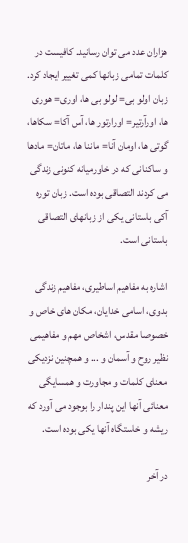هزاران عدد می توان رسانید. کافیست در کلمات تمامی زبانها کمی تغییر ایجاد کرد. زبان اولو بی= لولو بی ها، اوری= هوری ها، اورآرتیر= اورارتور ها، آس آکا= سکاها، گوتی ها، اومان آنا= ماننا ها، ماتان= مادها و ساکنانی که در خاورمیانه کنونی زندگی می کردند التصاقی بوده است. زبان توره آکی باستانی یکی از زبانهای التصاقی باستانی است.

اشاره به مفاهیم اساطیری، مفاهیم زندگی بدوی، اسامی خدایان، مکان های خاص و خصوصا مقدس، اشخاص مهم و مفاهیمی نظیر روح و آسمان و ... و همچنین نزدیکی معنای کلمات و مجاورت و همسایگی معنائی آنها این پندار را بوجود می آورد که ریشه و خاستگاه آنها یکی بوده است.

در آخر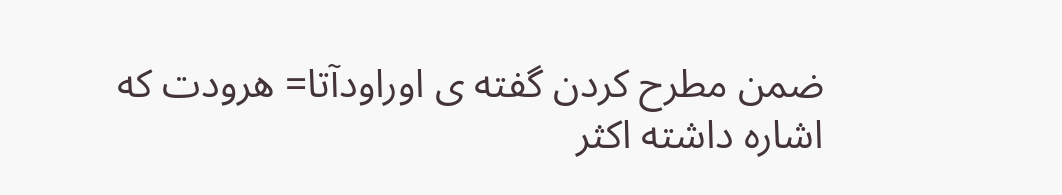ضمن مطرح کردن گفته ی اوراودآتا= هرودت که اشاره داشته اکثر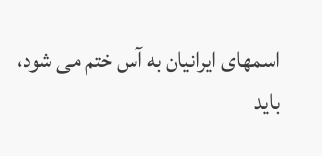اسمهای ایرانیان به آس ختم می شود، باید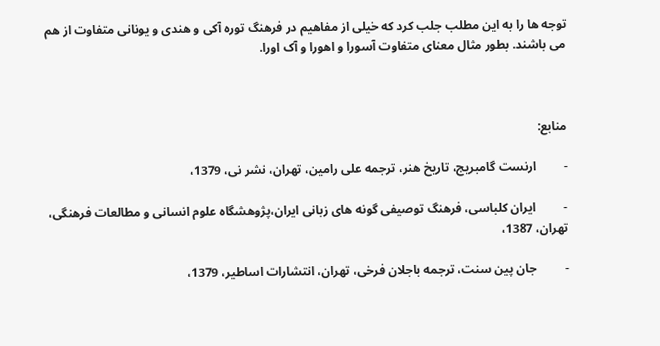توجه ها را به این مطلب جلب کرد که خیلی از مفاهیم در فرهنگ توره آکی و هندی و یونانی متفاوت از هم می باشند. بطور مثال معنای متفاوت آسورا و اهورا و آک اورا.



منابع:

-         ارنست گامبریج، تاریخ هنر، ترجمه علی رامین، تهران، نشر نی، 1379،

-         ایران کلباسی، فرهنگ توصیفی گونه های زبانی ایران،پژوهشگاه علوم انسانی و مطالعات فرهنگی، تهران، 1387،

-         جان پین سنت، ترجمه باجلان فرخی، تهران، انتشارات اساطیر، 1379،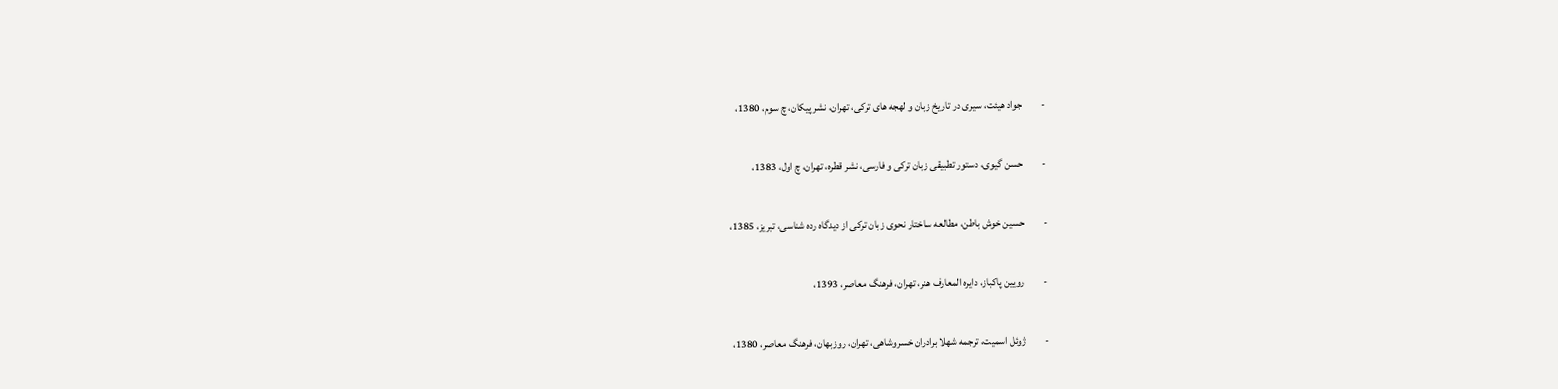-         جواد هیئت، سیری در تاریخ زبان و لهجه های ترکی، تهران، نشر پیکان، چ سوم، 1380،

-         حسن گیوی، دستور تطبیقی زبان ترکی و فارسی، نشر قطره، تهران، چ اول، 1383،

-         حسین خوش باطن، مطالعه ساختار نحوی زبان ترکی از دیدگاه رده شناسی، تبریز، 1385،

-         رویین پاکباز، دایره المعارف هنر، تهران، فرهنگ معاصر، 1393،

-         ژوئل اسمیت، ترجمه شهلا برادران خسروشاهی، تهران، روزبهان، فرهنگ معاصر، 1380،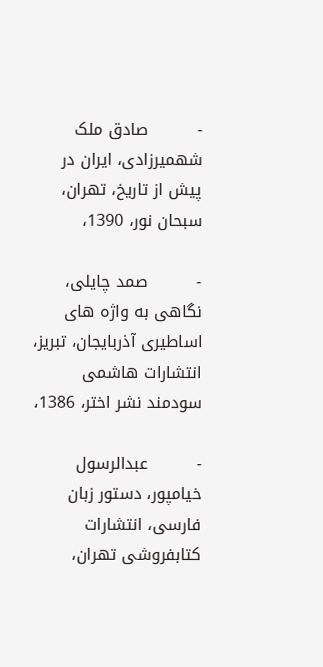-         صادق ملک شهمیرزادی، ایران در پیش از تاریخ، تهران، سبحان نور، 1390،

-         صمد چایلی، نگاهی به واژه های اساطیری آذربایجان، تبریز، انتشارات هاشمی سودمند نشر اختر، 1386،

-         عبدالرسول خیامپور، دستور زبان فارسی، انتشارات کتابفروشی تهران،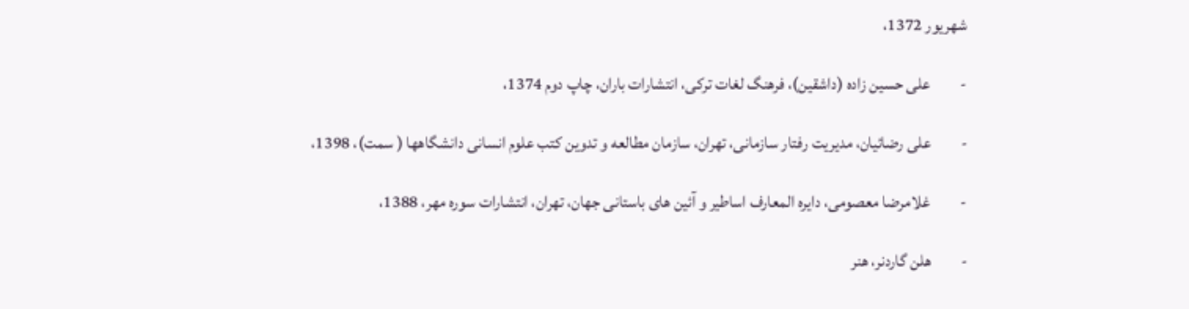شهریور 1372،

-         علی حسین زاده (داشقین)، فرهنگ لغات ترکی، انتشارات باران، چاپ دوم 1374،

-         علی رضائیان، مدیریت رفتار سازمانی، تهران، سازمان مطالعه و تدوین کتب علوم انسانی دانشگاهها ( سمت)، 1398،

-         غلامرضا معصومی، دایره المعارف اساطیر و آئین های باستانی جهان، تهران، انتشارات سوره مهر، 1388،

-         هلن گاردنر، هنر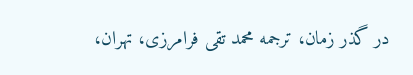در گذر زمان، ترجمه محمد تقی فرامرزی، تهران،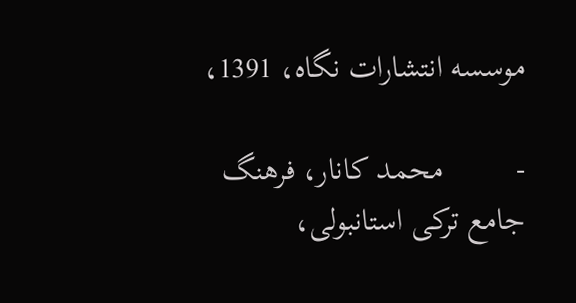موسسه انتشارات نگاه، 1391،

-         محمد کانار، فرهنگ جامع ترکی استانبولی،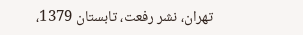تهران، نشر رفعت، تابستان 1379،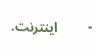-         اینترنت.